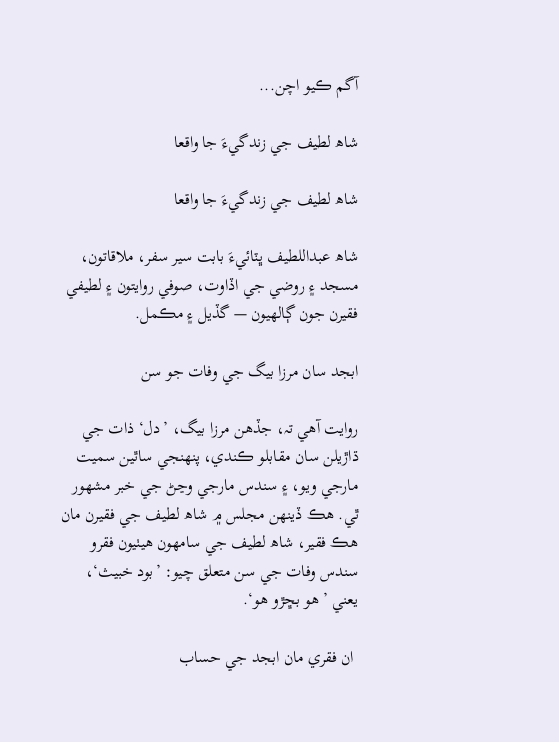آگم ڪيو اچن...

شاھ لطيف جي زندگيءَ جا واقعا

شاھ لطيف جي زندگيءَ جا واقعا

شاھ عبداللطيف ڀٽائيءَ بابت سير سفر، ملاقاتون، مسجد ۽ روضي جي اڏاوت، صوفي روايتون ۽ لطيفي فقيرن جون ڳالهيون — گڏيل ۽ مڪمل.

ابجد سان مرزا بيگ جي وفات جو سن

روايت آھي تہ، جڏهن مرزا بيگ، ’دل‘ ذات جي ڌاڙيلن سان مقابلو ڪندي، پنھنجي ساٿين سميت مارجي ويو، ۽ سندس مارجي وڃڻ جي خبر مشھور ٿي. ھڪ ڏينھن مجلس ۾ شاھ لطيف جي فقيرن مان ھڪ فقير، شاھ لطيف جي سامهون ھيٺيون فقرو سندس وفات جي سن متعلق چيو: ’بود خبيث‘، يعني ’هو بڇڙو ھو‘.

 ان فقري مان ابجد جي حساب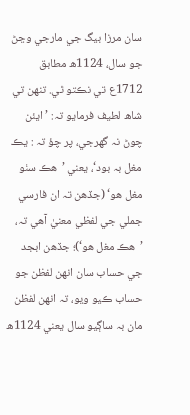سان مرزا بيگ جي مارجي وڃڻ جو سال، 1124ھ مطابق 1712ع تي نڪتو ٿي. تنھن تي شاھ لطيف فرمايو تہ: ’ايئن چوڻ نہ گهرجي، پر چؤ تہ : يڪ مغل بہ بود‘، يعني ’هڪ سٺو مغل ھو‘ (جڏهن تہ ان فارسي جملي جي لفظي معنيٰ آھي تہ، ’هڪ مغل ھو‘)؛ جڏهن ابجد جي حساب سان انهن لفظن جو حساب ڪيو ويو، تہ انهن لفظن مان بہ ساڳيو سال يعني 1124ھ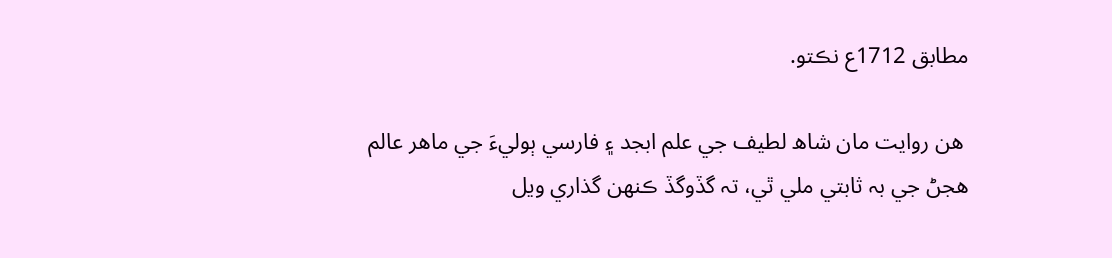مطابق 1712ع نڪتو.

 ھن روايت مان شاھ لطيف جي علم ابجد ۽ فارسي ٻوليءَ جي ماھر عالم ھجڻ جي بہ ثابتي ملي ٿي، تہ گڏوگڏ ڪنھن گذاري ويل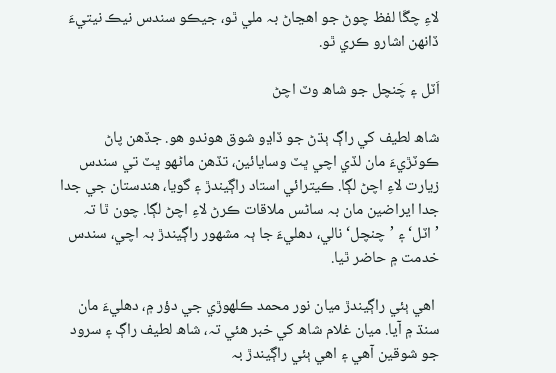لاءِ چڱا لفظ چوڻ جو اھڃاڻ بہ ملي ٿو، جيڪو سندس نيڪ نيتيءَ ڏانھن اشارو ڪري ٿو.

اَٽل ۽ چَنچل جو شاھ وٽ اچڻ

شاھ لطيف کي راڳ ٻڌڻ جو ڏاڍو شوق ھوندو ھو. جڏهن پاڻ ڪوٽڙيءَ مان لڏي اچي ڀٽ وسايائين، تڏهن ماڻهو ڀٽ تي سندس زيارت لاءِ اچڻ لڳا. ڪيترائي استاد راڳيندڙ ۽ گويا، ھندستان جي جدا جدا ايراضين مان بہ ساڻس ملاقات ڪرڻ لاءِ اچڻ لڳا. چون ٿا تہ ’اٽل‘ ۽ ’چنچل‘ نالي، دھليءَ جا ٻہ مشھور راڳيندڙ بہ اچي، سندس خدمت ۾ حاضر ٿيا.

 اھي ٻئي راڳيندڙ ميان نور محمد ڪلهوڙي جي دؤر ۾، دھليءَ مان سنڌ ۾ آيا. ميان غلام شاھ کي خبر ھئي تہ، شاھ لطيف راڳ ۽ سرود جو شوقين آھي ۽ اھي ٻئي راڳيندڙ بہ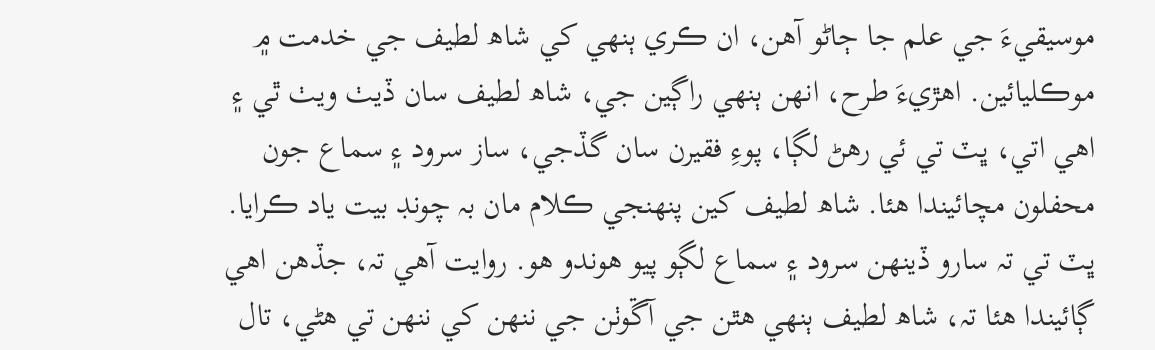موسيقيءَ جي علم جا ڄاڻو آھن، ان ڪري ٻنهي کي شاھ لطيف جي خدمت ۾ موڪليائين. اھڙيءَ طرح، انهن ٻنهي راڳين جي، شاھ لطيف سان ڏيٺ ويٺ ٿي ۽ اھي اتي، ڀٽ تي ئي رهڻ لڳا، پوءِ فقيرن سان گڏجي، ساز سرود ۽ سماع جون محفلون مچائيندا ھئا. شاھ لطيف کين پنھنجي ڪلام مان بہ چونڊ بيت ياد ڪرايا. ڀٽ تي تہ سارو ڏينھن سرود ۽ سماع لڳو پيو ھوندو ھو. روايت آھي تہ، جڏهن اھي ڳائيندا ھئا تہ، شاھ لطيف ٻنهي ھٿن جي آڱوٺن جي ننھن کي ننھن تي ھڻي، تال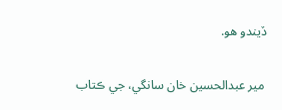ڏيندو ھو.

 مير عبدالحسين خان سانگي، جي ڪتاب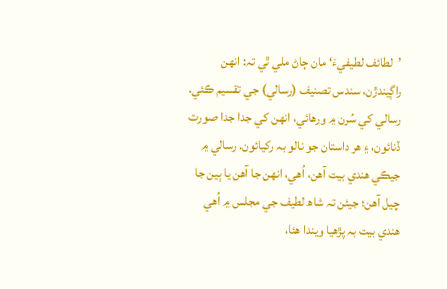’لطائف لطيفيءَ‘ مان ڄاڻ ملي ٿي تہ: انهن راڳيندڙن، سندس تصنيف (رسالي) جي تقسيم ڪئي. رسالي کي سُرن ۾ ورھائي، انهن کي جدا جدا صورت ڏنائون، ۽ ھر داستان جو نالو بہ رکيائون. رسالي ۾ جيڪي ھندي بيت آھن، اُھي، انهن جا آھن يا ٻين جا چيل آھن؛ جيئن تہ شاھ لطيف جي مجلس ۾ اُھي ھندي بيت بہ پڙهيا ويندا ھئا،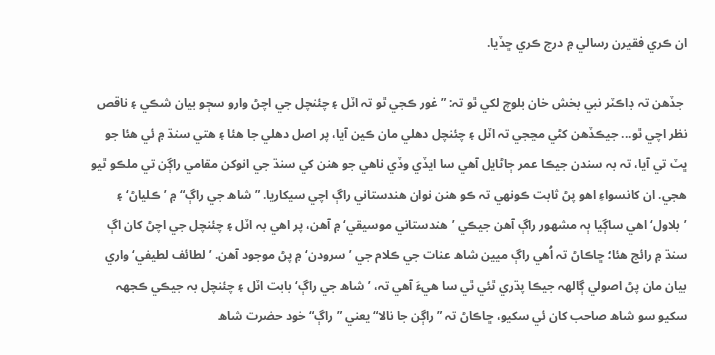ان ڪري فقيرن رسالي ۾ درج ڪري ڇڏيا.

 جڏهن تہ ڊاڪٽر نبي بخش خان بلوچ لکي ٿو تہ: ”غور ڪجي ٿو تہ اٽل ۽ چئنچل جي اچڻ وارو سڄو بيان شڪي ۽ ناقص نظر اچي ٿو... جيڪڏھن کڻي مڃجي تہ اٽل ۽ چئنچل دھلي مان ڪين آيا، پر اصل دھلي جا ھئا ۽ ھتي سنڌ ۾ ئي ھئا جو ڀٽ تي آيا، تہ بہ سندن جيڪا عمر ڄاڻايل آھي سا ايڏي وڏي ناھي جو ھنن کي سنڌ جي انوکن مقامي راڳن تي ملڪو ٿيو ھجي. ان کانسواءِ اھو پڻ ثابت ڪونهي تہ ڪو ھنن نوان ھندستاني راڳ اچي سيکاريا. ”شاھ جي راڳ“ ۾ ’ڪلياڻ‘ ۽ ’بلاول‘ اھي ساڳيا ٻہ مشھور راڳ آھن جيڪي ’هندستاني موسيقي‘ ۾ آھن، پر اھي بہ اٽل ۽ چئنچل جي اچڻ کان اڳ سنڌ ۾ رائج ھئا؛ ڇاڪاڻ تہ اُھي راڳ ميين شاھ عنات جي ڪلام جي ’سرودن‘ ۾ پڻ موجود آھن. ’لطائف لطيفي‘ واري بيان مان پڻ اصولي ڳالهہ جيڪا پڌري ٿئي ٿي سا ھيءَ آھي تہ، ’شاھ جي راڳ‘ بابت اٽل ۽ چئنچل بہ جيڪي ڪجهہ سکيو سو شاھ صاحب کان ئي سکيو، ڇاڪاڻ تہ ”راڳن جا نالا“ يعني ”راڳ“ خود حضرت شاھ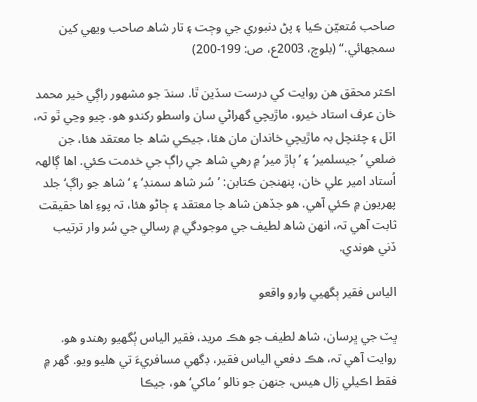صاحب مُتعيّن ڪيا ۽ پڻ دنبوري جي وڄت ۽ تار شاھ صاحب ويھي کين سمجهائي.“ (بلوچ، 2003ع، ص: 199-200)

اڪثر محقق ھن روايت کي درست سڏين ٿا. سنڌ جو مشھور راڳي خير محمد خان عرف استاد خيرو، ماڙيچي گهراڻي سان واسطو رکندو ھو. چيو وڃي ٿو تہ، اٽل ۽ چئنچل بہ ماڙيچي خاندان مان ھئا، جيڪي شاھ جا معتقد ھئا، جن ضلعي ’جيسلمير‘ ۽ ’ٻاڙ مير‘ ۾ رهي شاھ جي راڳ جي خدمت ڪئي. اھا ڳالهہ اُستاد امير علي خان، پنھنجن ڪتابن: ’سُر شاھ سمنڊ‘ ۽ ‘شاھ جو راڳ‘ جلد پھريون ۾ ڪئي آھي. ھو جڏهن شاھ جا معتقد ۽ ڄاڻو ھئا، تہ پوءِ اھا حقيقت ثابت آھي تہ، انهن شاھ لطيف جي موجودگي ۾ رسالي جي سُر وار ترتيب ڏني ھوندي.

الياس فقير ٻگهيي وارو واقعو

ڀٽ جي ڀرسان، شاھ لطيف جو ھڪ مريد، فقير الياس ٻُگهيو رهندو ھو. روايت آھي تہ، ھڪ دفعي الياس فقير، ڊگهي مسافريءَ تي ھليو ويو. گهر ۾ فقط اڪيلي زال ھيس، جنھن جو نالو ’ماکي‘ ھو، جيڪا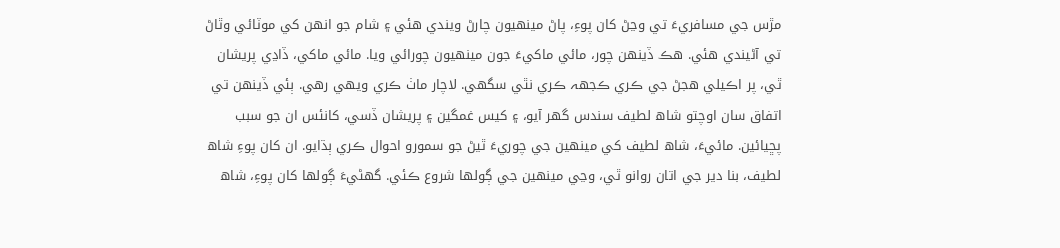مڙس جي مسافريءَ تي وڃڻ کان پوءِ، پاڻ مينھيون چارڻ ويندي ھئي ۽ شام جو انهن کي موٽائي وٿاڻ تي آڻيندي ھئي. ھڪ ڏينھن چور، مائي ماکيءَ جون مينھيون چورائي ويا. مائي ماکي، ڏاڍي پريشان ٿي، پر اڪيلي ھجڻ جي ڪري ڪجهہ ڪري نٿي سگهي. لاچار ماٺ ڪري ويھي رهي. ٻئي ڏينھن تي اتفاق سان اوچتو شاھ لطيف سندس گهر آيو، ۽ کيس غمگين ۽ پريشان ڏسي، کانئس ان جو سبب پڇيائين. مائيءَ، شاھ لطيف کي مينھين جي چوريءَ ٿيڻ جو سمورو احوال ڪري ٻڌايو. ان کان پوءِ شاھ لطيف، بنا دير جي اتان روانو ٿي، وڃي مينھين جي ڳولها شروع ڪئي. گهڻيءَ ڳولها کان پوءِ، شاھ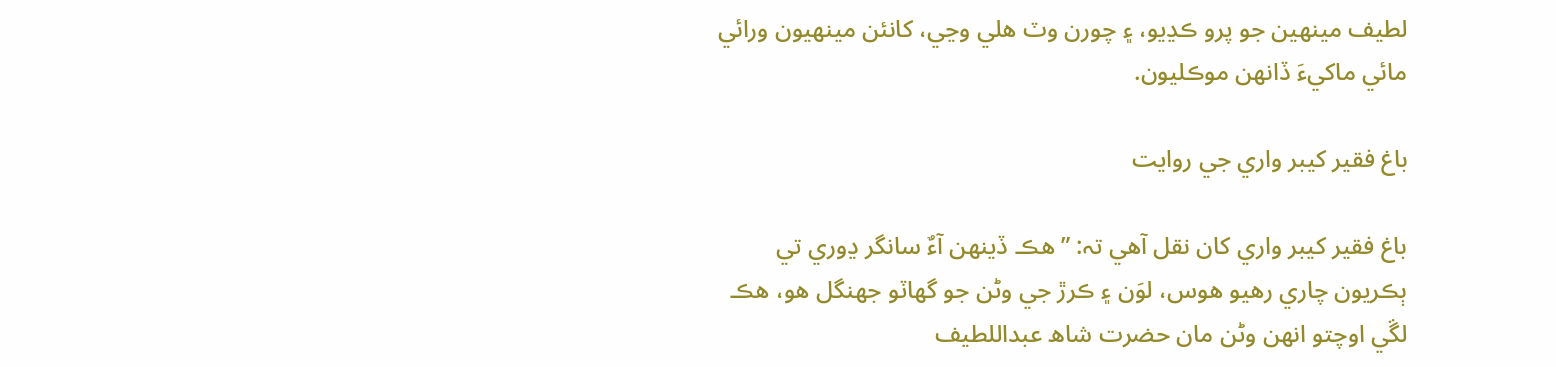لطيف مينھين جو پرو ڪڍيو، ۽ چورن وٽ ھلي وڃي، کانئن مينھيون ورائي مائي ماکيءَ ڏانھن موڪليون.

باغ فقير کيبر واري جي روايت

باغ فقير کيبر واري کان نقل آھي تہ: ”هڪ ڏينھن آءٌ سانگر ڍوري تي ٻڪريون چاري رهيو ھوس، لوَن ۽ ڪرڙ جي وڻن جو گهاٽو جهنگل ھو، ھڪ لڱي اوچتو انهن وڻن مان حضرت شاھ عبداللطيف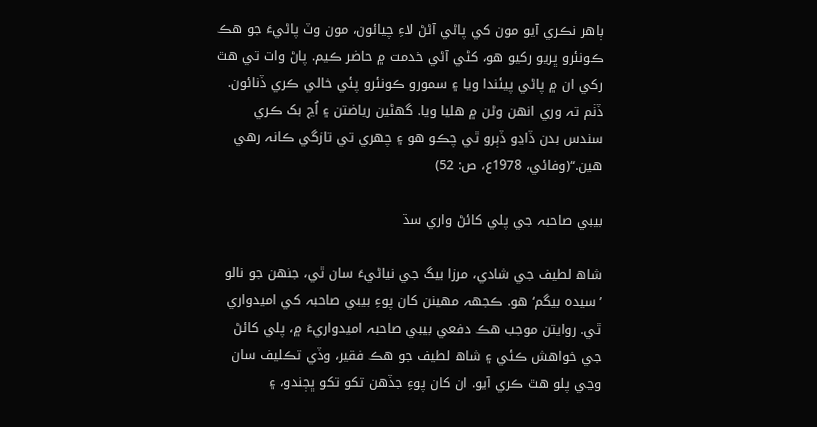ٻاھر نڪري آيو مون کي پاڻي آڻڻ لاءِ چيائون، مون وٽ پاڻيءَ جو ھڪ ڪونئرو ڀريو رکيو ھو، کڻي آڻي خدمت ۾ حاضر ڪيم. پاڻ وات تي ھٿ رکي ان ۾ پاڻي پيئندا ويا ۽ سمورو ڪونئرو پئي خالي ڪري ڏنائون. ڏٺم تہ وري انهن وڻن ۾ ھليا ويا. گهڻين رياضتن ۽ اُڃ بک ڪري سندس بدن ڏاڍو ڏٻرو ٿي چڪو ھو ۽ چھري تي تازگي ڪانہ رهي ھين.“(وفائي، 1978ع، ص: 52)

بيبي صاحبہ جي پلي کائڻ واري سڌ

شاھ لطيف جي شادي، مرزا بيگ جي نياڻيءَ سان ٿي، جنھن جو نالو ’سيدہ بيگم‘ ھو. ڪجهہ مھينن کان پوءِ بيبي صاحبہ کي اميدواري ٿي. روايتن موجب ھڪ دفعي بيبي صاحبہ اميدواريءَ ۾، پلي کائڻ جي خواھش ڪئي ۽ شاھ لطيف جو ھڪ فقير، وڏي تڪليف سان وڃي پلو ھٿ ڪري آيو. ان کان پوءِ جڏهن تکو تکو ڀڄندو، ۽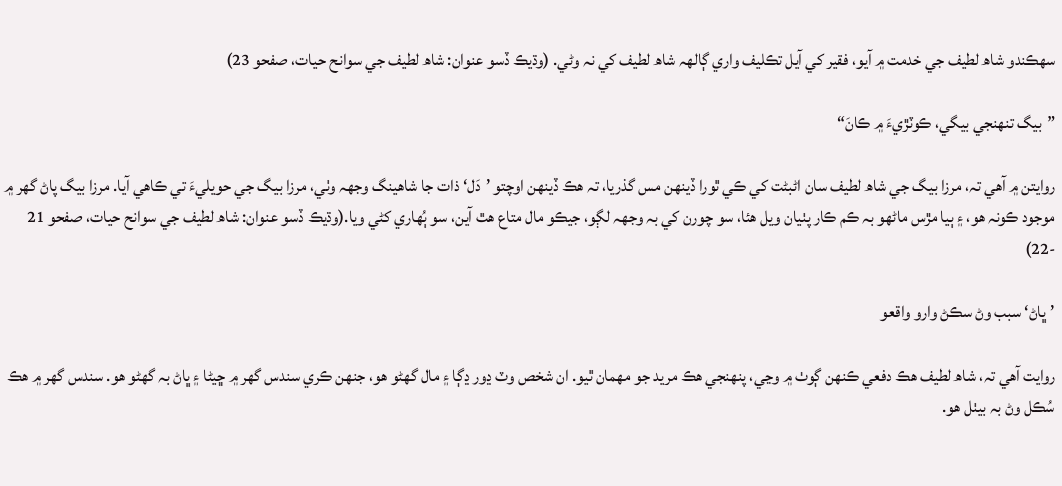سهڪندو شاھ لطيف جي خدمت ۾ آيو، فقير کي آيل تڪليف واري ڳالهہ شاھ لطيف کي نہ وڻي. (وڌيڪ ڏسو عنوان: شاھ لطيف جي سوانح حيات، صفحو 23)

”بيگ تنھنجي بيگي، ڪوٽڙيءَ ۾ ڪانَ“

روايتن ۾ آھي تہ، مرزا بيگ جي شاھ لطيف سان اڻبڻت کي ڪي ٿورا ڏينھن مس گذريا، تہ ھڪ ڏينھن اوچتو ’دَل‘ ذات جا شاھينگ وجهہ وٺي، مرزا بيگ جي حويليءَ تي ڪاھي آيا. مرزا بيگ پاڻ گهر ۾ موجود ڪونہ ھو، ۽ ٻيا مڙس ماڻهو بہ ڪم ڪار پٺيان ويل ھئا، سو چورن کي بہ وجهہ لڳو، جيڪو مال متاع ھٿ آين، سو ٻُھاري کڻي ويا.(وڌيڪ ڏسو عنوان: شاھ لطيف جي سوانح حيات، صفحو 21 -22)

’ڀاڻ‘ سبب وڻ سڪڻ وارو واقعو

روايت آھي تہ، شاھ لطيف ھڪ دفعي ڪنھن ڳوٺ ۾ وڃي، پنھنجي ھڪ مريد جو مھمان ٿيو. ان شخص وٽ ڍور ڍڳا ۽ مال گهڻو ھو، جنھن ڪري سندس گهر ۾ ڇيڻا ۽ ڀاڻ بہ گهڻو ھو. سندس گهر ۾ ھڪ سُڪل وڻ بہ بيٺل ھو.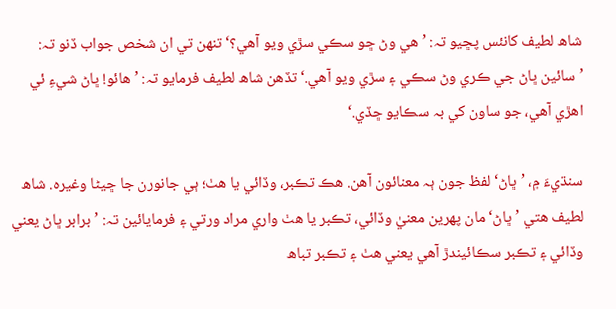شاھ لطيف کانئس پڇيو تہ: ’هي وڻ ڇو سڪي سڙي ويو آھي؟‘ تنھن تي ان شخص جواب ڏنو تہ: ’سائين ڀاڻ جي ڪري وڻ سڪي ۽ سڙي ويو آھي.‘ تڏهن شاھ لطيف فرمايو تہ: ’هائو! ڀاڻ شيءِ ئي اھڙي آھي، جو ساون کي بہ سڪايو ڇڏي.‘

سنڌيءَ ۾، ’ڀاڻ‘ لفظ جون ٻہ معنائون آھن. ھڪ تڪبر، وڏائي يا ھٺ؛ ٻي جانورن جا ڇيڻا وغيره. شاھ لطيف ھتي ’ڀاڻ‘ مان پھرين معنيٰ وڏائي، تڪبر يا ھٺ واري مراد ورتي ۽ فرمايائين تہ: ’برابر ڀاڻ يعني وڏائي ۽ تڪبر سڪائيندڙ آھي يعني ھٺ ۽ تڪبر تباھ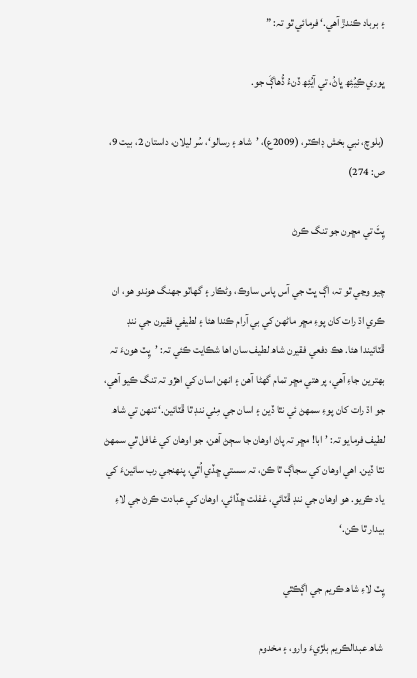۽ برباد ڪندڙ آھي.‘ فرمائي ٿو تہ: ”

ڀوري ڪِيُئِھ ڀاڻُ، تي آيُئِھ ڏنءُ ڏُھاڳَ جو.

(بلوچ، نبي بخش ڊاڪٽر، (2009ع)، ’شاھ ۽ رسالو‘، سُر ليلان، داستان 2، بيت 9، ص: 274)

ڀِٽَ تي مڇرن جو تنگ ڪرڻ

چيو وڃي ٿو تہ، اڳ ڀٽ جي آس پاس ساوڪ، وڻڪار ۽ گهاٽو جهنگ ھوندو ھو، ان ڪري اڌ رات کان پوءِ مڇر ماڻهن کي بي آرام ڪندا ھئا ۽ لطيفي فقيرن جي ننڊ ڦٽائيندا ھئا. ھڪ دفعي فقيرن شاھ لطيف سان اھا شڪايت ڪئي تہ: ’ڀِٽ ھونءَ تہ بهترين جاءِ آھي، پر ھتي مڇر تمام گهڻا آھن ۽ انهن اسان کي اھڙو تہ تنگ ڪيو آھي، جو اڌ رات کان پوءِ سمھڻ ئي نٿا ڏين ۽ اسان جي مِٺي ننڊ ٿا ڦٽائين.‘ تنھن تي شاھ لطيف فرمايو تہ: ’ابا! مڇر تہ پاڻ اوھان جا سڄڻ آھن، جو اوھان کي غافل ٿي سمھڻ نٿا ڏين. اھي اوھان کي سجاڳ ٿا ڪن، تہ سستي ڇڏي اُٿي، پنھنجي رب سائينءَ کي ياد ڪريو. ھو اوھان جي ننڊ ڦٽائي، غفلت ڇڏائي، اوھان کي عبادت ڪرڻ جي لاءِ بيدار ٿا ڪن.‘

ڀِٽ لاءِ شاھ ڪريم جي اڳڪٿي

 شاھ عبدالڪريم بلڙيءَ وارو، ۽ مخدوم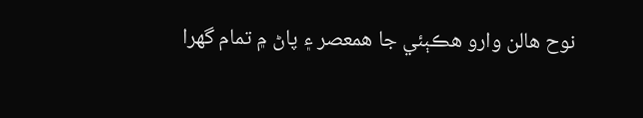نوح ھالن وارو ھڪٻئي جا ھمعصر ۽ پاڻ ۾ تمام گهرا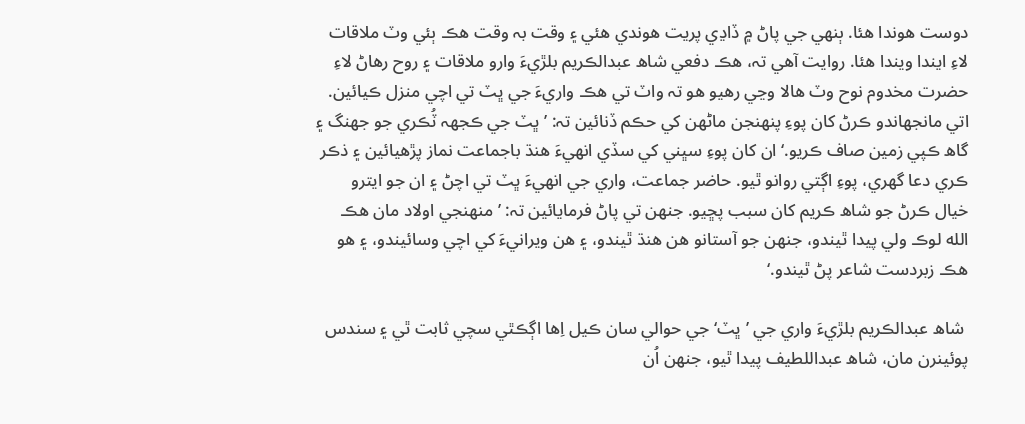دوست ھوندا ھئا. ٻنهي جي پاڻ ۾ ڏاڍي پريت ھوندي ھئي ۽ وقت بہ وقت ھڪ ٻئي وٽ ملاقات لاءِ ايندا ويندا ھئا. روايت آھي تہ، ھڪ دفعي شاھ عبدالڪريم بلڙيءَ وارو ملاقات ۽ روح رهاڻ لاءِ حضرت مخدوم نوح وٽ ھالا وڃي رهيو ھو تہ واٽ تي ھڪ واريءَ جي ڀٽ تي اچي منزل ڪيائين. اتي مانجهاندو ڪرڻ کان پوءِ پنھنجن ماڻهن کي حڪم ڏنائين تہ: ’ڀٽ جي ڪجهہ ٽُڪري جو جهنگ ۽ گاھ ڪپي زمين صاف ڪريو.‘ ان کان پوءِ سڀني کي سڏي انهيءَ ھنڌ باجماعت نماز پڙهيائين ۽ ذڪر ڪري دعا گهري، پوءِ اڳتي روانو ٿيو. حاضر جماعت، واري جي انهيءَ ڀٽ تي اچڻ ۽ ان جو ايترو خيال ڪرڻ جو شاھ ڪريم کان سبب پڇيو. جنھن تي پاڻ فرمايائين تہ: ’منھنجي اولاد مان ھڪ الله لوڪ ولي پيدا ٿيندو، جنھن جو آستانو ھن ھنڌ ٿيندو، ۽ ھن ويرانيءَ کي اچي وسائيندو، ۽ ھو ھڪ زبردست شاعر پڻ ٿيندو.‘

 شاھ عبدالڪريم بلڙيءَ واري جي ’ڀٽ‘ جي حوالي سان ڪيل اِھا اڳڪٿي سچي ثابت ٿي ۽ سندس پوئينرن مان، شاھ عبداللطيف پيدا ٿيو، جنھن اُن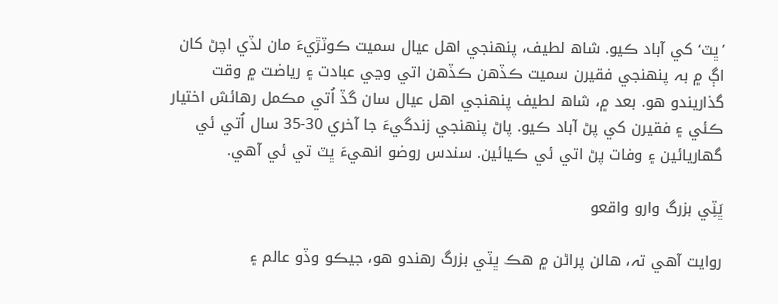’ڀٽ‘ کي آباد ڪيو. شاھ لطيف، پنھنجي اھل عيال سميت ڪوٽڙيءَ مان لڏي اچڻ کان اڳ ۾ بہ پنھنجي فقيرن سميت ڪڏهن ڪڏهن اتي وڃي عبادت ۽ رياضت ۾ وقت گذاريندو ھو. بعد ۾، شاھ لطيف پنھنجي اھل عيال سان گڏ اُتي مڪمل رهائش اختيار ڪئي ۽ فقيرن کي پڻ آباد ڪيو. پاڻ پنھنجي زندگيءَ جا آخري 30-35 سال اُتي ئي گهاريائين ۽ وفات پڻ اتي ئي ڪيائين. سندس روضو انهيءَ ڀٽ تي ئي آھي.

ڀَٽِي بزرگ وارو واقعو

روايت آھي تہ، ھالن پراڻن ۾ ھڪ ڀٽي بزرگ رهندو ھو، جيڪو وڏو عالم ۽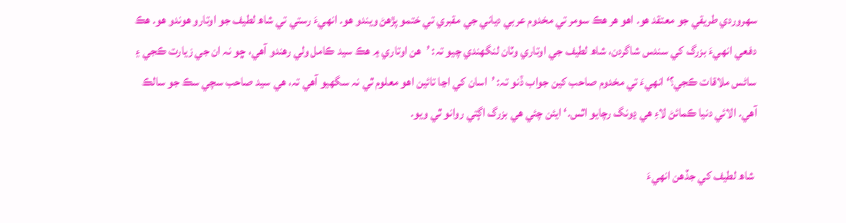سھروردي طريقي جو معتقد ھو. اھو ھر ھڪ سومر تي مخدوم عربي دياني جي مقبري تي ختمو پڙهڻ ويندو ھو. انهيءَ رستي تي شاھ لطيف جو اوتارو ھوندو ھو. ھڪ دفعي انهيءَ بزرگ کي سندس شاگردن، شاھ لطيف جي اوتاري وٽان لنگهندي چيو تہ: ’هن اوتاري ۾ ھڪ سيد ڪامل ولي رهندو آھي، ڇو نہ ان جي زيارت ڪجي ۽ ساڻس ملاقات ڪجي؟‘ انهيءَ تي مخدوم صاحب کين جواب ڏنو تہ: ’اسان کي اڃا تائين اھو معلوم ٿي نہ سگهيو آھي تہ، ھي سيد صاحب سچي سڪ جو سالڪ آھي. الائي دنيا ڪمائڻ لاءِ ھي ڍونگ رچايو اٿس.‘ ايئن چئي ھي بزرگ اڳتي روانو ٿي ويو.

 شاھ لطيف کي جڏهن انهيءَ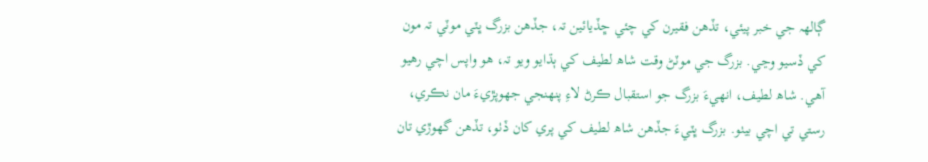ڳالهہ جي خبر پيئي، تڏهن فقيرن کي چئي ڇڏيائين تہ، جڏهن بزرگ ڀٽي موٽي تہ مون کي ڏسيو وڃي. بزرگ جي موٽڻ وقت شاھ لطيف کي ٻڌايو ويو تہ، ھو واپس اچي رهيو آھي. شاھ لطيف، انهيءَ بزرگ جو استقبال ڪرڻ لاءِ پنھنجي جهوپڙيءَ مان نڪري، رستي تي اچي بيٺو. بزرگ ڀٽيءَ جڏهن شاھ لطيف کي پري کان ڏٺو، تڏهن گهوڙي تان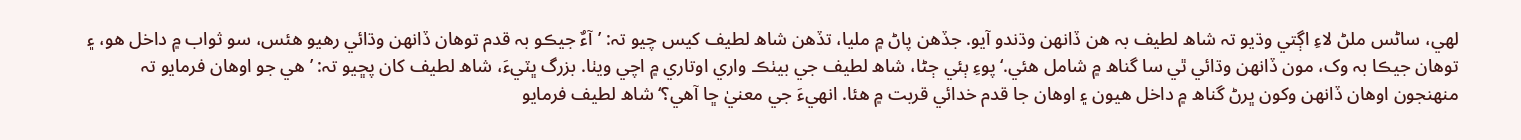لھي، ساڻس ملڻ لاءِ اڳتي وڌيو تہ شاھ لطيف بہ ھن ڏانھن وڌندو آيو. جڏهن پاڻ ۾ مليا، تڏهن شاھ لطيف کيس چيو تہ: ’آءٌ جيڪو بہ قدم توھان ڏانھن وڌائي رهيو ھئس، سو ثواب ۾ داخل ھو، ۽ توھان جيڪا بہ وک، مون ڏانھن وڌائي ٿي سا گناھ ۾ شامل ھئي.‘ پوءِ ٻئي ڄڻا، شاھ لطيف جي بيٺڪ واري اوتاري ۾ اچي ويٺا. بزرگ ڀٽيءَ، شاھ لطيف کان پڇيو تہ: ’هي جو اوھان فرمايو تہ منھنجون اوھان ڏانھن وکون ڀرڻ گناھ ۾ داخل ھيون ۽ اوھان جا قدم خدائي قربت ۾ ھئا. انهيءَ جي معنيٰ ڇا آھي؟‘ شاھ لطيف فرمايو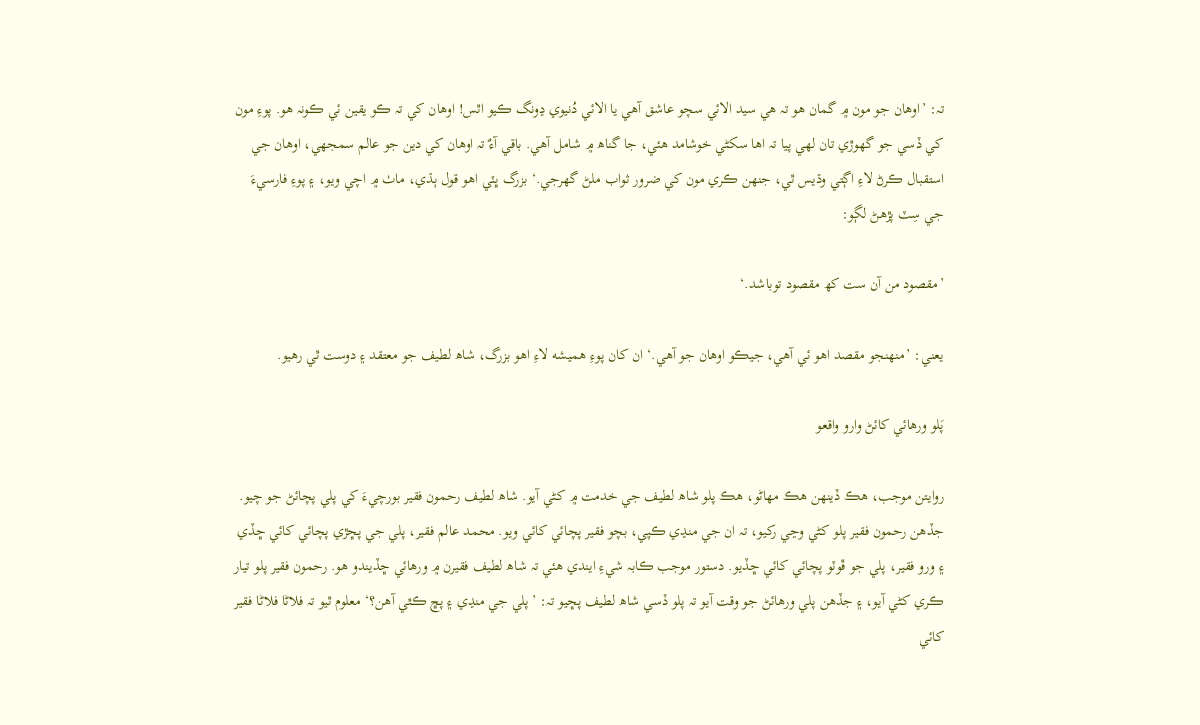تہ: ’اوھان جو مون ۾ گمان ھو تہ ھي سيد الائي سچو عاشق آھي يا الائي دُنيوي ڍونگ ڪيو اٿس! اوھان کي تہ ڪو يقين ئي ڪونہ ھو. پوءِ مون کي ڏسي جو گهوڙي تان لھي پيا تہ اھا سکڻي خوشامد ھئي، جا گناھ ۾ شامل آھي. باقي آءٌ تہ اوھان کي دين جو عالم سمجهي، اوھان جي استقبال ڪرڻ لاءِ اڳتي وڌيس ٿي، جنھن ڪري مون کي ضرور ثواب ملڻ گهرجي.‘ بزرگ ڀٽي اھو قول ٻڌي، ماٺ ۾ اچي ويو، ۽ پوءِ فارسيءَ جي سِٽ پڙهڻ لڳو:

’مقصود من آن ست کھ مقصود توباشد.‘

يعني: ’منھنجو مقصد اھو ئي آھي، جيڪو اوھان جو آھي.‘ ان کان پوءِ ھميشه لاءِ اھو بزرگ، شاھ لطيف جو معتقد ۽ دوست ٿي رهيو.

پَلو ورهائي کائڻ وارو واقعو

روايتن موجب، ھڪ ڏينھن ھڪ مھاڻو، ھڪ پلو شاھ لطيف جي خدمت ۾ کڻي آيو. شاھ لطيف رحمون فقير بورچيءَ کي پلي پچائڻ جو چيو. جڏهن رحمون فقير پلو کڻي وڃي رکيو، تہ ان جي منڍي ڪپي، بچو فقير پچائي کائي ويو. محمد عالم فقير، پلي جي پڇڙي پچائي کائي ڇڏي ۽ ورو فقير، پلي جو ڦوٽو پچائي کائي ڇڏيو. دستور موجب ڪابہ شيءِ ايندي ھئي تہ شاھ لطيف فقيرن ۾ ورھائي ڇڏيندو ھو. رحمون فقير پلو تيار ڪري کڻي آيو، ۽ جڏهن پلي ورھائڻ جو وقت آيو تہ پلو ڏسي شاھ لطيف پڇيو تہ: ’پلي جي منڍي ۽ پڇ ڪٿي آھن؟‘ معلوم ٿيو تہ فلاڻا فلاڻا فقير کائي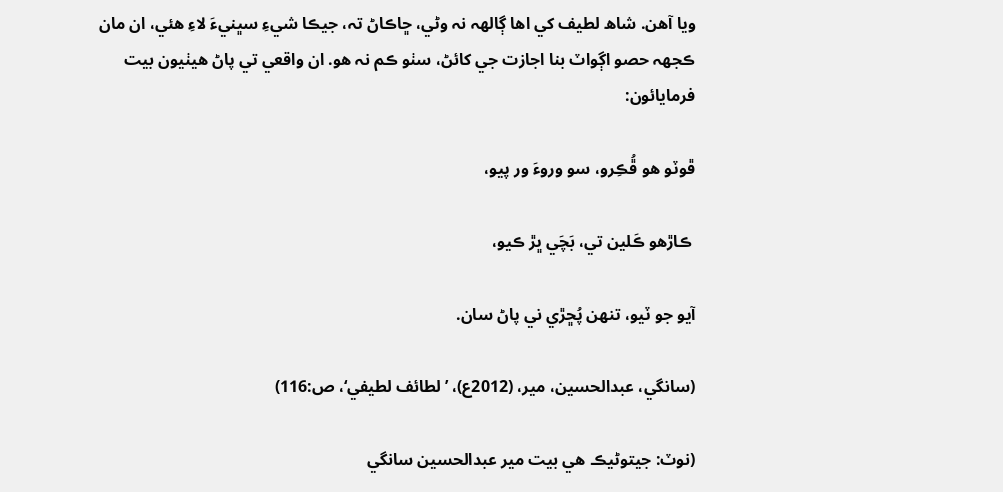ويا آھن. شاھ لطيف کي اھا ڳالهہ نہ وڻي، ڇاڪاڻ تہ، جيڪا شيءِ سڀنيءَ لاءِ ھئي، ان مان ڪجهہ حصو اڳواٽ بنا اجازت جي کائڻ، سٺو ڪم نہ ھو. ان واقعي تي پاڻ ھيٺيون بيت فرمايائون:

ڦوٽو ھو ڦُڪِرو، سو وروءَ ور پيو،

 ڪاڙهو ڪَلين تي، بَچَي ڀڙ ڪيو،

آيو جو ٽيو، تنھن پُڇڙي ني پاڻ سان.

(سانگي، عبدالحسين، مير، (2012ع)، ’لطائف لطيفي‘، ص:116)

(نوٽ: جيتوڻيڪ ھي بيت مير عبدالحسين سانگي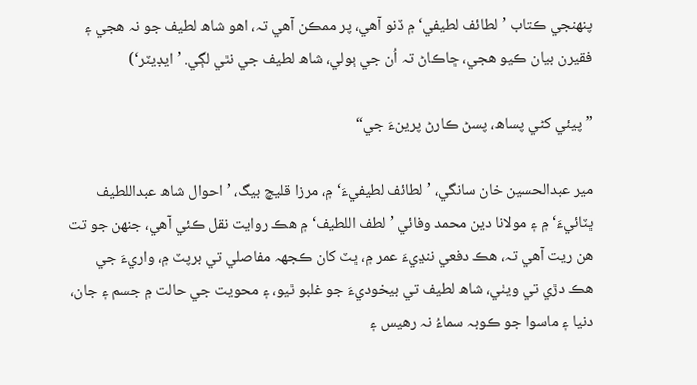پنھنجي ڪتاب ’لطائف لطيفي‘ ۾ ڏنو آھي، پر ممڪن آھي تہ، اھو شاھ لطيف جو نہ ھجي ۽ فقيرن بيان ڪيو ھجي، ڇاڪاڻ تہ اُن جي ٻولي، شاھ لطيف جي نٿي لڳي. ’ايڊيٽر‘)

”پيئي کڻي پساھ، پسڻ ڪارڻ پرينءَ جي“

مير عبدالحسين خان سانگي، ’لطائف لطيفيءَ‘ ۾، مرزا قليچ بيگ، ’احوال شاھ عبداللطيف ڀٽائيءَ‘ ۾ ۽ مولانا دين محمد وفائي ’لطف اللطيف‘ ۾ ھڪ روايت نقل ڪئي آھي، جنھن جو تت ھن ريت آھي تہ، ھڪ دفعي ننڍيءَ عمر ۾، ڀٽ کان ڪجهہ مفاصلي تي برپٽ ۾، واريءَ جي ھڪ دڙي تي ويٺي، شاھ لطيف تي بيخوديءَ جو غلبو ٿيو، ۽ محويت جي حالت ۾ جسم ۽ جان، دنيا ۽ ماسوا جو ڪوبہ سماءُ نہ رهيس ۽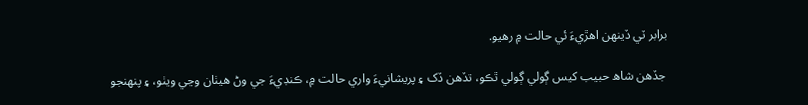برابر ٽي ڏينھن اھڙيءَ ئي حالت ۾ رهيو.

 جڏهن شاھ حبيب کيس ڳولي ڳولي ٿڪو، تڏهن ڏک ۽ پريشانيءَ واري حالت ۾، ڪنڊيءَ جي وڻ ھيٺان وڃي ويٺو، ۽ پنھنجو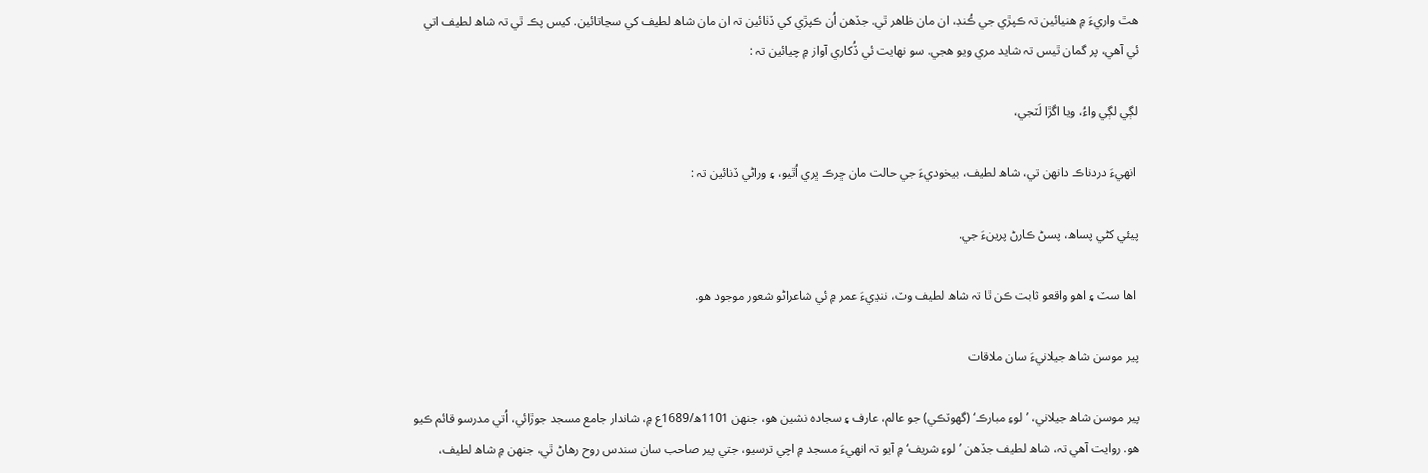ھٿ واريءَ ۾ ھنيائين تہ ڪپڙي جي ڪُنڊ، ان مان ظاھر ٿي. جڏهن اُن ڪپڙي کي ڏٺائين تہ ان مان شاھ لطيف کي سڃاتائين. کيس پڪ ٿي تہ شاھ لطيف اتي ئي آھي، پر گمان ٿيس تہ شايد مري ويو ھجي. سو نھايت ئي ڏُکاري آواز ۾ چيائين تہ :

لڳي لڳي واءُ، ويا اڱڙا لَٽجي،

 انهيءَ دردناڪ دانھن تي، شاھ لطيف، بيخوديءَ جي حالت مان ڇرڪ ڀري اُٿيو، ۽ وراڻي ڏنائين تہ :

پيئي کڻي پساھ، پسڻ ڪارڻ پرينءَ جي.

 اھا سٽ ۽ اھو واقعو ثابت ڪن ٿا تہ شاھ لطيف وٽ، ننڍيءَ عمر ۾ ئي شاعراڻو شعور موجود ھو.

پير موسن شاھ جيلانيءَ سان ملاقات

پير موسن شاھ جيلاني، ’لوءِ مبارڪ‘ (گهوٽڪي) جو عالم، عارف ۽ سجادہ نشين ھو، جنھن 1101ھ/1689ع ۾، شاندار جامع مسجد جوڙائي، اُتي مدرسو قائم ڪيو ھو. روايت آھي تہ، شاھ لطيف جڏهن ’لوءِ شريف‘ ۾ آيو تہ انهيءَ مسجد ۾ اچي ترسيو، جتي پير صاحب سان سندس روح رهاڻ ٿي، جنھن ۾ شاھ لطيف،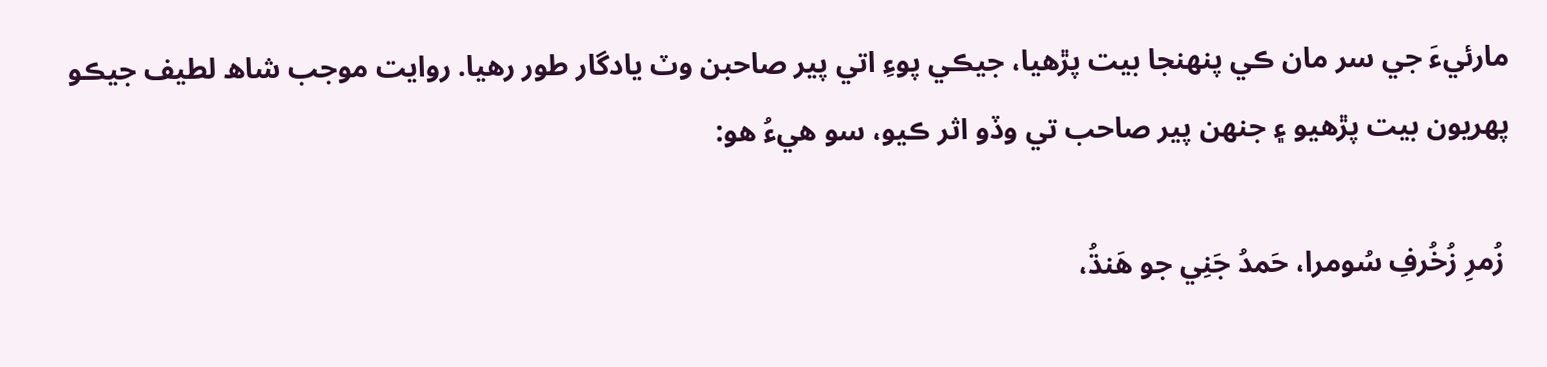مارئيءَ جي سر مان ڪي پنھنجا بيت پڙهيا، جيڪي پوءِ اتي پير صاحبن وٽ يادگار طور رهيا. روايت موجب شاھ لطيف جيڪو پھريون بيت پڙهيو ۽ جنھن پير صاحب تي وڏو اثر ڪيو، سو ھيءُ ھو:

 زُمرِ زُخُرفِ سُومرا، حَمدُ جَنِي جو ھَنڌُ،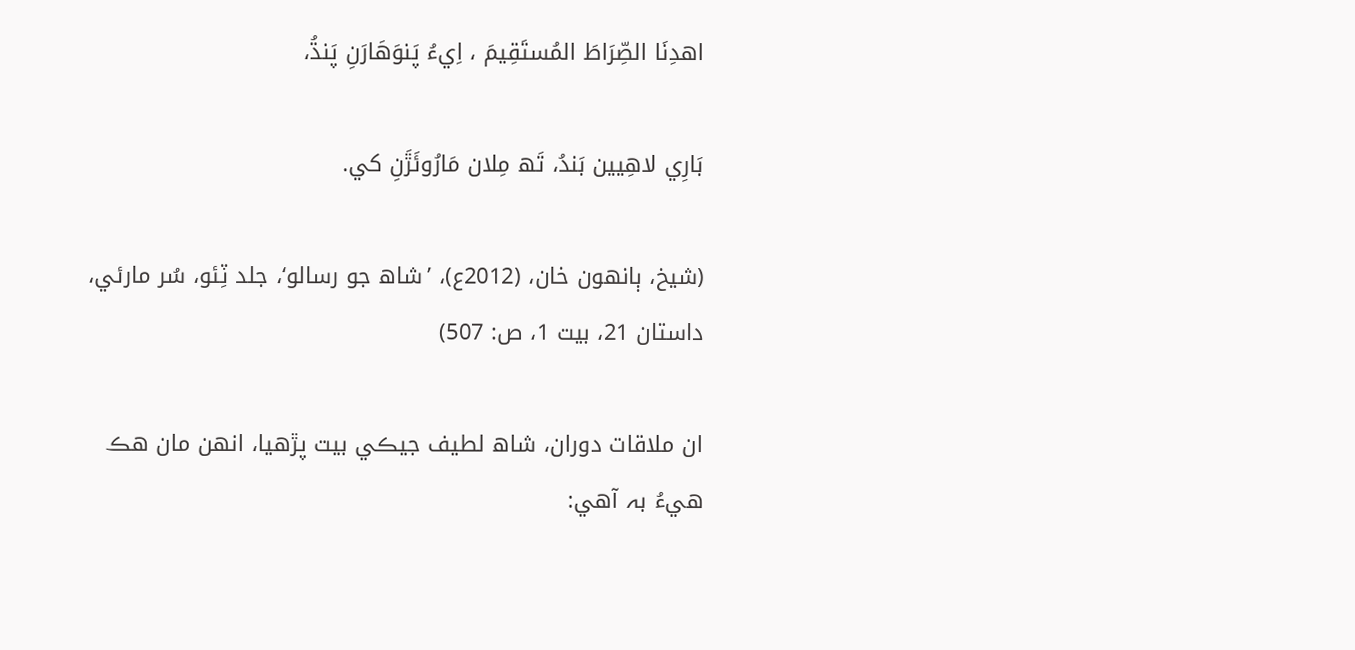اھدِنَا الصِّرَاطَ المُستَقِيمَ ، اِيءُ پَنوَھَارَنِ پَنڌُ،

بَارِي لاھِيين بَندُ، تَھ مِلان مَارُوئَڙَنِ کي.

(شيخ، ٻانھون خان، (2012ع)، ’شاھ جو رسالو‘، جلد ٽِئو، سُر مارئي، داستان 21، بيت 1، ص: 507)

ان ملاقات دوران، شاھ لطيف جيڪي بيت پڙهيا، انهن مان ھڪ ھيءُ بہ آھي: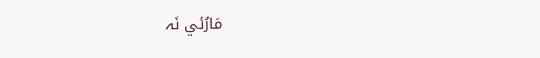مَارُئي نَہ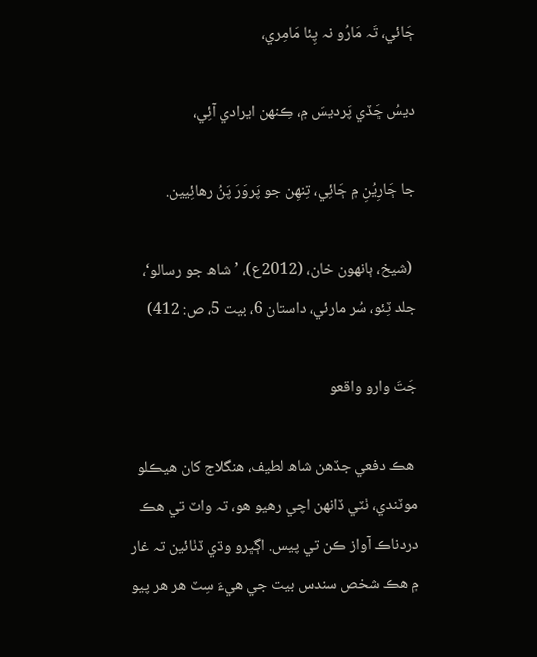ڄَائي، تَہ مَارُو نہ پِئا مَامِري،

ديسُ ڇَڏي پَرديسَ ۾، ڪِنھن ايرادي آئِي،

جا ڄَارِيُنِ ۾ ڄَائِي، تِنهِن جو پَروَرَ پَنُ رهائِيين.

 (شيخ، ٻانھون خان، (2012ع)، ’شاھ جو رسالو‘، جلد ٽِئو، سُر مارئي، داستان 6، بيت 5، ص: 412)

جَتَ وارو واقعو

 ھڪ دفعي جڏهن شاھ لطيف، ھنگلاج کان ھيڪلو موٽندي، ٺٽي ڏانھن اچي رهيو ھو، تہ واٽ تي ھڪ دردناڪ آواز ڪن تي پيس. اڳڀرو وڌي ڏٺائين تہ غار ۾ ھڪ شخص سندس بيت جي ھيءَ سِٽ ھر ھر پيو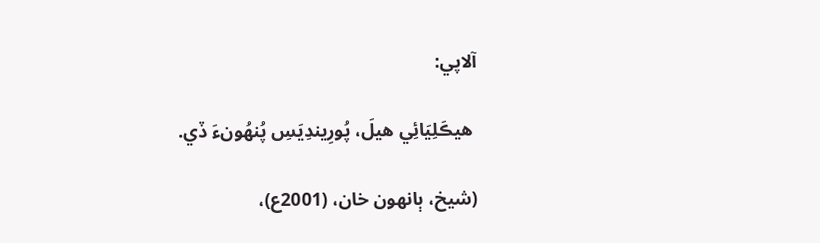آلاپي:

 ھيڪَلِيَائِي ھيلَ، پُورِيندِيَسِ پُنهُونءَ ڏي.

(شيخ، ٻانھون خان، (2001ع)،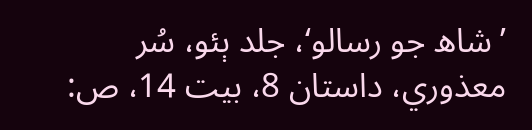’شاھ جو رسالو‘، جلد ٻئو، سُر معذوري، داستان 8، بيت 14، ص: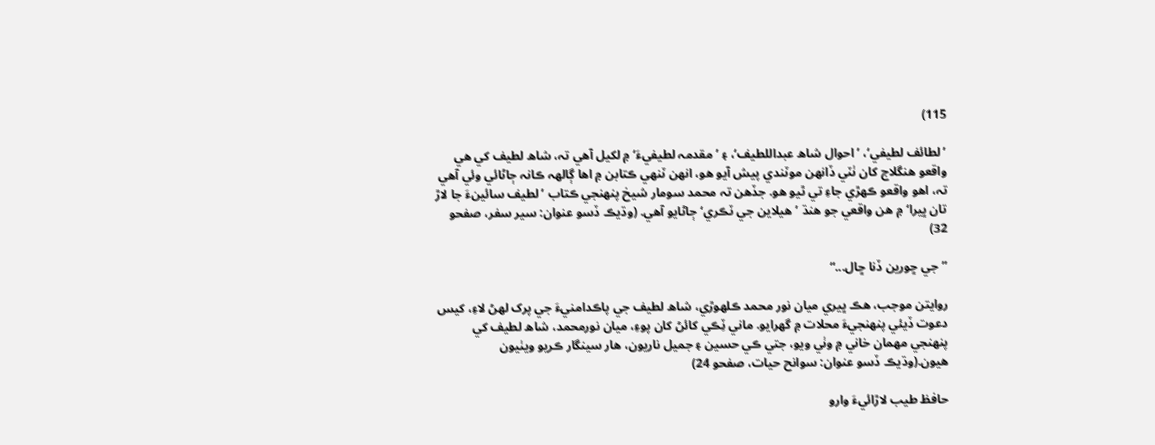115)

’لطائف لطيفي‘، ’احوال شاھ عبداللطيف‘، ۽ ’مقدمہ لطيفيءَ‘ ۾ لکيل آھي تہ، شاھ لطيف کي ھي واقعو ھنگلاج کان ٺٽي ڏانھن موٽندي پيش آيو ھو، انهن ٽنهي ڪتابن ۾ اھا ڳالهہ ڪانہ ڄاڻائي وئي آھي تہ، اھو واقعو ڪھڙي جاءِ تي ٿيو ھو. جڏهن تہ محمد سومار شيخ پنھنجي ڪتاب ’لطيف سائينءَ جا لاڙ تان ڀيرا‘ ۾ ھن واقعي جو ھنڌ ’هيلاين جي ٽڪري‘ ڄاڻايو آھي. (وڌيڪ ڏسو عنوان: سير سفر، صفحو 32)

”جي ڇورين ڏنا ڇال...“

روايتن موجب، ھڪ ڀيري ميان نور محمد ڪلهوڙي، شاھ لطيف جي پاڪدامنيءَ جي پرک لھڻ لاءِ، کيس دعوت ڏيئي پنھنجيءَ محلات ۾ گهرايو. ماني ٽِڪي کائڻ کان پوءِ، ميان نورمحمد، شاھ لطيف کي پنھنجي مھمان خاني ۾ وٺي ويو، جتي ڪي حسين ۽ جميل ناريون، ھار سينگار ڪريو ويٺيون ھيون.(وڌيڪ ڏسو عنوان: سوانح حيات، صفحو 24)

حافظ طيب لاڙائيءَ وارو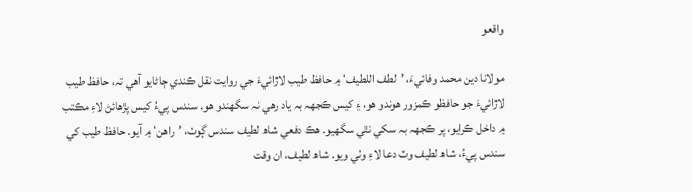واقعو

مولانا دين محمد وفائيءَ، ’لطف اللطيف‘ ۾ حافظ طيب لاڙائيءَ جي روايت نقل ڪندي ڄاڻايو آھي تہ، حافظ طيب لاڙائيءَ جو حافظو ڪمزور ھوندو ھو، ۽ کيس ڪجهہ بہ ياد رهي نہ سگهندو ھو. سندس پيءُ کيس پڙهائڻ لاءِ مڪتب ۾ داخل ڪرايو، پر ڪجهہ بہ سکي نٿي سگهيو. ھڪ دفعي شاھ لطيف سندس ڳوٺ، ’راھن‘ ۾ آيو. حافظ طيب کي سندس پيءُ، شاھ لطيف وٽ دعا لاءِ وٺي ويو. شاھ لطيف، ان وقت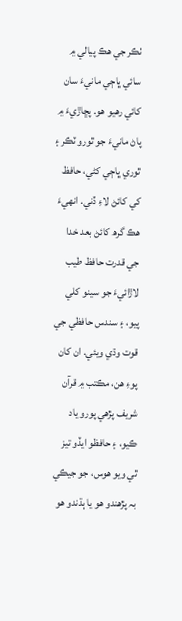ٺڪر جي ھڪ پيالي ۾ سائي ڀاڄي مانيءَ سان کائي رهيو ھو. پڇاڙيءَ ۾ پاڻ مانيءَ جو ٿورو ٽڪر ۽ ٿوري ڀاڄي کڻي، حافظ کي کائڻ لاءِ ڏني. انهيءَ ھڪ گرھ کائڻ بعد خدا جي قدرت حافظ طيب لاڙائيءَ جو سينو کلي پيو، ۽ سندس حافظي جي قوت وڌي ويئي. ان کان پوءِ ھن، مڪتب ۾ قرآن شريف پڙهي پورو ياد ڪيو، ۽ حافظو ايڏو تيز ٿي ويو ھوس، جو جيڪي بہ پڙهندو ھو يا ٻڌندو ھو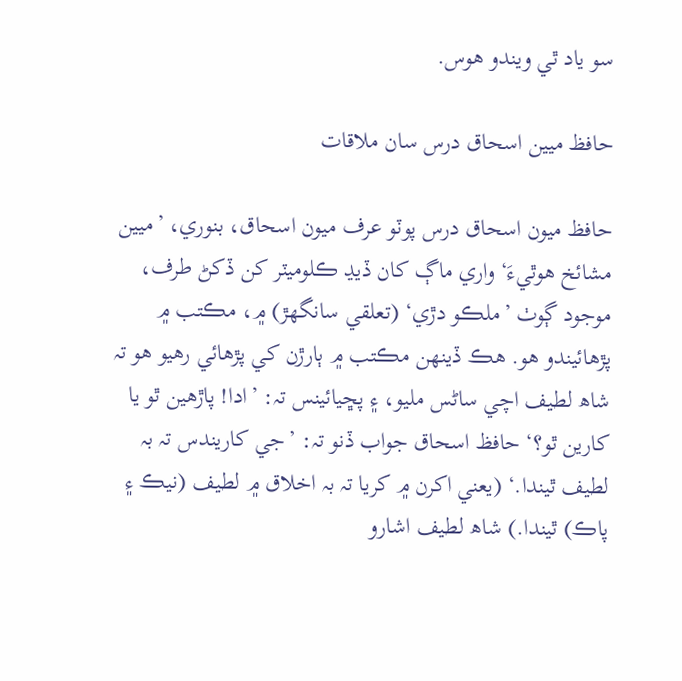سو ياد ٿي ويندو ھوس.

حافظ ميين اسحاق درس سان ملاقات

حافظ ميون اسحاق درس پوٽو عرف ميون اسحاق، بنوري، ’ميين مشائخ ھوٿيءَ‘ واري ماڳ کان ڏيڍ ڪلوميٽر کن ڏکڻ طرف، موجود ڳوٺ ’ملڪو دڙي‘ (تعلقي سانگهڙ) ۾، مڪتب ۾ پڙهائيندو ھو. ھڪ ڏينھن مڪتب ۾ ٻارڙن کي پڙهائي رهيو ھو تہ شاھ لطيف اچي ساڻس مليو، ۽ پڇيائينس تہ: ’ادا! پاڙهين ٿو يا کارين ٿو؟‘ حافظ اسحاق جواب ڏنو تہ: ’جي کاريندس تہ بہ لطيف ٿيندا.‘ (يعني اکرن ۾ کريا تہ بہ اخلاق ۾ لطيف (نيڪ ۽ پاڪ) ٿيندا.) شاھ لطيف اشارو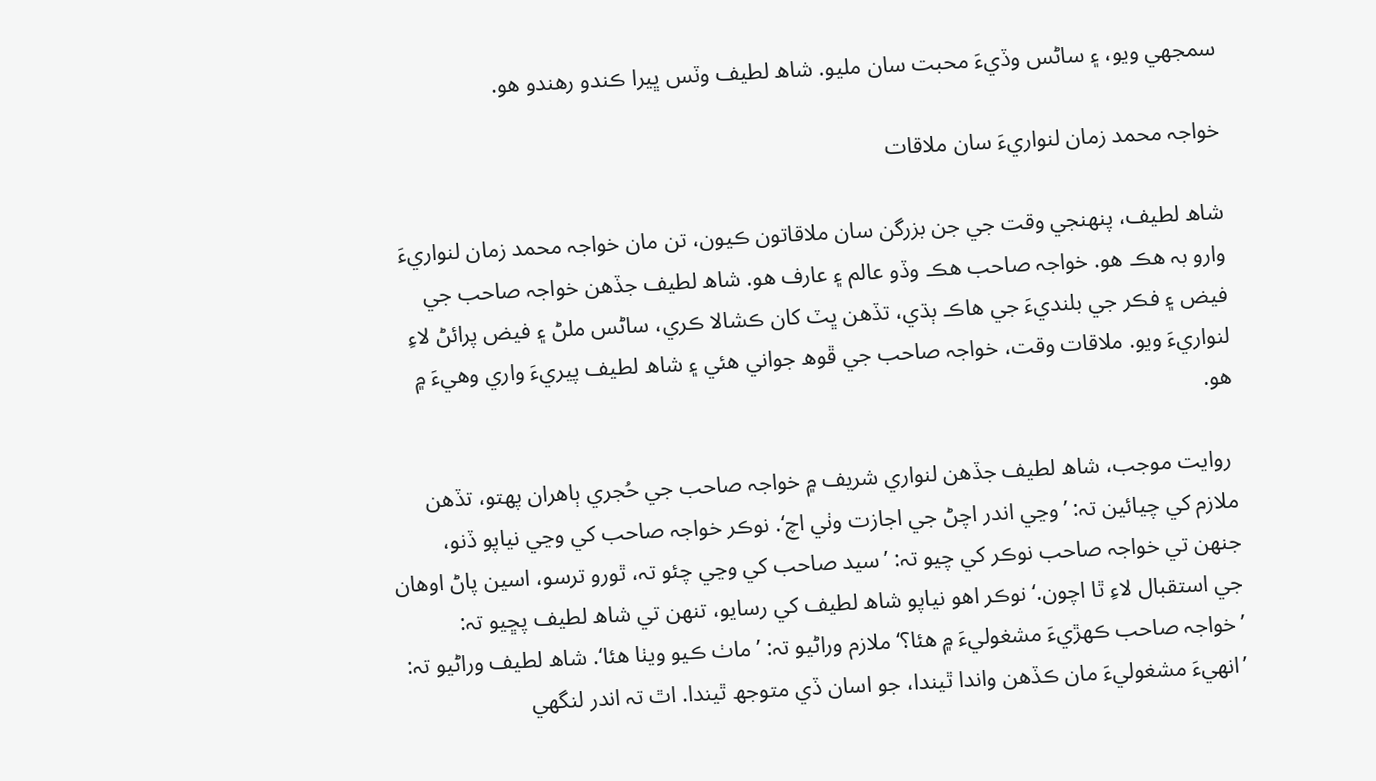سمجهي ويو، ۽ ساڻس وڏيءَ محبت سان مليو. شاھ لطيف وٽس ڀيرا ڪندو رهندو ھو.

خواجہ محمد زمان لنواريءَ سان ملاقات

شاھ لطيف، پنھنجي وقت جي جن بزرگن سان ملاقاتون ڪيون، تن مان خواجہ محمد زمان لنواريءَ وارو بہ ھڪ ھو. خواجہ صاحب ھڪ وڏو عالم ۽ عارف ھو. شاھ لطيف جڏهن خواجہ صاحب جي فيض ۽ فڪر جي بلنديءَ جي ھاڪ ٻڌي، تڏهن ڀٽ کان ڪشالا ڪري، ساڻس ملڻ ۽ فيض پرائڻ لاءِ لنواريءَ ويو. ملاقات وقت، خواجہ صاحب جي ڦوھ جواني ھئي ۽ شاھ لطيف پيريءَ واري وھيءَ ۾ ھو.

 روايت موجب، شاھ لطيف جڏهن لنواري شريف ۾ خواجہ صاحب جي حُجري ٻاھران پھتو، تڏهن ملازم کي چيائين تہ: ’وڃي اندر اچڻ جي اجازت وٺي اچ‘. نوڪر خواجہ صاحب کي وڃي نياپو ڏنو، جنھن تي خواجہ صاحب نوڪر کي چيو تہ: ’سيد صاحب کي وڃي چئو تہ، ٿورو ترسو، اسين پاڻ اوھان جي استقبال لاءِ ٿا اچون.‘ نوڪر اھو نياپو شاھ لطيف کي رسايو، تنھن تي شاھ لطيف پڇيو تہ: ’خواجہ صاحب ڪھڙيءَ مشغوليءَ ۾ ھئا؟‘ ملازم وراڻيو تہ: ’ماٺ ڪيو ويٺا ھئا‘. شاھ لطيف وراڻيو تہ: ’انهيءَ مشغوليءَ مان ڪڏهن واندا ٿيندا، جو اسان ڏي متوجھ ٿيندا. اٿ تہ اندر لنگهي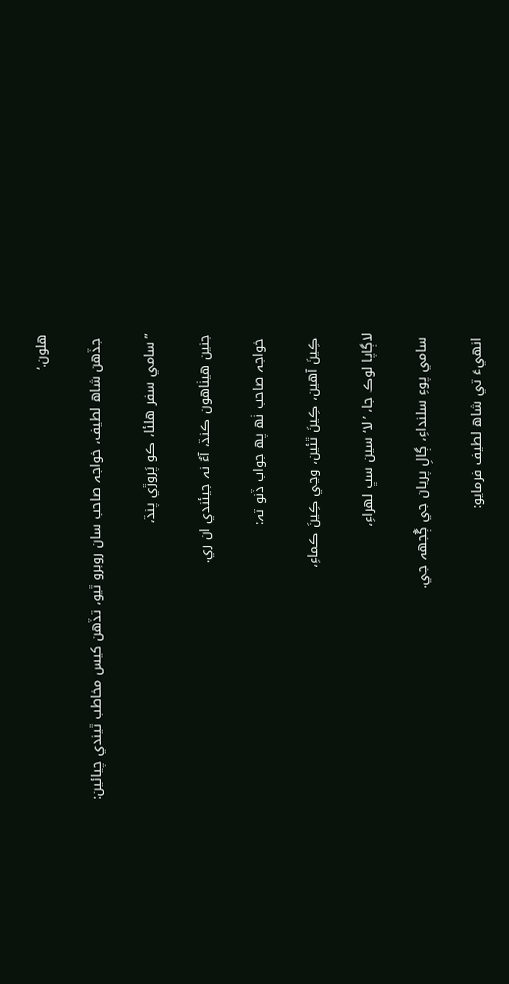ھلون.‘

 جڏهن شاھ لطيف، خواجہ صاحب سان روبرو ٿيو، تڏهن کيس مخاطب ٿيندي چيائين:

”سامي سفر ھلئا، ڪو پَروڙي پنڌ،

جنين ھيٺاھون ڪنڌ، آءٌ نہ جيئندي ان ري.

 خواجہ صاحب ٺھ پھ جواب ڏنو تہ:

 ڪِينَ آھين، ڪِينَ ٿئين، وڃي ڪِينَ ڪماءِ،

لاڳاپا لوڪ جا، ’لا‘ سين سڀ لھراءِ،

 سامي پوءِ سلنداءِ، ڳالِ پريان جي ڳُجهہ جي.

 انهيءَ تي شاھ لطيف فرمايو: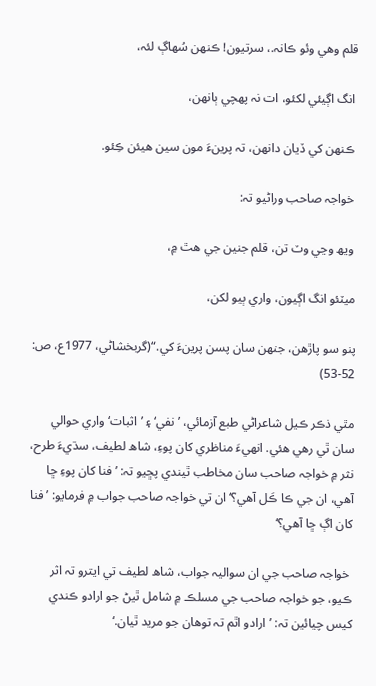قلم وھي وئو ڪانہ.، سرتيون! ڪنھن سُهاڳ لئہ،

 انگ اڳيئي لکئو، ات نہ پھچي ٻانھن،

 ڪنھن کي ڏيان دانھن، تہ پرينءَ مون سين ھيئن ڪِئو.

 خواجہ صاحب وراڻيو تہ:

 ويھ وڃي وٽ تن، قلم جنين جي ھٿ ۾،

ميٽئو انگ اڳيون، واري ٻيو لکن،

پنو سو پاڙهن، جنھن سان پسن پرينءَ کي.“(گربخشاڻي، 1977ع، ص: 52-53)

مٿي ذڪر ڪيل شاعراڻي طبع آزمائي، ’نفي‘ ۽ ’اثبات‘ واري حوالي سان ٿي رهي ھئي. انهيءَ مناظري کان پوءِ، شاھ لطيف، سڌيءَ طرح، نثر ۾ خواجہ صاحب سان مخاطب ٿيندي پڇيو تہ: ’فنا کان پوءِ ڇا آھي، ان جي ڪا ڪَل آھي؟‘ ان تي خواجہ صاحب جواب ۾ فرمايو: ’فنا کان اڳ ڇا آھي؟‘

 خواجہ صاحب جي ان سواليہ جواب، شاھ لطيف تي ايترو تہ اثر ڪيو، جو خواجہ صاحب جي مسلڪ ۾ شامل ٿيڻ جو ارادو ڪندي کيس چيائين تہ: ’ارادو اٿم تہ توھان جو مريد ٿيان.‘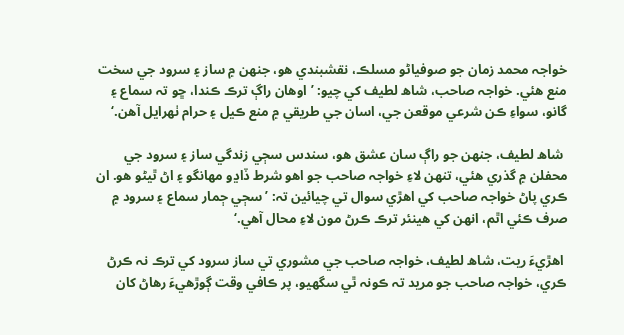خواجہ محمد زمان جو صوفياڻو مسلڪ، نقشبندي ھو، جنھن ۾ ساز ۽ سرود جي سخت منع ھئي. خواجہ صاحب، شاھ لطيف کي چيو: ’اوھان راڳ ترڪ ڪندا، ڇو تہ سماع ۽ گانو، سواءِ ڪن شرعي موقعن جي، اسان جي طريقي ۾ منع ڪيل ۽ حرام ٺھرايل آھن.‘

 شاھ لطيف، جنھن جو راڳ سان عشق ھو، سندس سڄي زندگي ساز ۽ سرود جي محفلن ۾ گذري ھئي، تنھن لاءِ خواجہ صاحب جو اھو شرط ڏاڍو مھانگو ۽ اڻ ٿيڻو ھو. ان ڪري پاڻ خواجہ صاحب کي اھڙي سوال تي چيائين تہ: ’سڄي ڄمار سماع ۽ سرود ۾ صرف ڪئي اٿم، انهن کي ھينئر ترڪ ڪرڻ مون لاءِ محال آھي.‘

 اھڙيءَ ريت، شاھ لطيف، خواجہ صاحب جي مشوري تي ساز سرود کي ترڪ نہ ڪرڻ ڪري، خواجہ صاحب جو مريد تہ ڪونہ ٿي سگهيو، پر ڪافي وقت ڳوڙھيءَ رهاڻ کان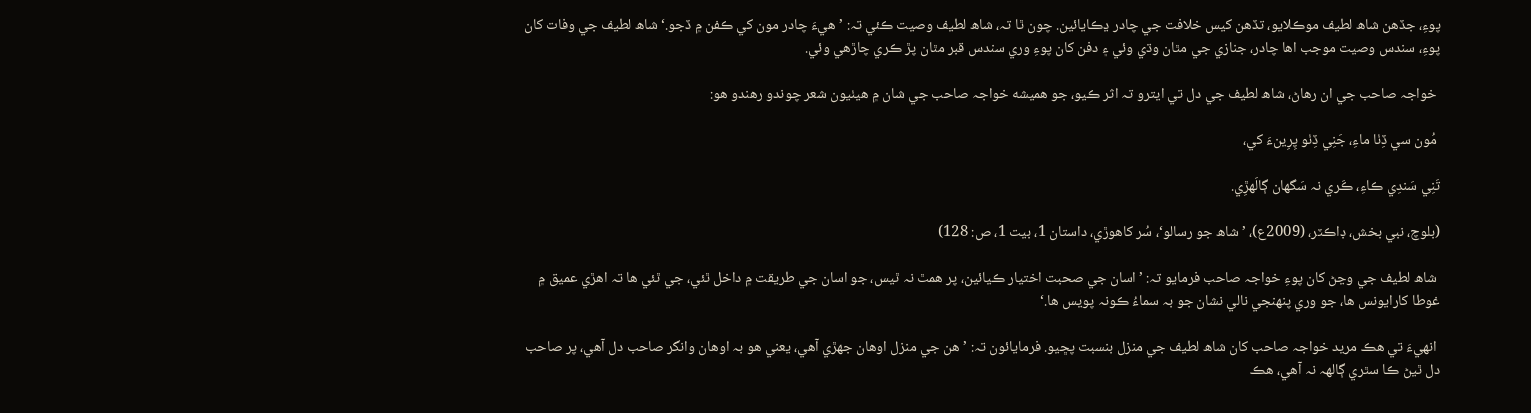پوءِ، جڏهن شاھ لطيف موڪلايو، تڏهن کيس خلافت جي چادر ڍڪايائين. چون ٿا تہ، شاھ لطيف وصيت ڪئي تہ: ’هيءَ چادر مون کي ڪفن ۾ ڏجو.‘ شاھ لطيف جي وفات کان پوءِ، سندس وصيت موجب اھا چادر، جنازي جي مٿان وڌي وئي ۽ دفن کان پوءِ وري سندس قبر مٿان پڙ ڪري چاڙهي وئي.

 خواجہ صاحب جي ان رهاڻ، شاھ لطيف جي دل تي ايترو تہ اثر ڪيو، جو ھميشه خواجہ صاحب جي شان ۾ ھيٺيون شعر چوندو رهندو ھو:

 مُون سي ڏِٺا ماءِ، جَنِي ڏِٺو پِرِينءَ کي،

تَنِي سَندِي ڪاءِ، ڪَري نہ سَگهان ڳالَهڙِي.

(بلوچ، نبي بخش، ڊاڪٽر، (2009ع)، ’شاھ جو رسالو‘، سُر کاھوڙي، داستان 1، بيت 1، ص: 128)

 شاھ لطيف جي وڃڻ کان پوءِ خواجہ صاحب فرمايو تہ: ’اسان جي صحبت اختيار ڪيائين، پر ھمٿ نہ ٿيس، جو اسان جي طريقت ۾ داخل ٿئي، جي ٿئي ھا تہ اھڙي عميق ۾ غوطا کارايونس ھا، جو وري پنھنجي نالي نشان جو بہ سماءُ ڪونہ پويس ھا.‘

 انهيءَ تي ھڪ مريد خواجہ صاحب کان شاھ لطيف جي منزل بنسبت پڇيو. فرمايائون تہ: ’هن جي منزل اوھان جھڙي آھي، يعني ھو بہ اوھان وانگر صاحب دل آھي، پر صاحب دل ٿيڻ ڪا سٿري ڳالهہ نہ آھي، ھڪ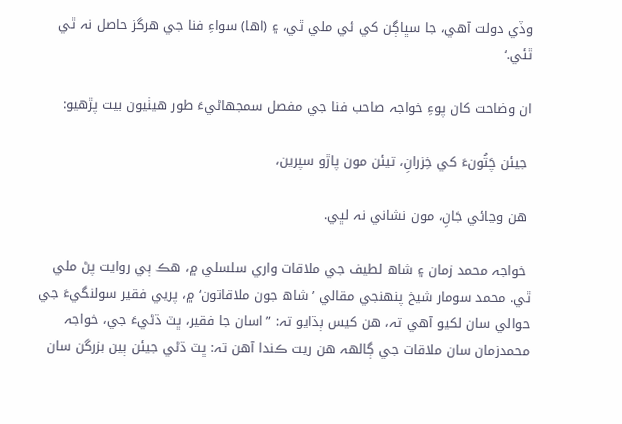وڏي دولت آھي، جا سڀاڳن کي ئي ملي ٿي، ۽ (اھا) سواءِ فنا جي ھرگز حاصل نہ ٿي ٿئي.‘

ان وضاحت کان پوءِ خواجہ صاحب فنا جي مفصل سمجهاڻيءَ طور ھيٺيون بيت پڙهيو:

 جيئن چَتُونءَ کي خِزرانِ، تيئن مون پاڙو سپرين،

 ھن وڃائي جَانِ، مون نشاني نہ لڀي.

 خواجہ محمد زمان ۽ شاھ لطيف جي ملاقات واري سلسلي ۾، ھڪ ٻي روايت پڻ ملي ٿي. محمد سومار شيخ پنھنجي مقالي ’شاھ جون ملاقاتون‘ ۾، پريي فقير سولنگيءَ جي حوالي سان لکيو آھي تہ، ھن کيس ٻڌايو تہ: ”اسان جا فقير، ڀٽ ڌڻيءَ جي، خواجہ محمدزمان سان ملاقات جي ڳالهہ ھن ريت ڪندا آھن تہ: ڀٽ ڌڻي جيئن ٻين بزرگن سان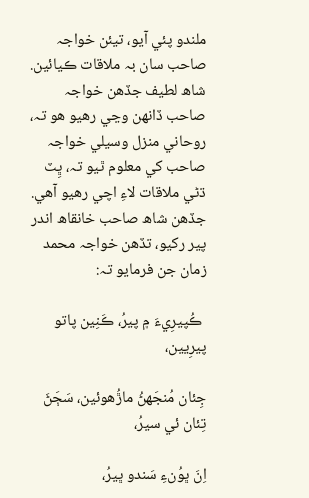ملندو پئي آيو، تيئن خواجہ صاحب سان بہ ملاقات ڪيائين. شاھ لطيف جڏهن خواجہ صاحب ڏانھن وڃي رهيو ھو تہ، روحاني منزل وسيلي خواجہ صاحب کي معلوم ٿيو تہ، ڀِٽ ڌڻي ملاقات لاءِ اچي رهيو آھي. جڏهن شاھ صاحب خانقاھ اندر پير رکيو، تڏهن خواجہ محمد زمان جن فرمايو تہ:

 ڪُپيرِيءَ ۾ پيرُ، ڪَنِين پاتو پيرِيين،

جِئان مُنجَھڻُ ماڙُهوئين، سَڄَڻَ تِئان ئي سيرُ،

اِنَ ڀوُنءِ سَندو ڀيرُ،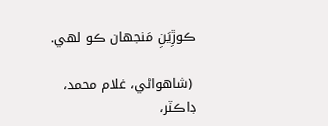ڪوڙِيَنِ مَنجھان ڪو لھي.

 (شاھواڻي، غلام محمد، ڊاڪٽر،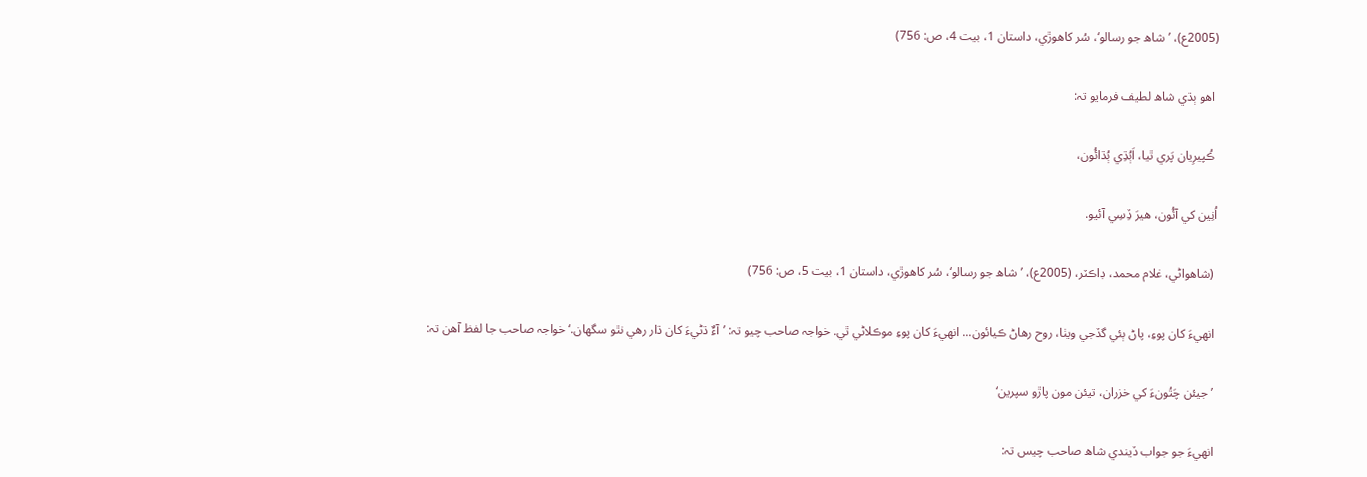(2005ع)، ’شاھ جو رسالو‘، سُر کاھوڙي، داستان 1، بيت 4، ص: 756)

 اھو ٻڌي شاھ لطيف فرمايو تہ:

 ڪُپيرِيان پَري ٿيا، اَٻُڌِي ٻُڌائُون،

اُنِين کي آئُون، ھيرَ ڏِسِي آئيو.

 (شاھواڻي، غلام محمد، ڊاڪٽر، (2005ع)، ’شاھ جو رسالو‘، سُر کاھوڙي، داستان 1، بيت 5، ص: 756)

 انهيءَ کان پوءِ، پاڻ ٻئي گڏجي ويٺا، روح رهاڻ ڪيائون... انهيءَ کان پوءِ موڪلاڻي ٿي. خواجہ صاحب چيو تہ: ’آءٌ ڌڻيءَ کان ڌار رهي نٿو سگهان.‘ خواجہ صاحب جا لفظ آھن تہ:

 ’جيئن چَتُونءَ کي خزران، تيئن مون پاڙو سپرين‘

 انهيءَ جو جواب ڏيندي شاھ صاحب چيس تہ: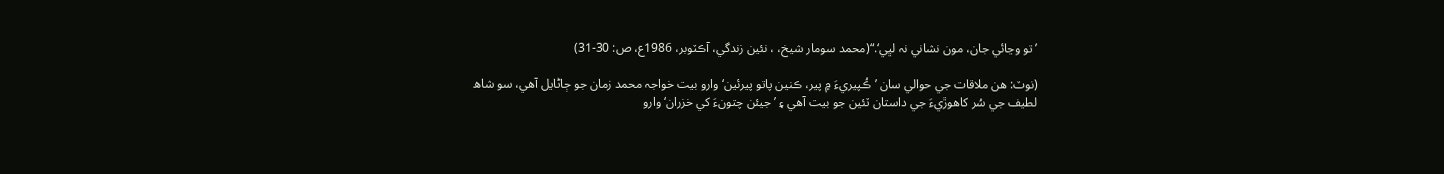’تو وڃائي جان، مون نشاني نہ لڀي‘.“(محمد سومار شيخ، ، نئين زندگي، آڪٽوبر، 1986ع، ص: 30-31)

(نوٽ: ھن ملاقات جي حوالي سان ’ڪُپيريءَ ۾ پير، ڪنين پاتو پيرئين‘ وارو بيت خواجہ محمد زمان جو ڄاڻايل آھي، سو شاھ لطيف جي سُر کاھوڙيءَ جي داستان ٽئين جو بيت آھي ۽ ’جيئن چتونءَ کي خزران‘ وارو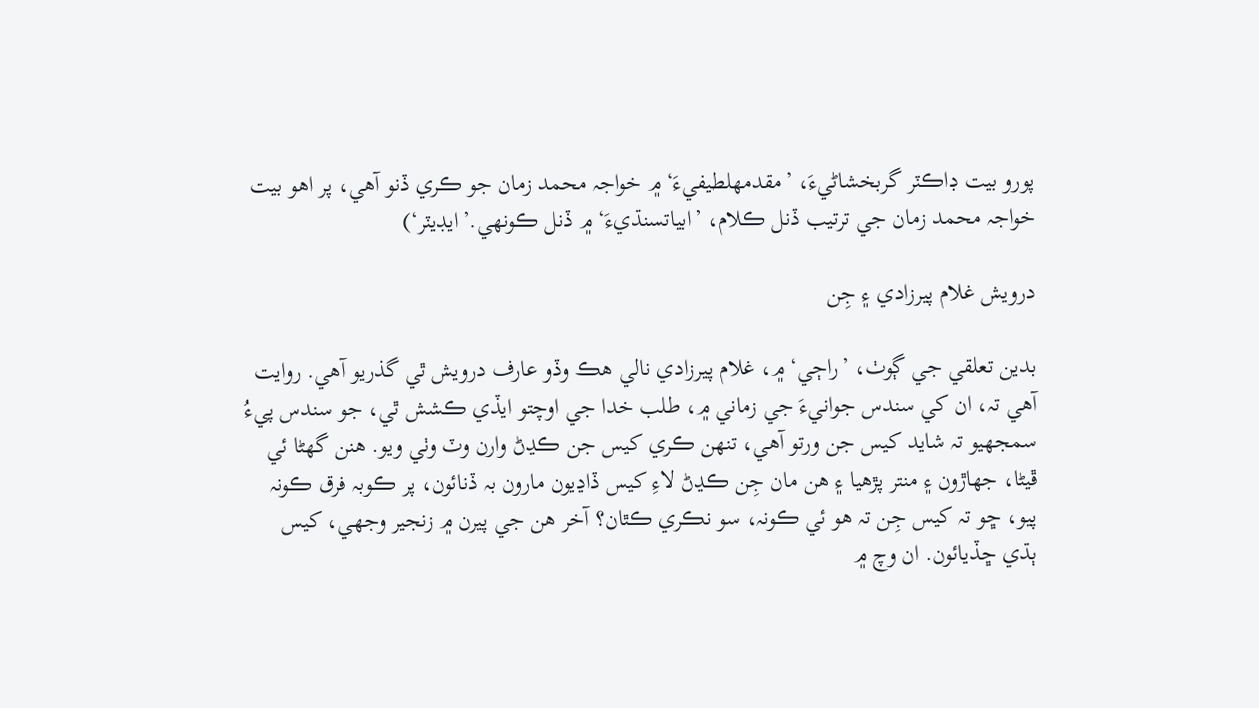پورو بيت ڊاڪٽر گربخشاڻيءَ، ’مقدمھلطيفيءَ‘ ۾ خواجہ محمد زمان جو ڪري ڏنو آھي، پر اھو بيت خواجہ محمد زمان جي ترتيب ڏنل ڪلام، ’ابياتسنڌيءَ‘ ۾ ڏنل ڪونهي.’ايڊيٽر‘)

درويش غلام پيرزادي ۽ جِن

بدين تعلقي جي ڳوٺ، ’راڄي‘ ۾، غلام پيرزادي نالي ھڪ وڏو عارف درويش ٿي گذريو آھي. روايت آھي تہ، ان کي سندس جوانيءَ جي زماني ۾، طلب خدا جي اوچتو ايڏي ڪشش ٿي، جو سندس پيءُ سمجهيو تہ شايد کيس جن ورتو آھي، تنھن ڪري کيس جن ڪڍڻ وارن وٽ وٺي ويو. ھنن گهڻا ئي ڦيڻا، جهاڙون ۽ منتر پڙهيا ۽ ھن مان جِن ڪڍڻ لاءِ کيس ڏاڍيون مارون بہ ڏنائون، پر ڪوبہ فرق ڪونہ پيو، ڇو تہ کيس جِن تہ ھو ئي ڪونہ، سو نڪري ڪٿان؟ آخر ھن جي پيرن ۾ زنجير وجهي، کيس ٻڌي ڇڏيائون. ان وچ ۾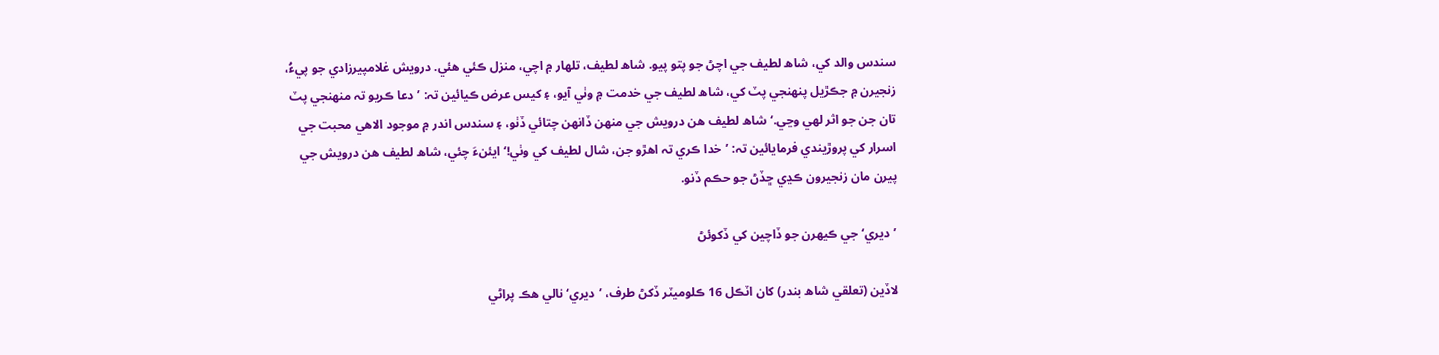سندس والد کي، شاھ لطيف جي اچڻ جو پتو پيو. شاھ لطيف، تلھار ۾ اچي، منزل ڪئي ھئي. درويش غلامپيرزادي جو پيءُ، زنجيرن ۾ جڪڙيل پنھنجي پٽ کي، شاھ لطيف جي خدمت ۾ وٺي آيو، ۽ کيس عرض ڪيائين تہ: ’دعا ڪريو تہ منھنجي پٽ تان جن جو اثر لھي وڃي.‘ شاھ لطيف ھن درويش جي منھن ڏانھن چتائي ڏٺو، ۽ سندس اندر ۾ موجود الاھي محبت جي اسرار کي پروڙيندي فرمايائين تہ: ’خدا ڪري تہ اھڙو جن، شال لطيف کي وٺي!‘ ايئنءَ چئي، شاھ لطيف ھن درويش جي پيرن مان زنجيرون ڪڍي ڇڏڻ جو حڪم ڏنو.

’ديري‘ جي ڪيھرن جو ڏاچين کي ڏکوئڻ

لاڏين (تعلقي شاھ بندر) کان اٽڪل 16 ڪلوميٽر ڏکڻ طرف، ’ديري‘ نالي ھڪ پراڻي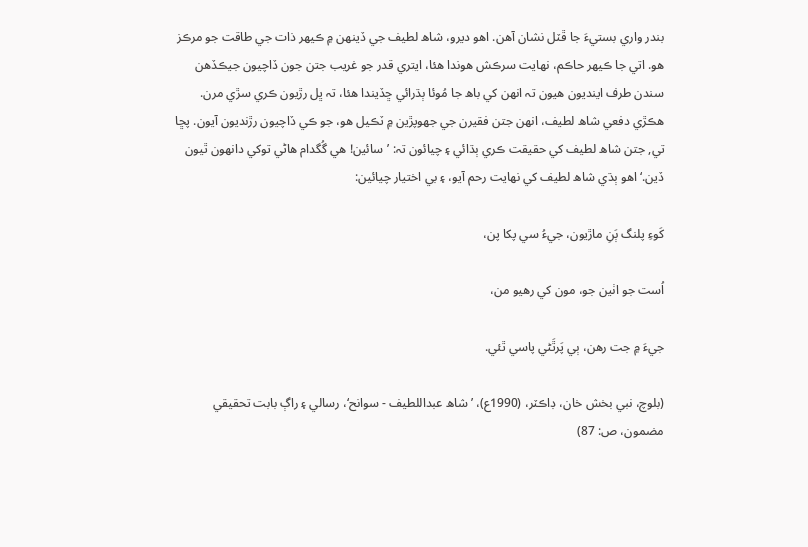بندر واري بستيءَ جا ڦٽل نشان آھن. اھو ديرو، شاھ لطيف جي ڏينھن ۾ ڪيھر ذات جي طاقت جو مرڪز ھو. اتي جا ڪيھر حاڪم، نھايت سرڪش ھوندا ھئا، ايتري قدر جو غريب جتن جون ڏاچيون جيڪڏھن سندن طرف اينديون ھيون تہ انهن کي باھ جا مُوئا ٻڌرائي ڇڏيندا ھئا، تہ ڀل رڙيون ڪري سڙي مرن. ھڪڙي دفعي شاھ لطيف، انهن جتن فقيرن جي جهوپڙين ۾ ٽڪيل ھو، جو ڪي ڏاچيون رڙنديون آيون. پڇا تي, جتن شاھ لطيف کي حقيقت ڪري ٻڌائي ۽ چيائون تہ: ’سائين! ھي گُگدام ھاڻي توکي دانھون ٿيون ڏين.‘ اھو ٻڌي شاھ لطيف کي نھايت رحم آيو، ۽ بي اختيار چيائين:

کَوءِ پلنگ ٻَنِ ماڙيون، جيءُ سي پکا پن،

اُست جو اٺين جو، مون کي رهيو من،

جيءَ ۾ جت رهن، ٻي پَرٿَڻي پاسي ٿئي.

(بلوچ، نبي بخش خان، ڊاڪٽر، (1990ع)، ’شاھ عبداللطيف - سوانح‘، رسالي ۽ راڳ بابت تحقيقي مضمون، ص: 87)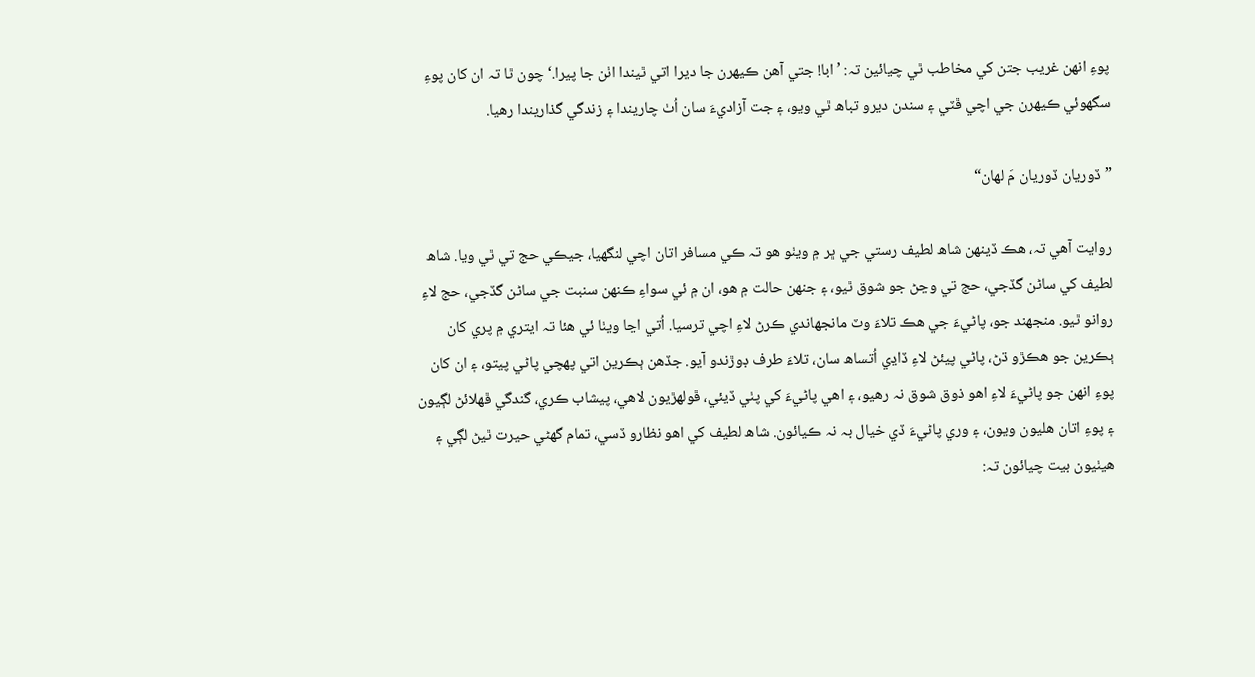پوءِ انهن غريب جتن کي مخاطب ٿي چيائين تہ: ’ابا! جتي آھن ڪيھرن جا ديرا اتي ٿيندا اٺن جا پيرا.‘ چون ٿا تہ ان کان پوءِ سگهوئي ڪيھرن جي اچي ڦٽي ۽ سندن ديرو تباھ ٿي ويو، ۽ جت آزاديءَ سان اُٺ چاريندا ۽ زندگي گذاريندا رهيا.

”ڏوريان ڏوريان مَ لھان“

روايت آھي تہ، ھڪ ڏينھن شاھ لطيف رستي جي ڀر ۾ ويٺو ھو تہ ڪي مسافر اتان اچي لنگهيا، جيڪي حج تي ٿي ويا. شاھ لطيف کي ساڻن گڏجي، حج تي وڃڻ جو شوق ٿيو، ۽ جنھن حالت ۾ ھو، ان ۾ ئي سواءِ ڪنھن سنبت جي ساڻن گڏجي، حج لاءِ روانو ٿيو. منجهند جو، پاڻيءَ جي ھڪ تلاءَ وٽ مانجهاندي ڪرڻ لاءِ اچي ترسيا. اُتي اڃا ويٺا ئي ھئا تہ ايتري ۾ پري کان ٻڪرين جو ھڪڙو ڌڻ، پاڻي پيئڻ لاءِ ڏاڍي اُتساھ سان، تلاءَ طرف ڊوڙندو آيو. جڏهن ٻڪرين اتي پھچي پاڻي پيتو، ۽ ان کان پوءِ انهن جو پاڻيءَ لاءِ اھو ذوق شوق نہ رهيو، ۽ اھي پاڻيءَ کي پٺي ڏيئي، ڦولھڙيون لاھي، پيشاب ڪري، گندگي ڦھلائڻ لڳيون ۽ پوءِ اتان ھليون ويون، ۽ وري پاڻيءَ ڏي خيال بہ نہ ڪيائون. شاھ لطيف کي اھو نظارو ڏسي، تمام گهڻي حيرت ٿيڻ لڳي ۽ ھيٺيون بيت چيائون تہ: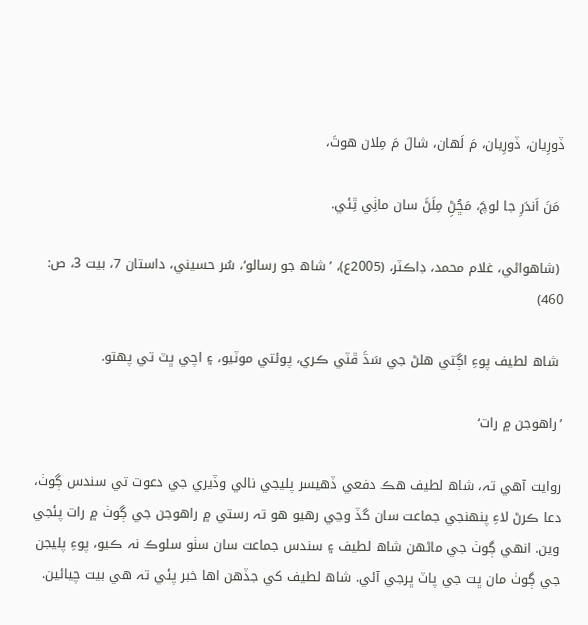ڏورِيان، ڏورِيان، مَ لَھان، شالَ مَ مِلان ھوتَ،

 مَنَ اَندَرِ جا لوچَ، مَڇُڻِ مِلَڻَ سان ماٺِي ٿِئي.

 (شاھواڻي، غلام محمد، ڊاڪٽر، (2005ع)، ’شاھ جو رسالو‘، سُر حسيني، داستان 7، بيت 3، ص: 460)

 شاھ لطيف پوءِ اڳتي ھلڻ جي سَڌَ ڦٽي ڪري، پوئتي موٽيو، ۽ اچي ڀٽ تي پھتو.

’راھوجن ۾ رات‘

روايت آھي تہ، شاھ لطيف ھڪ دفعي ڏهيسر پليجي نالي وڏيري جي دعوت تي سندس ڳوٺ، دعا ڪرڻ لاءِ پنھنجي جماعت سان گڏ وڃي رهيو ھو تہ رستي ۾ راھوجن جي ڳوٺ ۾ رات پئجي وين. انهي ڳوٺ جي ماڻهن شاھ لطيف ۽ سندس جماعت سان سٺو سلوڪ نہ ڪيو، پوءِ پليجن جي ڳوٺ مان ڀت جي پاٽ ڀرجي آئي. شاھ لطيف کي جڏهن اھا خبر پئي تہ ھي بيت چيائين.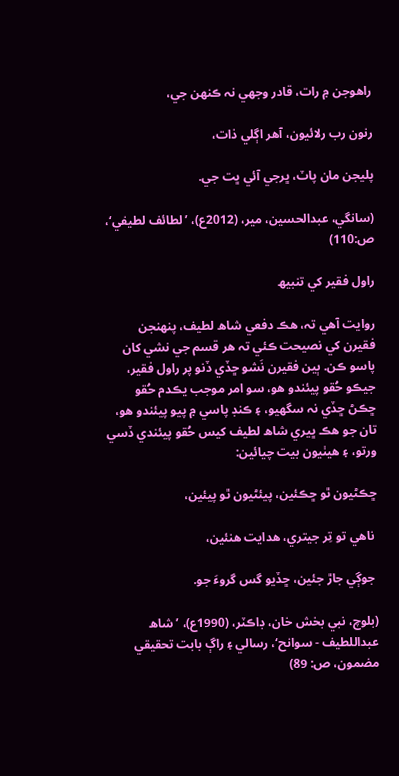راھوجن ۾ رات، قادر وجهي نہ ڪنھن جي،

رنون رب رلائيون، آھر اڳلي ذات،

پليجن مان پاٽ، ڀرجي آئي ڀت جي.

(سانگي، عبدالحسين، مير، (2012ع)، ’لطائف لطيفي‘، ص:110)

راول فقير کي تنبيھ

روايت آھي تہ، ھڪ دفعي شاھ لطيف، پنھنجن فقيرن کي نصيحت ڪئي تہ ھر قسم جي نشي کان پاسو ڪن. ٻين فقيرن نَشو ڇڏي ڏنو پر راول فقير، جيڪو حُقو پيئندو ھو، سو امر موجب يڪدم حُقو ڇڪڻ ڇڏي نہ سگهيو، ۽ ڪنڊ پاسي ۾ پيو پيئندو ھو، تان جو ھڪ ڀيري شاھ لطيف کيس حُقو پيئندي ڏسي ورتو، ۽ ھيٺيون بيت چيائين:

ڇڪڻيون ٿو ڇڪئين، پيئڻيون ٿو پيئين،

 ناھي تو تِر جيتري، ھدايت ھنئين،

 جوڳي جاڙ جئين، ڇڏيو گس گروءَ جو.

(بلوچ، نبي بخش خان، ڊاڪٽر، (1990ع)، ’شاھ عبداللطيف - سوانح‘، رسالي ۽ راڳ بابت تحقيقي مضمون، ص: 89)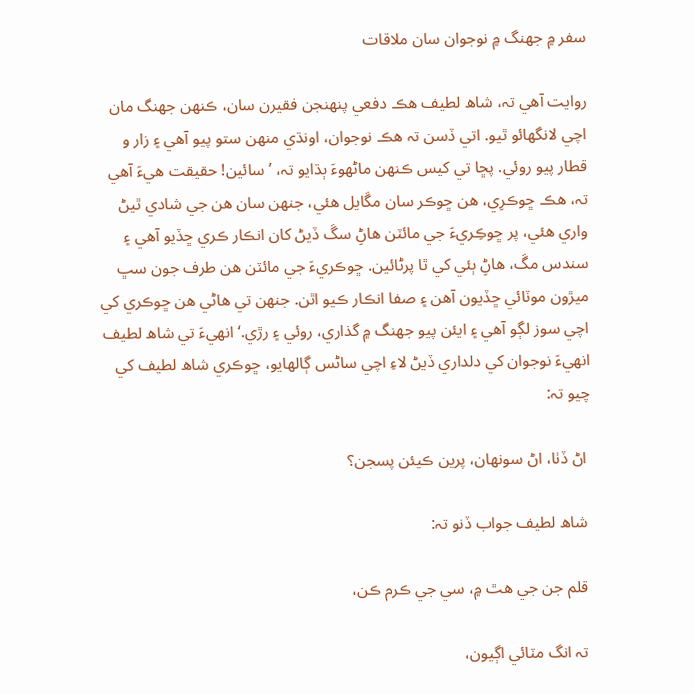سفر ۾ جهنگ ۾ نوجوان سان ملاقات

روايت آھي تہ، شاھ لطيف ھڪ دفعي پنھنجن فقيرن سان، ڪنھن جهنگ مان اچي لانگهائو ٿيو. اتي ڏسن تہ ھڪ نوجوان، اونڌي منھن ستو پيو آھي ۽ زار و قطار پيو روئي. پڇا تي کيس ڪنھن ماڻهوءَ ٻڌايو تہ، ’سائين! حقيقت ھيءَ آھي تہ، ھڪ ڇوڪرِي، ھن ڇوڪر سان مڱايل ھئي، جنھن سان ھن جي شادي ٿيڻ واري ھئي، پر ڇوڪِريءَ جي مائٽن ھاڻِ سڱ ڏيڻ کان انڪار ڪري ڇڏيو آھي ۽ سندس مڱ، ھاڻِ ٻئي کي ٿا پرڻائين. ڇوڪريءَ جي مائٽن ھن طرف جون سڀ ميڙون موٽائي ڇڏيون آھن ۽ صفا انڪار ڪيو اٿن. جنھن تي ھاڻي ھن ڇوڪري کي اچي سوز لڳو آھي ۽ ايئن پيو جهنگ ۾ گذاري، روئي ۽ رڙي.‘ انهيءَ تي شاھ لطيف انهيءَ نوجوان کي دلداري ڏيڻ لاءِ اچي ساڻس ڳالهايو، ڇوڪري شاھ لطيف کي چيو تہ:

 اڻ ڏٺا، اڻ سونھان، پرين ڪيئن پسجن؟

 شاھ لطيف جواب ڏنو تہ:

 قلم جن جي ھٿ ۾، سي جي ڪرم ڪن،

 تہ انگ مٽائي اڳيون،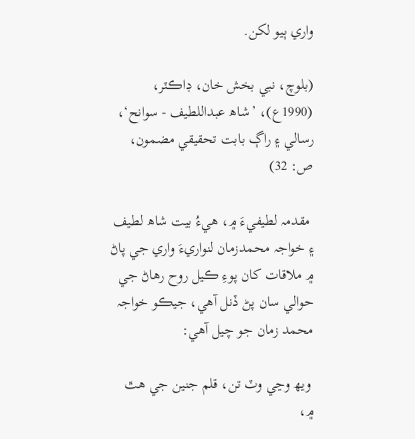واري ٻيو لکن.

(بلوچ، نبي بخش خان، ڊاڪٽر، (1990ع)، ’شاھ عبداللطيف - سوانح‘، رسالي ۽ راڳ بابت تحقيقي مضمون، ص: 32)

 مقدمہ لطيفيءَ ۾، ھيءُ بيت شاھ لطيف ۽ خواجہ محمدزمان لنواريءَ واري جي پاڻ ۾ ملاقات کان پوءِ ڪيل روح رهاڻ جي حوالي سان پڻ ڏنل آھي، جيڪو خواجہ محمد زمان جو چيل آھي:

 ويھ وڃي وٽ تن، قلم جنين جي ھٿ ۾،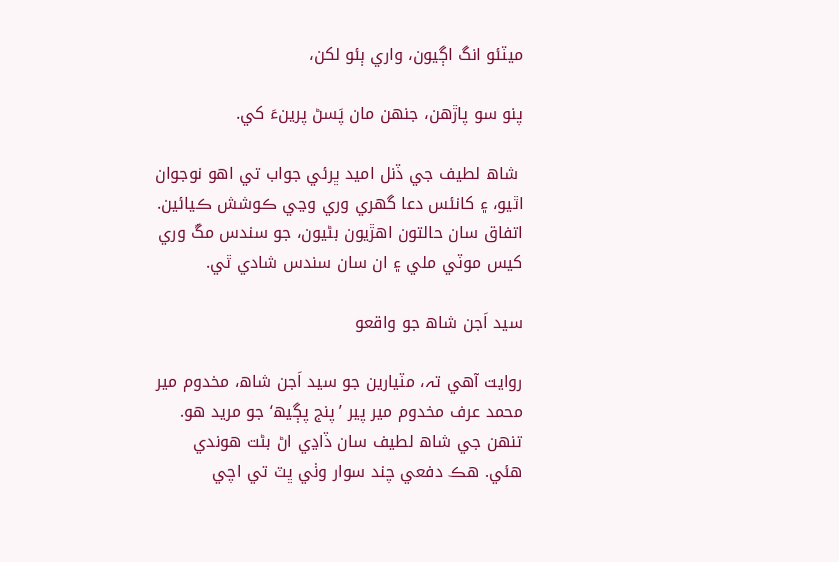ميٽئو انگ اڳيون، واري ٻئو لکن،

پنو سو پاڙهن، جنھن مان پَسڻ پرينءَ کي.

 شاھ لطيف جي ڏنل اميد ڀرئي جواب تي اھو نوجوان اٿيو، ۽ کانئس دعا گهري وري وڃي ڪوشش ڪيائين. اتفاق سان حالتون اھڙيون بڻيون، جو سندس مڱ وري کيس موٽي ملي ۽ ان سان سندس شادي ٿي.

سيد اَجن شاھ جو واقعو

روايت آھي تہ، مٽيارين جو سيد اَجن شاھ، مخدوم مير محمد عرف مخدوم مير پير ’پنج پڳيھ‘ جو مريد ھو. تنھن جي شاھ لطيف سان ڏاڍي اڻ بڻت ھوندي ھئي. ھڪ دفعي چند سوار وٺي ڀٽ تي اچي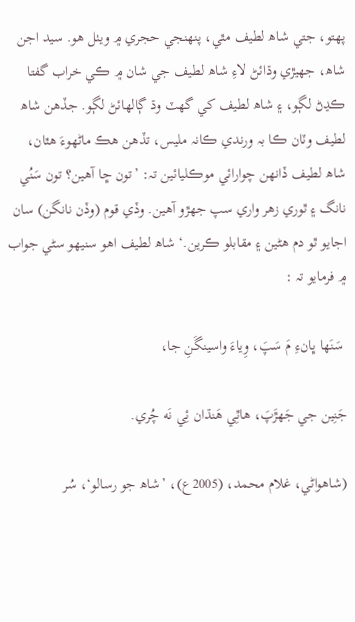پھتو، جتي شاھ لطيف مٿي، پنھنجي حجري ۾ ويٺل ھو. سيد اجن شاھ، جهيڙي وڌائڻ لاءِ شاھ لطيف جي شان ۾ ڪي خراب گفتا ڪڍڻ لڳو، ۽ شاھ لطيف کي گهٽ وڌ ڳالهائڻ لڳو. جڏهن شاھ لطيف وٽان ڪا بہ ورندي ڪانہ مليس، تڏهن ھڪ ماڻهوءَ ھٿان، شاھ لطيف ڏانھن چوارائي موڪليائين تہ: ’تون ڇا آھين؟ تون سَنُي نانگ ۽ ٿوري زھر واري سپ جھڙو آھين. وڏي قوم (وڏن نانگن) سان اجايو ٿو دم ھڻين ۽ مقابلو ڪرين.‘ شاھ لطيف اھو سنيھو سڻي جواب ۾ فرمايو تہ :

 سَنَها ڀانءِ مَ سَپَ، وِياءَ واسينگَنِ جا،

جَنِين جي جَهڙَپَ، ھاٿِي ھَنڌان ئِي نَه چُري.

(شاھواڻي، غلام محمد، (2005ع)، ’شاھ جو رسالو‘، سُر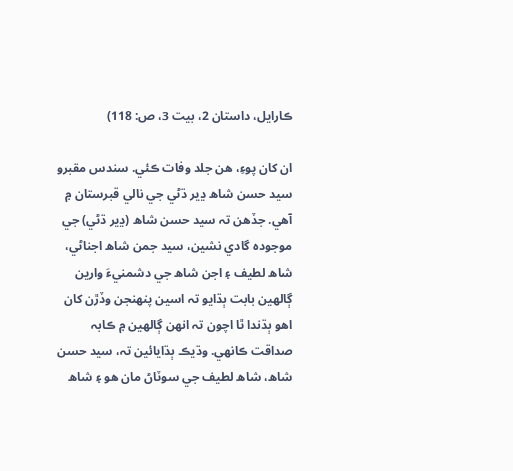ڪارايل، داستان 2، بيت 3، ص: 118)

ان کان پوءِ، ھن جلد وفات ڪئي. سندس مقبرو سيد حسن شاھ ڍير ڌڻي جي نالي قبرستان ۾ آھي. جڏهن تہ سيد حسن شاھ (ڍير ڌڻي) جي موجودہ گادي نشين، سيد جمن شاھ اجناڻي، شاھ لطيف ۽ اجن شاھ جي دشمنيءَ وارين ڳالھين بابت ٻڌايو تہ اسين پنھنجن وڏڙن کان اھو ٻڌندا ٿا اچون تہ انهن ڳالھين ۾ ڪابہ صداقت ڪانهي. وڌيڪ ٻڌايائين تہ، سيد حسن شاھ، شاھ لطيف جي سوٽاڻ مان ھو ۽ شاھ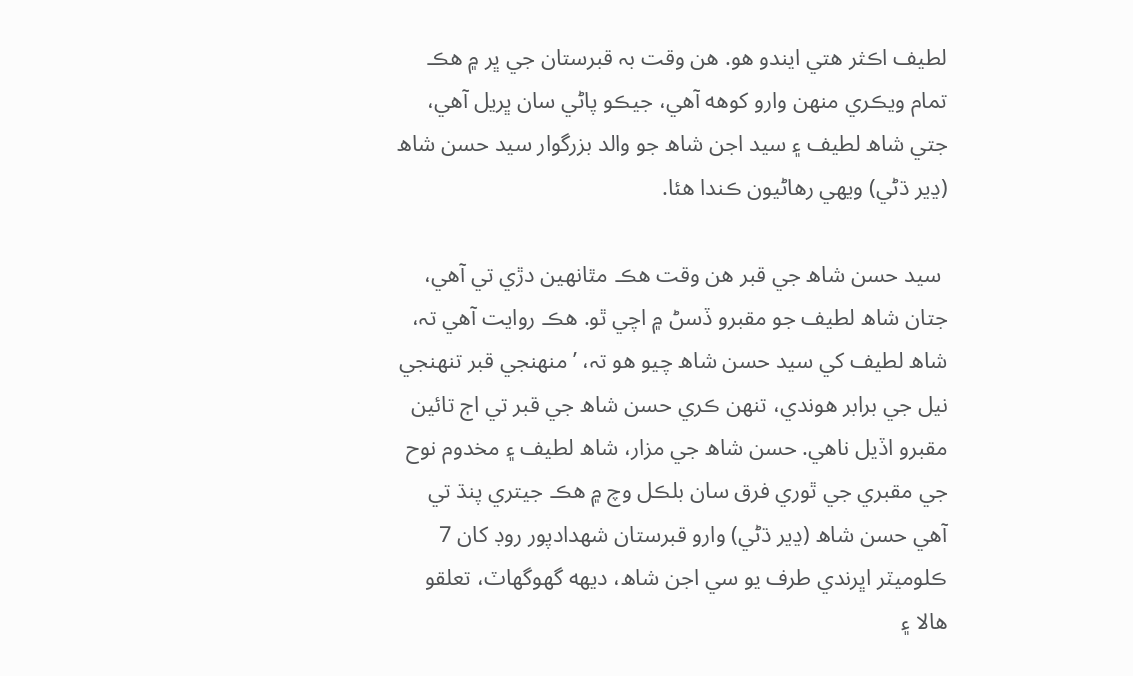لطيف اڪثر ھتي ايندو ھو. ھن وقت بہ قبرستان جي ڀر ۾ ھڪ تمام ويڪري منھن وارو کوھه آھي، جيڪو پاڻي سان ڀريل آھي، جتي شاھ لطيف ۽ سيد اجن شاھ جو والد بزرگوار سيد حسن شاھ (ڍير ڌڻي) ويھي رهاڻيون ڪندا ھئا.

 سيد حسن شاھ جي قبر ھن وقت ھڪ مٿانھين دڙي تي آھي، جتان شاھ لطيف جو مقبرو ڏسڻ ۾ اچي ٿو. ھڪ روايت آھي تہ، شاھ لطيف کي سيد حسن شاھ چيو ھو تہ، ’منھنجي قبر تنھنجي نيل جي برابر ھوندي، تنھن ڪري حسن شاھ جي قبر تي اڄ تائين مقبرو اڏيل ناھي. حسن شاھ جي مزار، شاھ لطيف ۽ مخدوم نوح جي مقبري جي ٿوري فرق سان بلڪل وچ ۾ ھڪ جيتري پنڌ تي آھي حسن شاھ (ڍير ڌڻي) وارو قبرستان شھدادپور روڊ کان 7 ڪلوميٽر اڀرندي طرف يو سي اجن شاھ، ديھه گهوگهاٽ، تعلقو ھالا ۽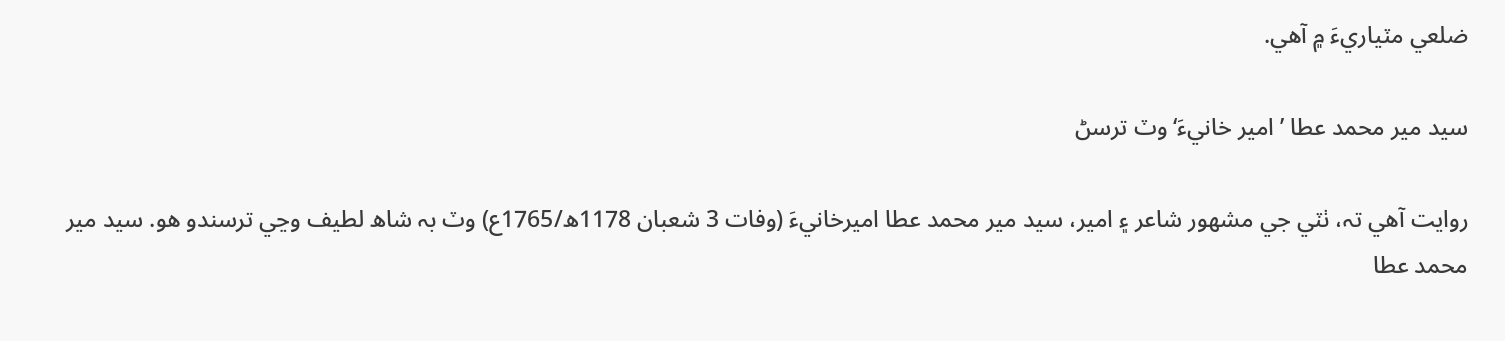ضلعي مٽياريءَ ۾ آھي.

سيد مير محمد عطا ’امير خانيءَ‘ وٽ ترسڻ

روايت آھي تہ، ٺٽي جي مشھور شاعر ۽ امير، سيد مير محمد عطا اميرخانيءَ (وفات 3 شعبان 1178ھ/1765ع) وٽ بہ شاھ لطيف وڃي ترسندو ھو. سيد مير محمد عطا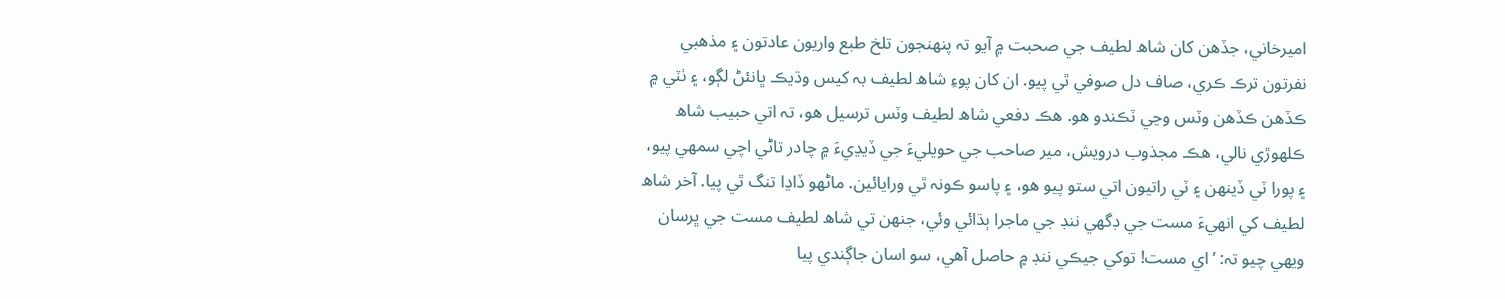اميرخاني، جڏهن کان شاھ لطيف جي صحبت ۾ آيو تہ پنھنجون تلخ طبع واريون عادتون ۽ مذھبي نفرتون ترڪ ڪري، صاف دل صوفي ٿي پيو. ان کان پوءِ شاھ لطيف بہ کيس وڌيڪ ڀانئڻ لڳو، ۽ ٺٽي ۾ ڪڏهن ڪڏهن وٽس وڃي ٽڪندو ھو. ھڪ دفعي شاھ لطيف وٽس ترسيل ھو، تہ اتي حبيب شاھ ڪلهوڙي نالي، ھڪ مجذوب درويش، مير صاحب جي حويليءَ جي ڏيڍيءَ ۾ چادر تاڻي اچي سمھي پيو، ۽ پورا ٽي ڏينھن ۽ ٽي راتيون اتي ستو پيو ھو، ۽ پاسو ڪونہ ٿي ورايائين. ماڻهو ڏاڍا تنگ ٿي پيا. آخر شاھ لطيف کي انهيءَ مست جي ڊگهي ننڊ جي ماجرا ٻڌائي وئي، جنھن تي شاھ لطيف مست جي ڀرسان ويھي چيو تہ: ’اي مست! توکي جيڪي ننڊ ۾ حاصل آھي، سو اسان جاڳندي پيا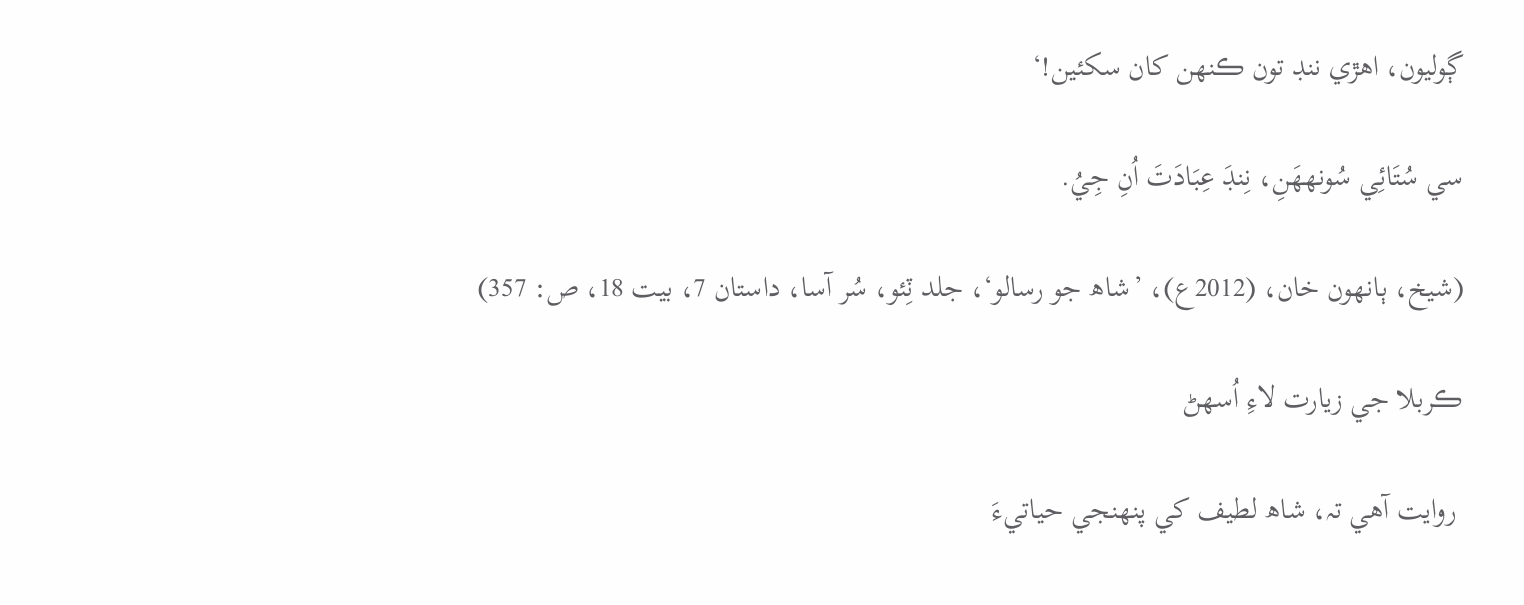ڳوليون، اھڙي ننڊ تون ڪنھن کان سکئين!‘

سي سُتَائِي سُونھھَنِ، نِنڊَ عِبَادَتَ اُنِ جِيُ.

(شيخ، ٻانھون خان، (2012ع)، ’شاھ جو رسالو‘، جلد ٽِئو، سُر آسا، داستان 7، بيت 18، ص: 357)

ڪربلا جي زيارت لاءِ اُسھڻ

 روايت آھي تہ، شاھ لطيف کي پنھنجي حياتيءَ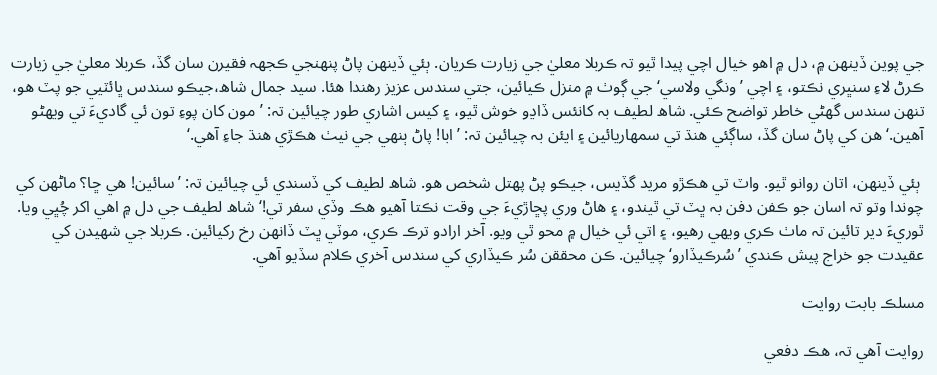جي پوين ڏينھن ۾، دل ۾ اھو خيال اچي پيدا ٿيو تہ ڪربلا معليٰ جي زيارت ڪريان. ٻئي ڏينھن پاڻ پنھنجي ڪجهہ فقيرن سان گڏ، ڪربلا معليٰ جي زيارت ڪرڻ لاءِ سنڀري نڪتو، ۽ اچي ’ونگي ولاسي‘ جي ڳوٺ ۾ منزل ڪيائين، جتي سندس عزيز رهندا ھئا. سيد جمال شاھ،جيڪو سندس ڀائٽيي جو پٽ ھو، تنھن سندس گهڻي خاطر تواضح ڪئي. شاھ لطيف بہ کانئس ڏاڍو خوش ٿيو، ۽ کيس اشاري طور چيائين تہ: ’مون کان پوءِ تون ئي گاديءَ تي ويھڻو آھين.‘ ھن کي پاڻ سان گڏ، ساڳئي ھنڌ تي سمهاريائين ۽ ايئن بہ چيائين تہ: ’ابا! پاڻ ٻنهي جي نيٺ ھڪڙي ھنڌ جاءِ آھي.‘

 ٻئي ڏينھن، اتان روانو ٿيو. واٽ تي ھڪڙو مريد گڏيس، جيڪو پڻ پھتل شخص ھو. شاھ لطيف کي ڏسندي ئي چيائين تہ: ’سائين! ھي ڇا؟ ماڻهن کي چوندا وتو تہ اسان جو ڪفن دفن بہ ڀٽ تي ٿيندو، ۽ ھاڻ وري پڇاڙيءَ جي وقت نڪتا آھيو ھڪ وڏي سفر تي!‘ شاھ لطيف جي دل ۾ اھي اکر چُڀي ويا. ٿوريءَ دير تائين تہ ماٺ ڪري ويھي رهيو، ۽ اتي ئي خيال ۾ محو ٿي ويو. آخر ارادو ترڪ ڪري، موٽي ڀٽ ڏانھن رخ رکيائين. ڪربلا جي شھيدن کي عقيدت جو خراج پيش ڪندي ’سُرڪيڏارو‘ چيائين. ڪن محققن سُر ڪيڏاري کي سندس آخري ڪلام سڏيو آھي.

مسلڪ بابت روايت

روايت آھي تہ، ھڪ دفعي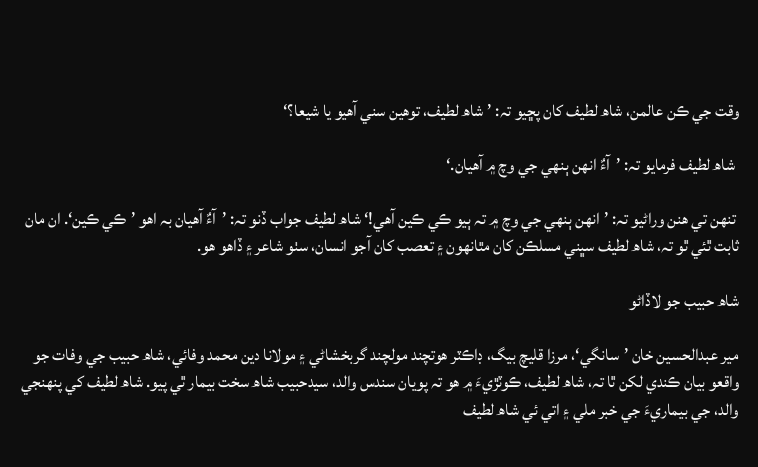وقت جي ڪن عالمن، شاھ لطيف کان پڇيو تہ: ’شاھ لطيف، توھين سني آھيو يا شيعا؟‘

 شاھ لطيف فرمايو تہ: ’آءٌ انهن ٻنهي جي وچ ۾ آھيان.‘

 تنھن تي ھنن وراڻيو تہ: ’انھن ٻنهي جي وچ ۾ تہ ٻيو ڪي ڪين آھي!‘ شاھ لطيف جواب ڏنو تہ: ’آءٌ آھيان بہ اھو ’ڪي ڪين‘. ان مان ثابت ٿئي ٿو تہ، شاھ لطيف سڀني مسلڪن کان مٿانھون ۽ تعصب کان آجو انسان، سٺو شاعر ۽ ڏاھو ھو.

شاھ حبيب جو لاڏاڻو

مير عبدالحسين خان ’سانگي‘، مرزا قليچ بيگ، ڊاڪٽر ھوتچند مولچند گربخشاڻي ۽ مولانا دين محمد وفائي، شاھ حبيب جي وفات جو واقعو بيان ڪندي لکن ٿا تہ، شاھ لطيف، ڪوٽڙيءَ ۾ ھو تہ پويان سندس والد، سيدحبيب شاھ سخت بيمار ٿي پيو. شاھ لطيف کي پنھنجي والد، جي بيماريءَ جي خبر ملي ۽ اتي ئي شاھ لطيف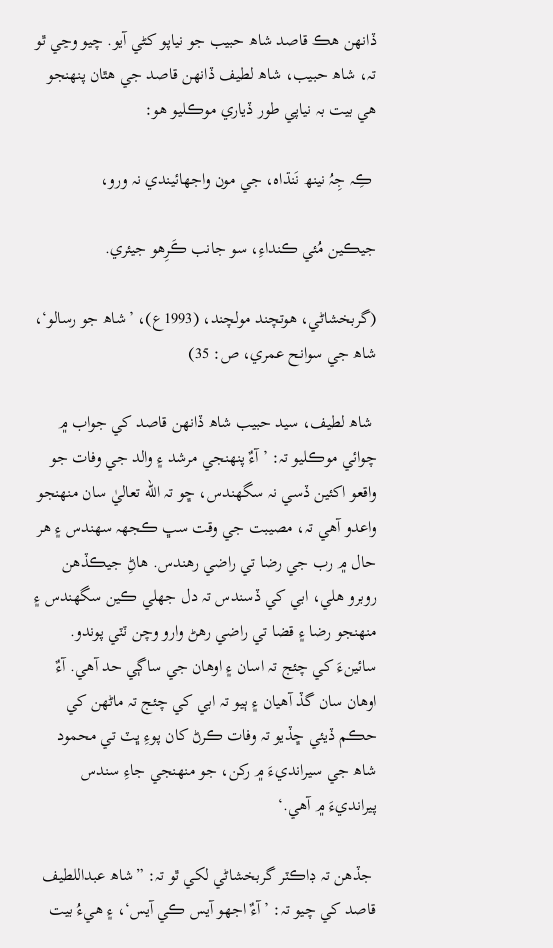ڏانھن ھڪ قاصد شاھ حبيب جو نياپو کڻي آيو. چيو وڃي ٿو تہ، شاھ حبيب، شاھ لطيف ڏانھن قاصد جي ھٿان پنھنجو ھي بيت بہ نياپي طور ڏياري موڪليو ھو:

 ڪِہ جِہُ نينھ نَنڌاه، جي مون واجهائيندي نہ ورو،

جيڪين مُئي ڪنداءِ، سو جانب ڪَرِهو جيئري.

(گربخشاڻي، ھوتچند مولچند، (1993ع)، ’شاھ جو رسالو‘، شاھ جي سوانح عمري، ص: 35)

 شاھ لطيف، سيد حبيب شاھ ڏانھن قاصد کي جواب ۾ چوائي موڪليو تہ: ’آءٌ پنھنجي مرشد ۽ والد جي وفات جو واقعو اکئين ڏسي نہ سگهندس، ڇو تہ الله تعاليٰ سان منھنجو واعدو آھي تہ، مصيبت جي وقت سڀ ڪجهہ سھندس ۽ ھر حال ۾ رب جي رضا تي راضي رهندس. ھاڻِ جيڪڏھن روبرو ھلي، ابي کي ڏسندس تہ دل جهلي ڪين سگهندس ۽ منھنجو رضا ۽ قضا تي راضي رهڻ وارو وچن ٽٽي پوندو. سائينءَ کي چئج تہ اسان ۽ اوھان جي ساڳي حد آھي. آءٌ اوھان سان گڏ آھيان ۽ ٻيو تہ ابي کي چئج تہ ماڻهن کي حڪم ڏيئي ڇڏيو تہ وفات ڪرڻ کان پوءِ ڀٽ تي محمود شاھ جي سيرانديءَ ۾ رکن، جو منھنجي جاءِ سندس پيرانديءَ ۾ آھي.‘

 جڏهن تہ ڊاڪٽر گربخشاڻي لکي ٿو تہ: ”شاھ عبداللطيف قاصد کي چيو تہ: ’آءٌ اجهو آيس ڪي آيس‘، ۽ ھيءُ بيت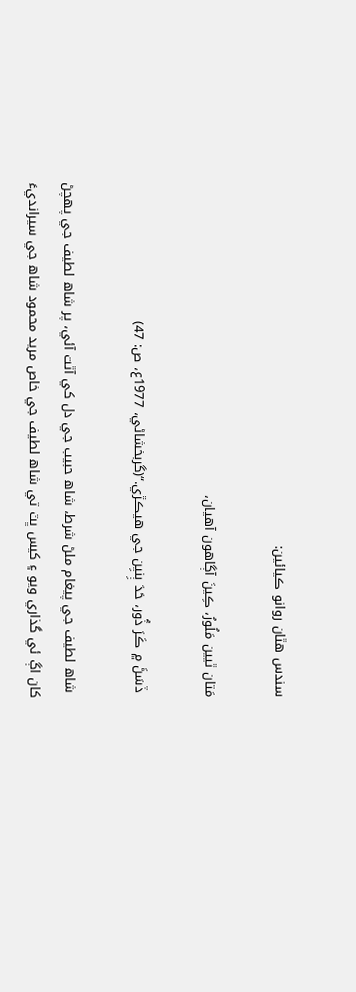سندس ھٿان روانو ڪيائين:

مَتان ٿيين مَلُورُ، ڪِينَ آڳاھون آھيان،

 ڏسَڻَ ۾ ڪَرَ ڏُور، حَدَ ٻِنيِن جي ھيڪڙي.“(گربخشاڻي، 1977ع، ص: 47)

 شاھ لطيف جي پيغام ملڻ شرط، شاھ حبيب جي دل کي آٿت آئي، پر شاھ لطيف جي پھچڻ کان اڳ ئي گذاري ويو ۽ کيس ڀٽ تي شاھ لطيف جي خاص مريد محمود شاھ جي سيرانديءَ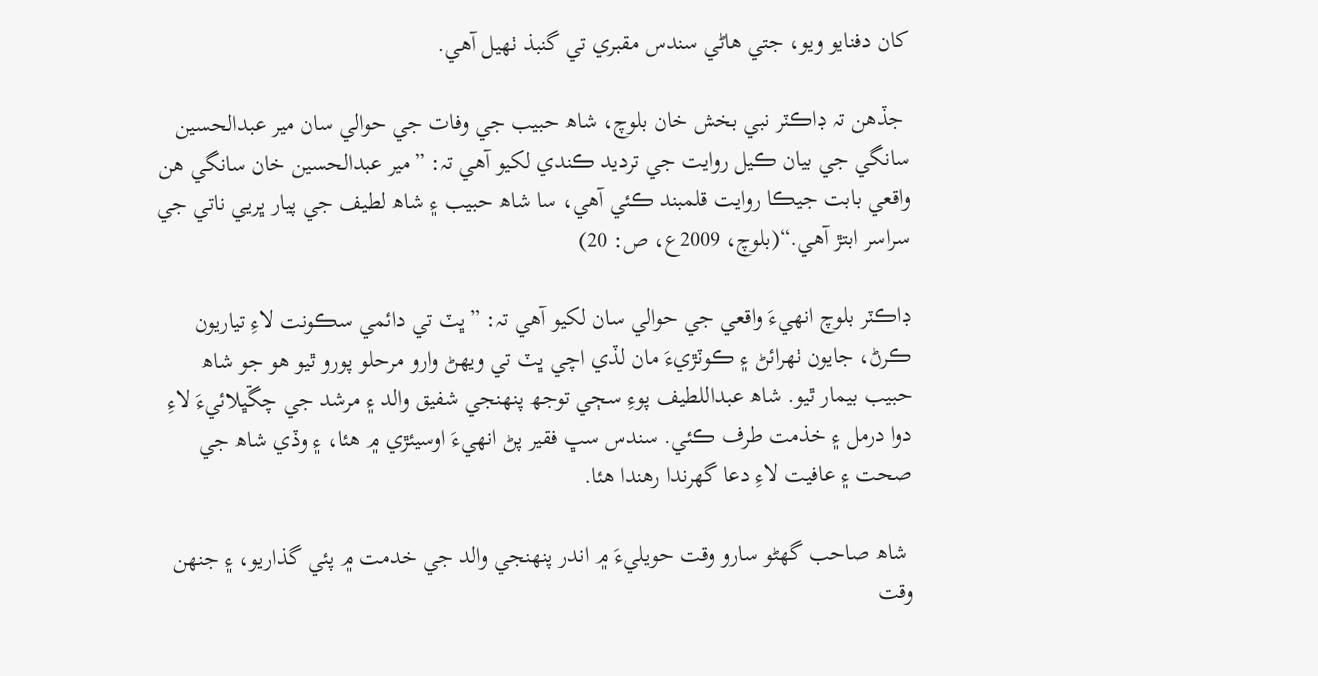کان دفنايو ويو، جتي ھاڻي سندس مقبري تي گنبذ ٺھيل آھي.

 جڏهن تہ ڊاڪٽر نبي بخش خان بلوچ، شاھ حبيب جي وفات جي حوالي سان مير عبدالحسين سانگي جي بيان ڪيل روايت جي ترديد ڪندي لکيو آھي تہ: ”مير عبدالحسين خان سانگي ھن واقعي بابت جيڪا روايت قلمبند ڪئي آھي، سا شاھ حبيب ۽ شاھ لطيف جي پيار ڀريي ناتي جي سراسر ابتڙ آھي.“(بلوچ، 2009ع، ص: 20)

ڊاڪٽر بلوچ انهيءَ واقعي جي حوالي سان لکيو آھي تہ: ”ڀٽ تي دائمي سڪونت لاءِ تياريون ڪرڻ، جايون ٺھرائڻ ۽ ڪوٽڙيءَ مان لڏي اچي ڀٽ تي ويھڻ وارو مرحلو پورو ٿيو ھو جو شاھ حبيب بيمار ٿيو. شاھ عبداللطيف پوءِ سڄي توجھ پنھنجي شفيق والد ۽ مرشد جي چڱڀلائيءَ لاءِ دوا درمل ۽ خذمت طرف ڪئي. سندس سڀ فقير پڻ انهيءَ اوسيئڙي ۾ ھئا، ۽ وڏي شاھ جي صحت ۽ عافيت لاءِ دعا گهرندا رهندا ھئا.

 شاھ صاحب گهڻو سارو وقت حويليءَ ۾ اندر پنھنجي والد جي خدمت ۾ پئي گذاريو، ۽ جنھن وقت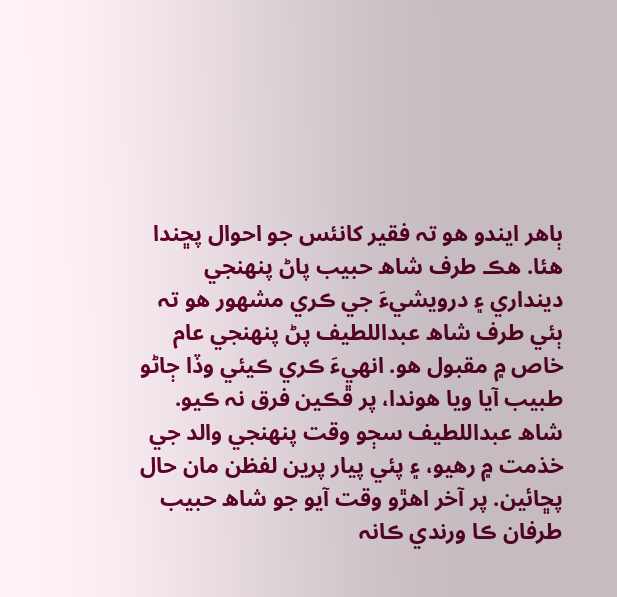ٻاھر ايندو ھو تہ فقير کانئس جو احوال پڇندا ھئا. ھڪ طرف شاھ حبيب پاڻ پنھنجي دينداري ۽ درويشيءَ جي ڪري مشھور ھو تہ ٻئي طرف شاھ عبداللطيف پڻ پنھنجي عام خاص ۾ مقبول ھو. انهيءَ ڪري ڪيئي وڏا ڄاڻو طبيب آيا ويا ھوندا، پر ڦڪين فرق نہ ڪيو. شاھ عبداللطيف سڄو وقت پنھنجي والد جي خذمت ۾ رهيو، ۽ پئي پيار پرين لفظن مان حال پڇائين. پر آخر اھڙو وقت آيو جو شاھ حبيب طرفان ڪا ورندي ڪانہ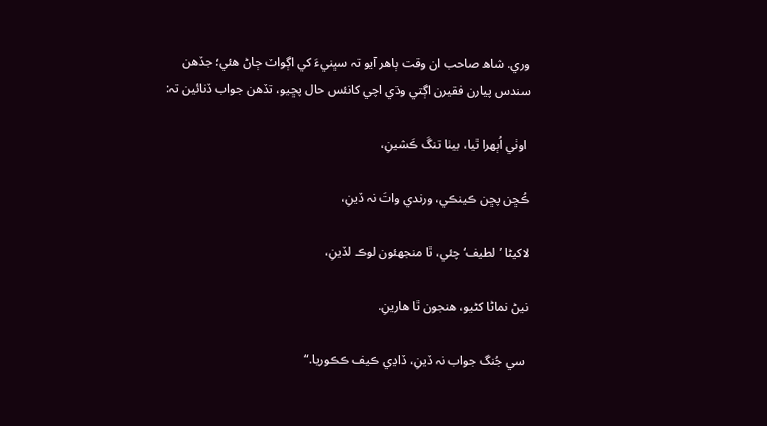وري. شاھ صاحب ان وقت ٻاھر آيو تہ سڀنيءَ کي اڳواٽ ڄاڻ ھئي؛ جڏهن سندس پيارن فقيرن اڳتي وڌي اچي کانئس حال پڇيو، تڏهن جواب ڏنائين تہ:

 اوٺي اُٻهرا ٿيا، بيٺا تنگَ ڪَشينِ،

ڪُڇن پڇن ڪينڪي، ورندي واتَ نہ ڏينِ،

لاکيڻا ’لطيف‘ چئي، ٿا منجهئون لوڪ لڏينِ،

نيڻ نماڻا کڻيو، ھنجون ٿا ھارينِ.

 سي جُنگ جواب نہ ڏينِ، ڏاڍي ڪيف ڪڪوريا.“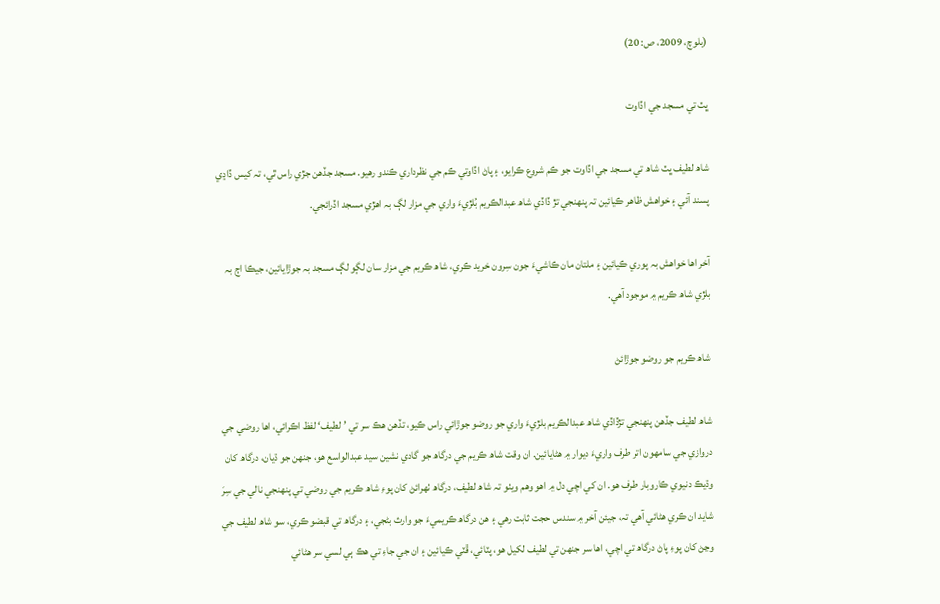(بلوچ، 2009، ص: 20)

ڀٽ تي مسجد جي اڏاوت

شاھ لطيف ڀٽ شاھ تي مسجد جي اڏاوت جو ڪم شروع ڪرايو، ۽ پاڻ اڏاوتي ڪم جي نظرداري ڪندو رهيو. مسجد جڏهن جڙي راس ٿي، تہ کيس ڏاڍي پسند آئي ۽ خواھش ظاھر ڪيائين تہ پنھنجي تڙ ڏاڏي شاھ عبدالڪريم بُلڙيءَ واري جي مزار لڳ بہ اھڙي مسجد اڏرائجي.

آخر اھا خواھش بہ پوري ڪيائين ۽ ملتان مان ڪاشيءَ جون سِرون خريد ڪري، شاھ ڪريم جي مزار سان لڳو لڳ مسجد بہ جوڙايائين، جيڪا اڄ بہ بلڙي شاھ ڪريم ۾ موجود آھي.

شاھ ڪريم جو روضو جوڙائڻ

شاھ لطيف جڏهن پنھنجي تڙڏاڏي شاھ عبدالڪريم بلڙيءَ واري جو روضو جوڙائي راس ڪيو، تڏهن ھڪ سر تي ’لطيف‘ لفظ اڪرائي، اھا روضي جي دروازي جي سامهون اتر طرف واريءَ ديوار ۾ ھڻايائين. ان وقت شاھ ڪريم جي درگاھ جو گادي نشين سيد عبدالواسع ھو، جنھن جو ڌيان، درگاھ کان وڌيڪ دنيوي ڪاروبار طرف ھو. ان کي اچي دل ۾ اھو وھم ويٺو تہ شاھ لطيف، درگاھ ٺھرائڻ کان پوءِ شاھ ڪريم جي روضي تي پنھنجي نالي جي سِرَ شايد ان ڪري ھڻائي آھي تہ، جيئن آخر ۾ سندس حجت ثابت رهي ۽ ھن درگاھ ڪريميءَ جو وارث بڻجي، ۽ درگاھ تي قبضو ڪري، سو شاھ لطيف جي وڃڻ کان پوءِ پاڻ درگاھ تي اچي، اھا سر جنھن تي لطيف لکيل ھو، پٽائي، ڦٽي ڪيائين ۽ ان جي جاءِ تي ھڪ ٻي لسي سر ھڻائي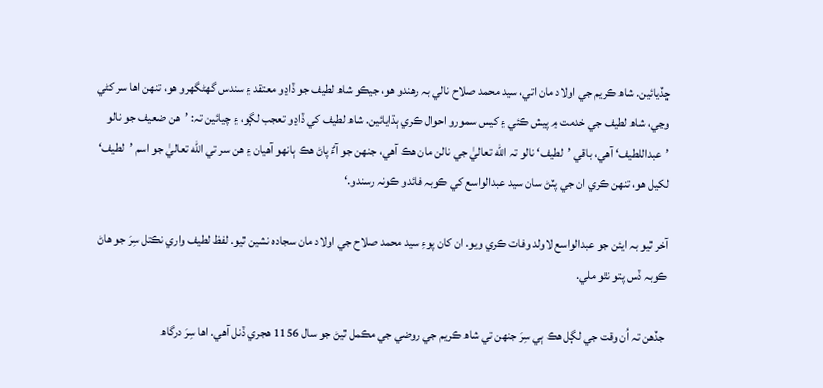ڇڏيائين. شاھ ڪريم جي اولاد مان اتي، سيد محمد صلاح نالي بہ رهندو ھو، جيڪو شاھ لطيف جو ڏاڍو معتقد ۽ سندس گهڻگهرو ھو، تنھن اھا سر کڻي وڃي، شاھ لطيف جي خدمت ۾ پيش ڪئي ۽ کيس سمورو احوال ڪري ٻڌايائين. شاھ لطيف کي ڏاڍو تعجب لڳو، ۽ چيائين تہ: ’هن ضعيف جو نالو ’عبداللطيف‘ آھي، باقي ’لطيف‘ نالو تہ الله تعاليٰ جي نالن مان ھڪ آھي، جنھن جو آءٌ پاڻ ھڪ ٻانهو آھيان ۽ ھن سر تي الله تعاليٰ جو اسم ’لطيف‘ لکيل ھو، تنھن ڪري ان جي پٽڻ سان سيد عبدالواسع کي ڪوبہ فائدو ڪونہ رسندو.‘

آخر ٿيو بہ ايئن جو عبدالواسع لاولد وفات ڪري ويو. ان کان پوءِ سيد محمد صلاح جي اولاد مان سجادہ نشين ٿيو. لفظ لطيف واري نڪتل سِرَ جو ھاڻ ڪوبہ ڏس پتو نٿو ملي.

 جڏهن تہ اُن وقت جي لڳل ھڪ ٻي سِرَ جنھن تي شاھ ڪريم جي روضي جي مڪمل ٿيڻ جو سال 1156 ھجري ڏنل آھي. اھا سِرَ درگاھ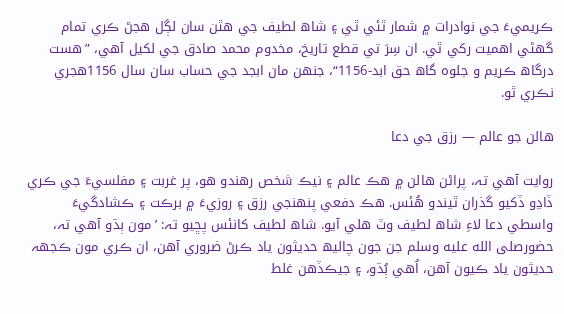ڪريميءَ جي نوادرات ۾ شمار ٿئي ٿي ۽ شاھ لطيف جي ھٿن سان لڳل ھجڻ ڪري تمام گهڻي اھميت رکي ٿي. ان سِرَ تي قطع تاريخ، مخدوم محمد صادق جي لکيل آھي، ”هست درگاھ ڪريم و جلوہ گاھ حق ابد-1156“، جنھن مان ابجد جي حساب سان سال 1156هجري نڪري ٿو.

ھالن جو عالم — رزق جي دعا

روايت آھي تہ، پراڻن ھالن ۾ ھڪ عالم ۽ نيڪ شخص رهندو ھو، پر غربت ۽ مفلسيءَ جي ڪري ڏاڍو ڏکيو گذران ٿيندو ھُئس. ھڪ دفعي پنھنجي رزق ۽ روزيءَ ۾ برڪت ۽ ڪشادگيءَ واسطي دعا لاءِ شاھ لطيف وٽ ھلي آيو. شاھ لطيف کانئس پڇيو تہ: ’مون ٻڌو آھي تہ، حضورصلى الله عليه وسلم جن جون چاليھ حديثون ياد ڪرڻ ضروري آھن، ان ڪري مون ڪجهہ حديثون ياد ڪيون آھن، اُھي ٻُڌو، ۽ جيڪڏھن غلط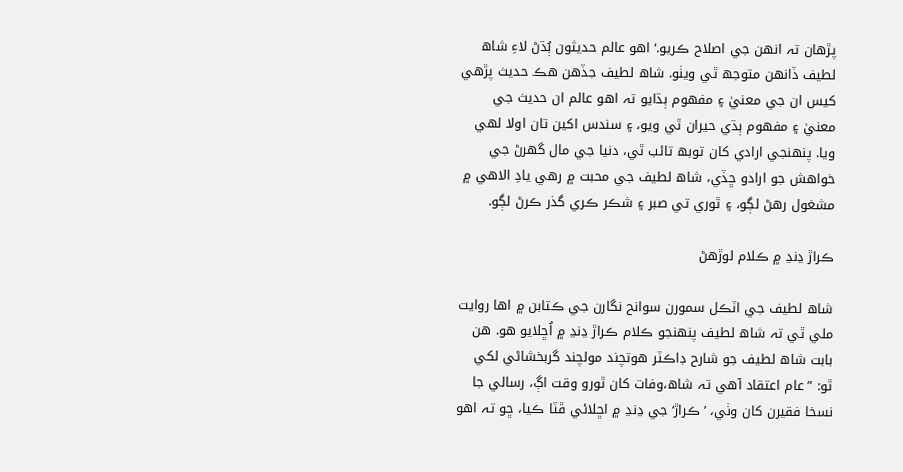پڙهان تہ انهن جي اصلاح ڪريو.‘ اھو عالم حديثون ٻُڌڻ لاءِ شاھ لطيف ڏانھن متوجھ ٿي ويٺو. شاھ لطيف جڏهن ھڪ حديث پڙهي کيس ان جي معنيٰ ۽ مفھوم ٻڌايو تہ اھو عالم ان حديث جي معنيٰ ۽ مفھوم ٻڌي حيران ٿي ويو، ۽ سندس اکين تان اولا لھي ويا. پنھنجي ارادي کان توبھ تائب ٿي، دنيا جي مال گهرڻ جي خواھش جو ارادو ڇڏي، شاھ لطيف جي محبت ۾ رهي يادِ الاھي ۾ مشغول رهڻ لڳو، ۽ ٿوري تي صبر ۽ شڪر ڪري گذر ڪرڻ لڳو.

ڪراڙ ڍنڍ ۾ ڪلام لوڙهڻ

شاھ لطيف جي اٽڪل سمورن سوانح نگارن جي ڪتابن ۾ اھا روايت ملي ٿي تہ شاھ لطيف پنھنجو ڪلام ڪراڙ ڍنڍ ۾ اُڇلايو ھو. ھن بابت شاھ لطيف جو شارح ڊاڪٽر ھوتچند مولچند گربخشاڻي لکي ٿو: ”عام اعتقاد آھي تہ شاھ،وفات کان ٿورو وقت اڳ، رسالي جا نسخا فقيرن کان وٺي، ’ڪراڙ‘ جي ڍنڍ ۾ اڇلائي ڦٽا ڪيا، ڇو تہ اھو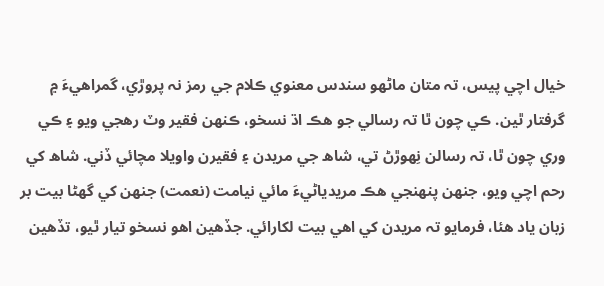خيال اچي پيس، تہ متان ماڻهو سندس معنوي ڪلام جي رمز نہ پروڙي، گمراھيءَ ۾ گرفتار ٿين. ڪي چون ٿا تہ رسالي جو ھڪ اڌ نسخو، ڪنھن فقير وٽ رهجي ويو ۽ ڪي وري چون ٿا، تہ رسالن نِھوڙڻ تي، شاھ جي مريدن ۽ فقيرن واويلا مچائي ڏني. شاھ کي رحم اچي ويو، جنھن پنھنجي ھڪ مريدياڻيءَ مائي نيامت (نعمت) جنھن کي گهڻا بيت بر زبان ياد ھئا، فرمايو تہ مريدن کي اھي بيت لکارائي. جڏهين اھو نسخو تيار ٿيو، تڏهين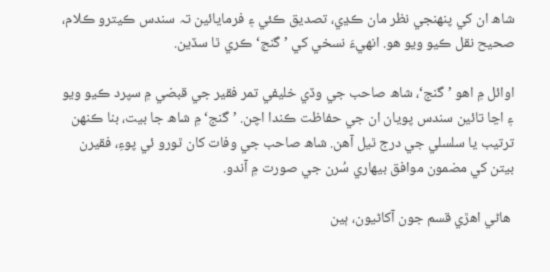شاھ ان کي پنھنجي نظر مان ڪڍي، تصديق ڪئي ۽ فرمايائين تہ سندس ڪيترو ڪلام، صحيح نقل ڪيو ويو ھو. انهيءَ نسخي کي ’گنج‘ ڪري ٿا سڏين.

اوائل ۾ اھو ’گنج‘، شاھ صاحب جي وڏي خليفي تمر فقير جي قبضي ۾ سپرد ڪيو ويو ۽ اڃا تائين سندس پويان ان جي حفاظت ڪندا اچن. ’گنج‘ ۾ شاھ جا بيت، بنا ڪنھن ترتيب يا سلسلي جي درج ٿيل آھن. شاھ صاحب جي وفات کان ٿورو ئي پوءِ، فقيرن بيتن کي مضمون موافق بيھاري سُرن جي صورت ۾ آندو.

 ھاڻي اھڙي قسم جون آکاڻيون، ٻين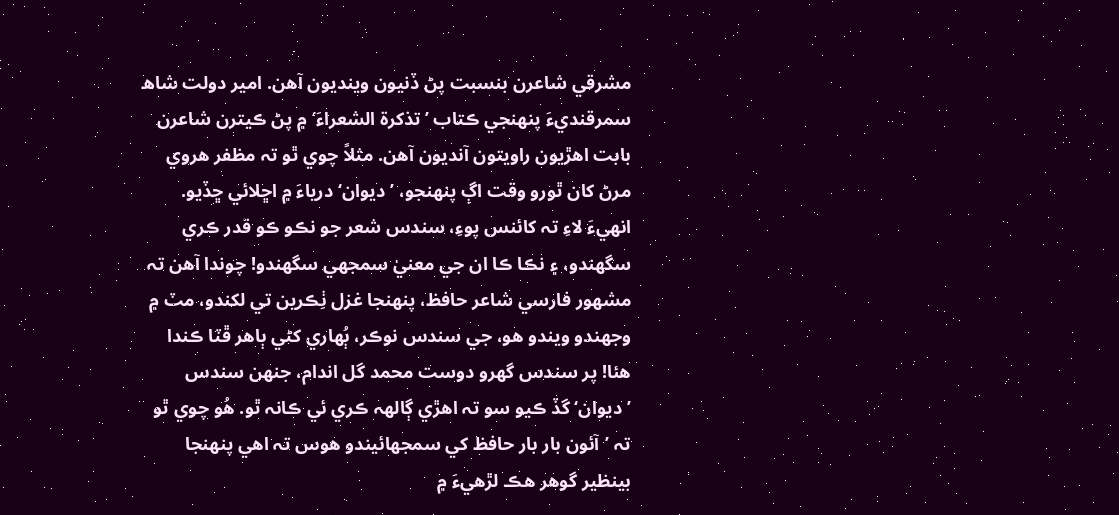مشرقي شاعرن بنسبت پڻ ڏنيون وينديون آھن. امير دولت شاھ سمرقنديءَ پنھنجي ڪتاب ’تذکرة الشعراءَ‘ ۾ پڻ ڪيترن شاعرن بابت اھڙيون راويتون آنديون آھن. مثلاً چوي ٿو تہ مظفر ھروي مرڻ کان ٿورو وقت اڳ پنھنجو، ’ديوان‘ درياءَ ۾ اڇلائي ڇڏيو. انهيءَ لاءِ تہ کائنس پوءِ، سندس شعر جو نڪو ڪو قدر ڪري سگهندو، ۽ نڪا ڪا ان جي معنيٰ سمجهي سگهندو! چوندا آھن تہ مشھور فارسي شاعر حافظ، پنھنجا غزل ٺِڪرين تي لکندو، مٽ ۾ وجهندو ويندو ھو، جي سندس نوڪر، ٻُھاري کڻي ٻاھر ڦٽا ڪندا ھئا! پر سندس گھرو دوست محمد گل اندام، جنھن سندس ’ديوان‘ گڏ ڪيو سو تہ اھڙي ڳالهہ ڪري ئي ڪانہ ٿو. ھُو چوي ٿو تہ ’آئون بار بار حافظ کي سمجهائيندو ھوس تہ اھي پنھنجا بينظير گوھر ھڪ لڙهيءَ ۾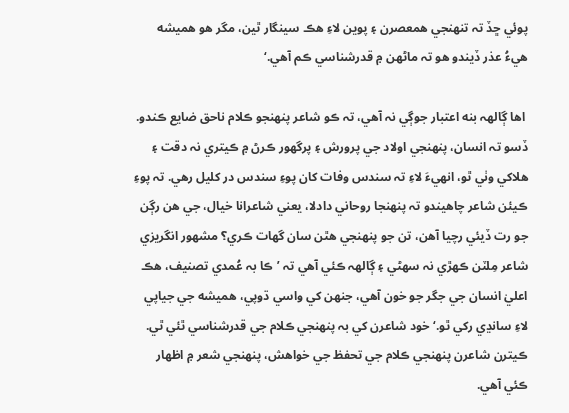پوئي ڇڏ تہ تنھنجي ھمعصرن ۽ پوين لاءِ ھڪ سينگار ٿين، مگر ھو ھميشه ھيءُ عذر ڏيندو ھو تہ ماڻهن ۾ قدرشناسي ڪم آھي.‘

 اھا ڳالهہ بنه اعتبار جوڳي نہ آھي، تہ ڪو شاعر پنھنجو ڪلام ناحق ضايع ڪندو. ڏسو تہ انسان، پنھنجي اولاد جي پرورش ۽ پرگهور ڪرڻ ۾ ڪيتري نہ دقت ۽ ھلاکي وٺي ٿو، انهيءَ لاءِ تہ سندس وفات کان پوءِ سندس در کليل رهي. تہ پوءِ ڪيئن شاعر چاھيندو تہ پنھنجا روحاني دادلا، يعني شاعرانا خيال، جي ھن رڳن جو رت ڏيئي رچيا آھن، تن جو پنھنجي ھٿن سان گهات ڪري؟ مشھور انگريزي شاعر مِلٽن ڪھڙي نہ سھڻي ۽ ڳالهہ ڪئي آھي تہ ’ڪا بہ عُمدي تصنيف، ھڪ اعليٰ انسان جي جگر جو خون آھي، جنھن کي واسي ڌوپي، ھميشه جي جياپي لاءِ سانڍي رکي ٿو.‘ خود شاعرن کي بہ پنھنجي ڪلام جي قدرشناسي ٿئي ٿي. ڪيترن شاعرن پنھنجي ڪلام جي تحفظ جي خواھش، پنھنجي شعر ۾ اظھار ڪئي آھي.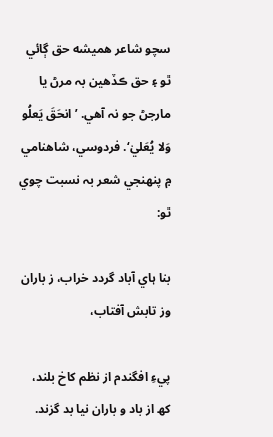سچو شاعر ھميشه حق ڳائي ٿو ۽ حق ڪڏهين بہ مرڻ يا مارجڻ جو نہ آھي. ’انحَقَ يَعلُو وَلا يُعَليٰ‘. فردوسي، شاھنامي ۾ پنھنجي شعر بہ نسبت چوي ٿو:

بنا ہاي آباد گردد خراب، ز باران وز تابش آفتاب،

پيءِ افگندم از نظم کاخ بلند، کھ از باد و باران نيا بد گزند.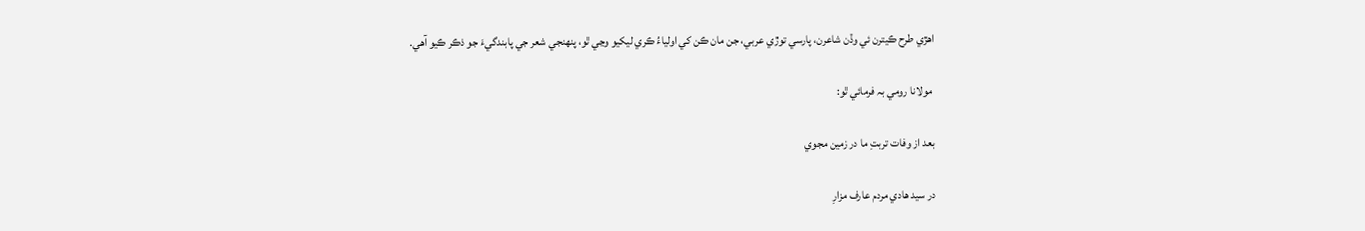اھڙي طرح ڪيترن ئي وڏن شاعرن، پارسي توڙي عربي، جن مان ڪن کي اولياءُ ڪري ليکيو وڃي ٿو، پنھنجي شعر جي پابندگيءَ جو ذڪر ڪيو آھي.

 مولانا رومي بہ فرمائي ٿو:

بعد از وفات تربتِ ما در زمين مجوي

در سيد ھادي مردم عارف مزارِ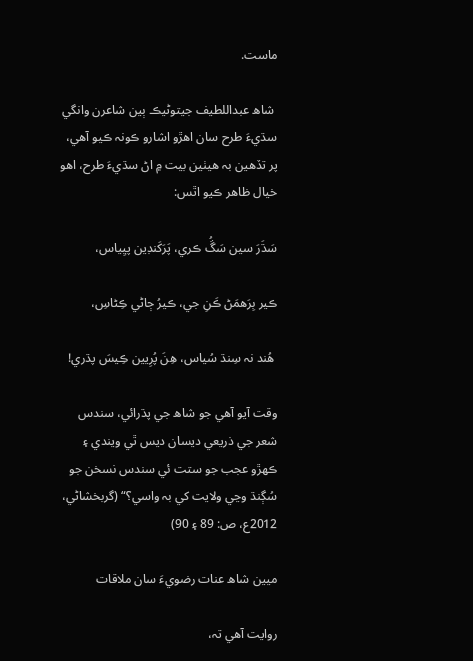ماست.

 شاھ عبداللطيف جيتوڻيڪ ٻين شاعرن وانگي سڌيءَ طرح سان اھڙو اشارو ڪونہ ڪيو آھي، پر تڏهين بہ ھيٺين بيت ۾ اڻ سڌيءَ طرح، اھو خيال ظاھر ڪيو اٿس:

سَڌَرَ سين سَڱُ ڪري، پَرَکَنڊين پيِياس،

ڪير بِرَهمَڻ ڪَنِ جي، ڪيرُ ڄاڻي ڪِڻاسِ،

 ھُند نہ سِنڌ سُياس، ھِنَ پُرِيين ڪِيسَ پڌري!

وقت آيو آھي جو شاھ جي پڌرائي، سندس شعر جي ذريعي ديسان ديس ٿي ويندي ۽ ڪھڙو عجب جو ستت ئي سندس نسخن جو سُڳنڌ وڃي ولايت کي بہ واسي؟“ (گربخشاڻي، 2012ع، ص: 89 ۽ 90)

ميين شاھ عنات رضويءَ سان ملاقات

روايت آھي تہ،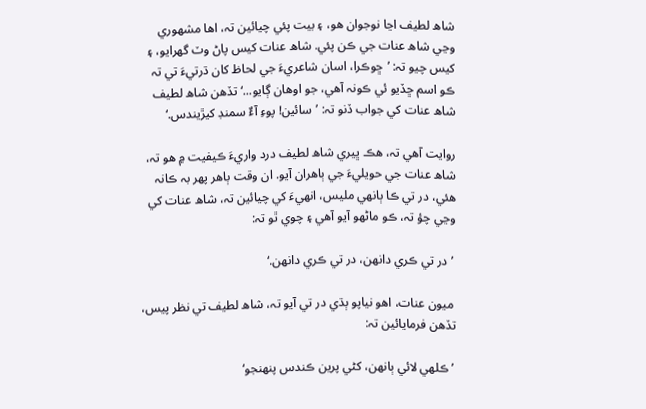شاھ لطيف اڃا نوجوان ھو، ۽ بيت پئي چيائين تہ، اھا مشھوري وڃي شاھ عنات جي ڪن پئي. شاھ عنات کيس پاڻ وٽ گهرايو، ۽ کيس چيو تہ: ’ڇوڪرا، اسان شاعريءَ جي لحاظ کان ڌرتيءَ تي تہ ڪو اسم ڇڏيو ئي ڪونہ آھي، جو اوھان ڳايو...‘ تڏهن شاھ لطيف شاھ عنات کي جواب ڏنو تہ: ’سائين! پوءِ آءٌ سمنڊ کيڙيندس.‘

روايت آھي تہ، ھڪ ڀيري شاھ لطيف درد واريءَ ڪيفيت ۾ ھو تہ، شاھ عنات جي حويليءَ جي ٻاھران آيو. ان وقت ٻاھر پھر بہ ڪانہ ھئي، در تي ڪا ٻانهي مليس، انهيءَ کي چيائين تہ، شاھ عنات کي وڃي چؤ تہ، ڪو ماڻهو آيو آھي ۽ چوي ٿو تہ:

 ’در تي ڪري دانھن، در تي ڪري دانھن.‘

 ميون عنات، اھو نياپو ٻڌي در تي آيو تہ، شاھ لطيف تي نظر پيس، تڏهن فرمايائين تہ:

 ’ڪلهي لائي ٻانھن، کڻي پرين ڪندس پنھنجو‘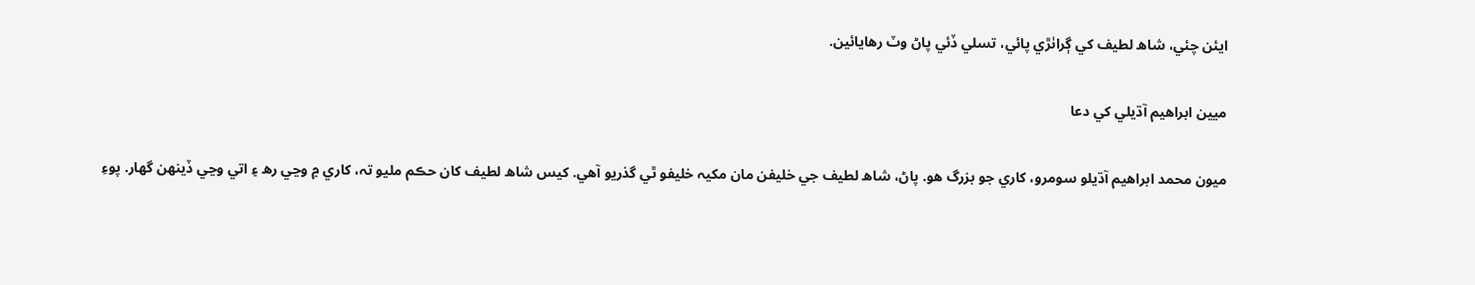ايئن چئي، شاھ لطيف کي ڳراٺڙي پائي، تسلي ڏئي پاڻ وٽ رهايائين.

ميين ابراھيم آڌيلي کي دعا

ميون محمد ابراھيم آڌيلو سومرو، کاري جو بزرگ ھو. پاڻ، شاھ لطيف جي خليفن مان مکيہ خليفو ٿي گذريو آھي. کيس شاھ لطيف کان حڪم مليو تہ، کاري ۾ وڃي رھ ۽ اتي وڃي ڏينھن گهار. پوءِ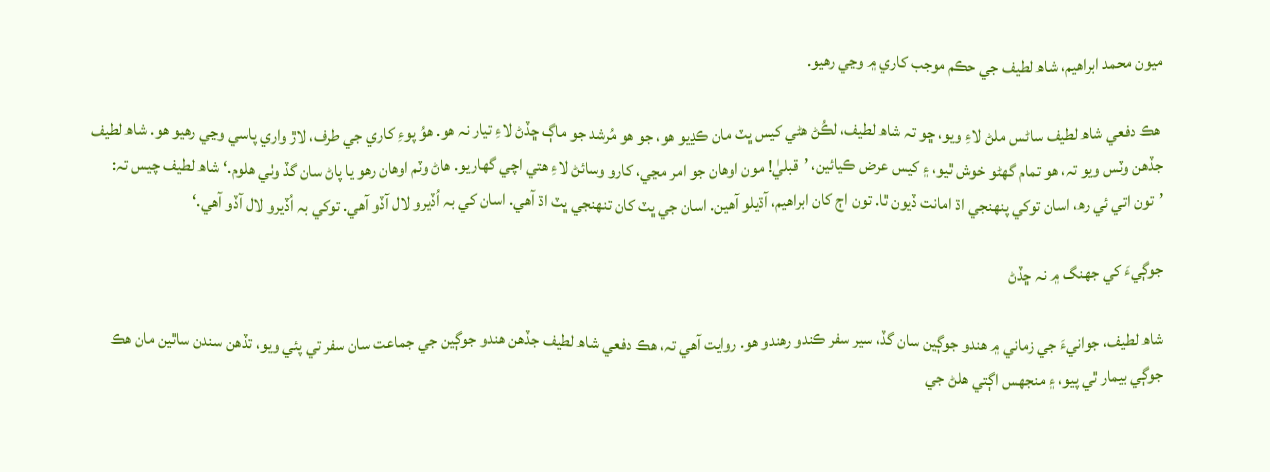ميون محمد ابراھيم، شاھ لطيف جي حڪم موجب کاري ۾ وڃي رهيو.

 ھڪ دفعي شاھ لطيف ساڻس ملڻ لاءِ ويو، ڇو تہ شاھ لطيف، لڪُڻ ھڻي کيس ڀٽ مان ڪڍيو ھو، جو ھو مُرشد جو ماڳ ڇڏڻ لاءِ تيار نہ ھو. ھوُ پوءِ کاري جي طرف، لاڙ واري پاسي وڃي رهيو ھو. شاھ لطيف جڏهن وٽس ويو تہ، ھو تمام گهڻو خوش ٿيو، ۽ کيس عرض ڪيائين، ’قبليٰ! مون اوھان جو امر مڃي، کارو وسائڻ لاءِ ھتي اچي گهاريو. ھاڻ وٽم اوھان رهو يا پاڻ سان گڏ وٺي ھلوم.‘ شاھ لطيف چيس تہ: ’تون اتي ئي رھ، اسان توکي پنھنجي اڌ امانت ڏيون ٿا. تون اڄ کان ابراھيم، آڌيلو آھين. اسان جي ڀٽ کان تنھنجي ڀٽ اڌ آھي. اسان کي بہ اُڏيرو لال آڏو آھي. توکي بہ اُڏيرو لال آڏو آھي.‘

جوڳيءَ کي جهنگ ۾ نہ ڇڏڻ

شاھ لطيف، جوانيءَ جي زماني ۾ ھندو جوڳين سان گڏ، سير سفر ڪندو رهندو ھو. روايت آھي تہ، ھڪ دفعي شاھ لطيف جڏهن ھندو جوڳين جي جماعت سان سفر تي پئي ويو، تڏهن سندن ساٿين مان ھڪ جوڳي بيمار ٿي پيو، ۽ منجهس اڳتي ھلڻ جي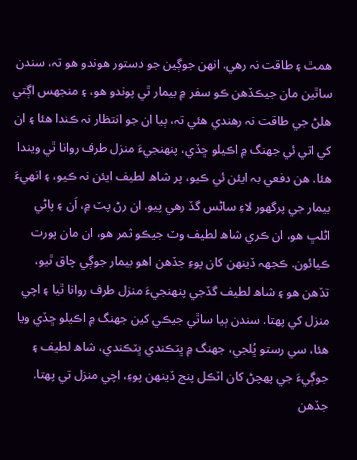ھمٿ ۽ طاقت نہ رهي. انهن جوڳين جو دستور ھوندو ھو تہ، سندن ساٿين مان جيڪڏھن ڪو سفر ۾ بيمار ٿي پوندو ھو، ۽ منجهس اڳتي ھلڻ جي طاقت نہ رهندي ھئي تہ، ٻيا ان جو انتظار نہ ڪندا ھئا ۽ ان کي اتي ئي جهنگ ۾ اڪيلو ڇڏي، پنھنجيءَ منزل طرف روانا ٿي ويندا ھئا. ھن دفعي بہ ايئن ئي ڪيو، پر شاھ لطيف ايئن نہ ڪيو، ۽ انهيءَ بيمار جي پرگهور لاءِ ساڻس گڏ رهي پيو. ان رڻ پٽ ۾، اَن ۽ پاڻي اڻلڀ ھو، ان ڪري شاھ لطيف وٽ جيڪو ثمر ھو، ان مان پورت ڪيائون. ڪجهہ ڏينھن کان پوءِ جڏهن اھو بيمار جوڳي چاق ٿيو، تڏهن ھو ۽ شاھ لطيف گڏجي پنھنجيءَ منزل طرف روانا ٿيا ۽ اچي منزل کي پھتا. سندن ٻيا ساٿي جيڪي کين جهنگ ۾ اڪيلو ڇڏي ويا ھئا، سي رستو ڀُلجي، جهنگ ۾ ڀٽڪندي ڀٽڪندي، شاھ لطيف ۽ جوڳيءَ جي پھچڻ کان اٽڪل پنج ڏينھن پوءِ، اچي منزل تي پھتا. جڏهن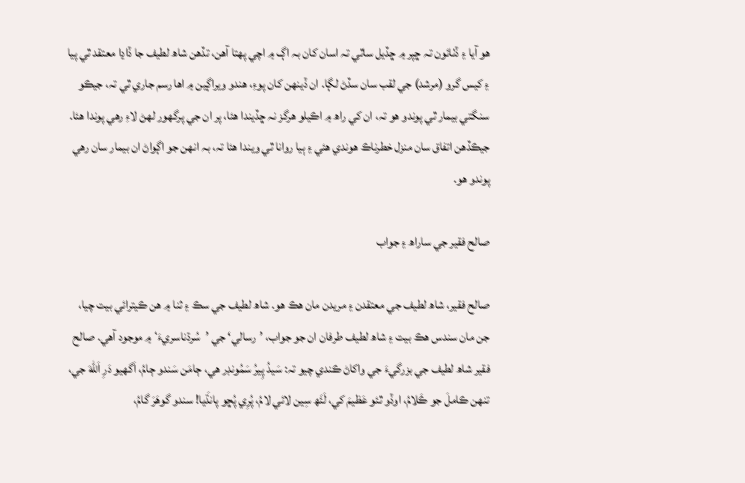ھو آيا ۽ ڏٺائون تہ ڇپر ۾ ڇڏيل ساٿي تہ اسان کان بہ اڳ ۾ اچي پھتا آھن، تڏهن شاھ لطيف جا ڏاڍا معتقد ٿي پيا ۽ کيس گرو (مرشد) جي لقب سان سڏڻ لڳا. ان ڏينھن کان پوءِ، ھندو ويراڳين ۾ اھا رسم جاري ٿي تہ، جيڪو سنگتي بيمار ٿي پوندو ھو تہ، ان کي راھ ۾ اڪيلو ھرگز نہ ڇڏيندا ھئا، پر ان جي پرگهور لهڻ لاءِ رهي پوندا ھئا. جيڪڏھن اتفاق سان منزل خطرناڪ ھوندي ھئي ۽ ٻيا روانا ٿي ويندا ھئا تہ، بہ انهن جو اڳواڻ ان بيمار سان رهي پوندو ھو.

صالح فقير جي ساراھ ۽ جواب

صالح فقير، شاھ لطيف جي معتقدن ۽ مريدن مان ھڪ ھو. شاھ لطيف جي سڪ ۽ ثنا ۾ ھن ڪيترائي بيت چيا، جن مان سندس ھڪ بيت ۽ شاھ لطيف طرفان ان جو جواب، ’رسالي‘ جي ’سُرڌناسريءَ‘ ۾ موجود آھي. صالح فقير شاھ لطيف جي بزرگيءَ جي واکاڻ ڪندي چيو تہ: سَيدُ پِيرُ سَمُونڊر ھي، ڄامَن سَندو ڄامُ، اَگهيو دَرِ اَللهَ جي، تنھن ڪاملَ جو ڪَلامُ، اوڏو ٿئو عَظيمَ کي، لَئَھ سِين لائي لامُ، پُرِي پُڇو پانڌَيا! سندو گوھَرَ گامُ،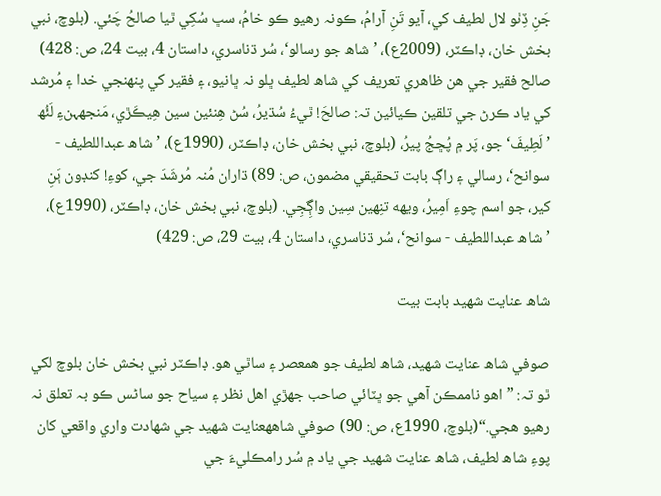جَنِ ڏِٺو لال لطيف کي، آيو تَنِ آرامُ، ڪونہ رهيو ڪو خامُ، سڀ سُکِي ٿيا صالحُ چَئي. (بلوچ، نبي بخش خان، ڊاڪٽر، (2009ع)، ’شاھ جو رسالو‘، سُر ڌناسري، داستان 4، بيت 24، ص: 428) صالح فقير جي ھن ظاھري تعريف کي شاھ لطيف ڀلو نہ ڀانيو، ۽ فقير کي پنھنجي خدا ۽ مُرشد کي ياد ڪرڻ جي تلقين ڪيائين تہ: صالحَ! ٿيءُ سُڌيرُ، سُڻ ھِنئين سين ھِيڪَڙي، مَنجهہنءِ لَئُھ ’لَطِيفَ‘ جو، پَر ۾ پُڇجُ پيرُ، (بلوچ، نبي بخش خان، ڊاڪٽر، (1990ع)، ’شاھ عبداللطيف - سوانح‘، رسالي ۽ راڳ بابت تحقيقي مضمون، ص: 89) ڌاران مُنہ مُرشَدَ جي، کوءِ! کنڊون ٻَنِ کير، جو اسم چوءِ اَمِيرُ، ويھه تنِھين سِين واڳِجِي. (بلوچ، نبي بخش خان، ڊاڪٽر، (1990ع)، ’شاھ عبداللطيف - سوانح‘، سُر ڌناسري، داستان 4، بيت 29، ص: 429)

شاھ عنايت شھيد بابت بيت

صوفي شاھ عنايت شھيد، شاھ لطيف جو ھمعصر ۽ ساٿي ھو. ڊاڪٽر نبي بخش خان بلوچ لکي ٿو تہ: ”اھو ناممڪن آھي جو ڀٽائي صاحب جھڙي اھل نظر ۽ سياح جو ساڻس ڪو بہ تعلق نہ رهيو ھجي.“(بلوچ، 1990ع، ص: 90) صوفي شاھهعنايت شھيد جي شھادت واري واقعي کان پوءِ شاھ لطيف، شاھ عنايت شھيد جي ياد ۾ سُر رامڪليءَ جي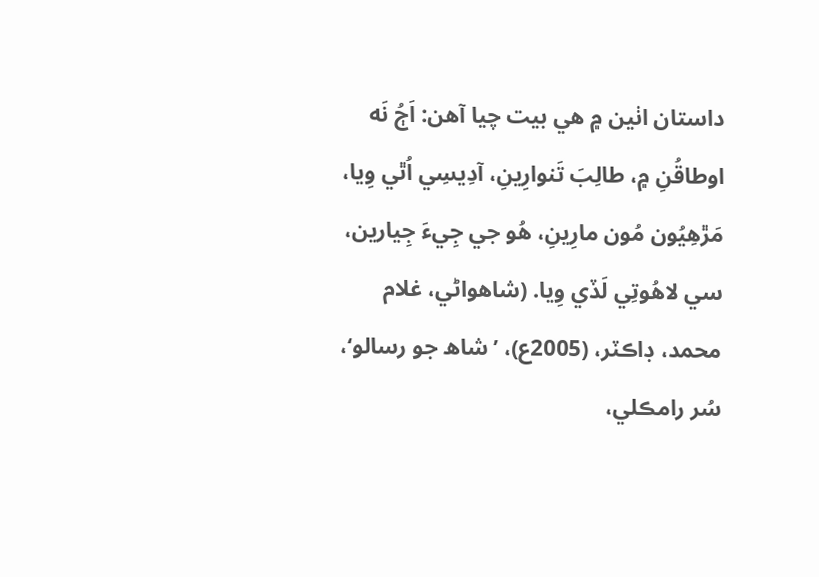داستان اٺين ۾ ھي بيت چيا آھن: اَڄُ نَه اوطاقُنِ ۾، طالِبَ تَنوارِينِ، آدِيسِي اُٿي وِيا، مَڙهِيُون مُون مارِينِ، ھُو جي جِيءَ جِيارين، سي لاھُوتِي لَڏي وِيا. (شاھواڻي، غلام محمد، ڊاڪٽر، (2005ع)، ’شاھ جو رسالو‘، سُر رامڪلي،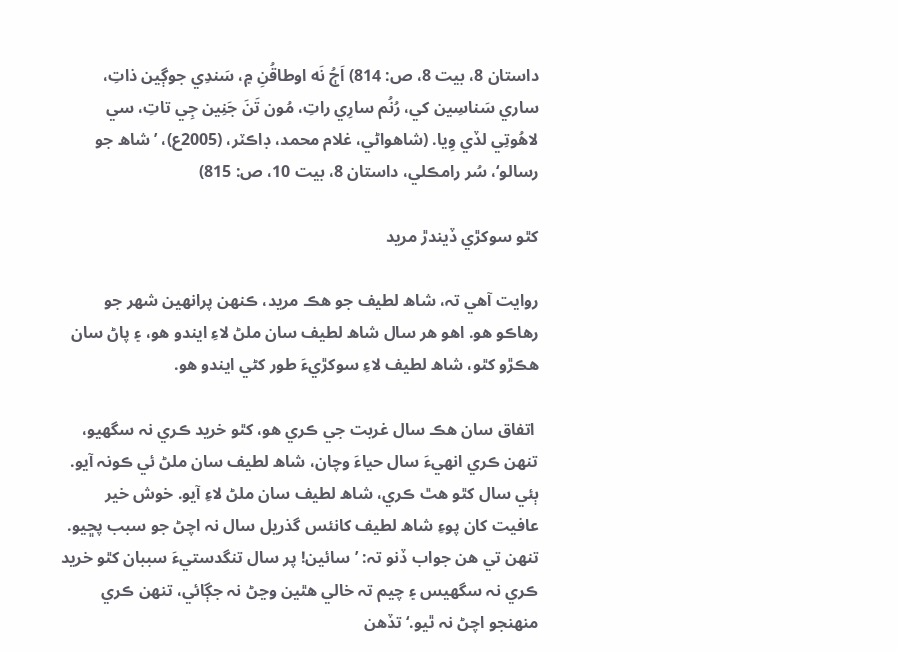داستان 8، بيت 8، ص: 814) اَڄُ نَه اوطاقُنِ ۾، سَندِي جوڳين ذاتِ، ساري سَناسِين کي، رُنُم سارِي راتِ، مُون تَنَ جَنِين جِي تاتِ، سي لاھُوتِي لڏي وِيا. (شاھواڻي، غلام محمد، ڊاڪٽر، (2005ع)، ’شاھ جو رسالو‘، سُر رامڪلي، داستان 8، بيت 10، ص: 815)

کٿو سوکڙي ڏيندڙ مريد

روايت آھي تہ، شاھ لطيف جو ھڪ مريد، ڪنھن پرانھين شھر جو رهاڪو ھو. اھو ھر سال شاھ لطيف سان ملڻ لاءِ ايندو ھو، ۽ پاڻ سان ھڪڙو کٿو، شاھ لطيف لاءِ سوکڙيءَ طور کڻي ايندو ھو.

 اتفاق سان ھڪ سال غربت جي ڪري ھو، کٿو خريد ڪري نہ سگهيو، تنھن ڪري انهيءَ سال حياءَ وچان، شاھ لطيف سان ملڻ ئي ڪونہ آيو. ٻئي سال کٿو ھٿ ڪري، شاھ لطيف سان ملڻ لاءِ آيو. خوش خير عافيت کان پوءِ شاھ لطيف کانئس گذريل سال نہ اچڻ جو سبب پڇيو. تنھن تي ھن جواب ڏنو تہ: ’سائين! پر سال تنگدستيءَ سببان کٿو خريد ڪري نہ سگهيس ۽ چيم تہ خالي ھٿين وڃڻ نہ جڳائي، تنھن ڪري منھنجو اچڻ نہ ٿيو.‘ تڏهن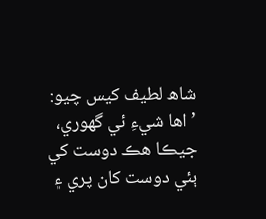شاھ لطيف کيس چيو: ’اھا شيءِ ئي گهوري، جيڪا ھڪ دوست کي ٻئي دوست کان پري ۽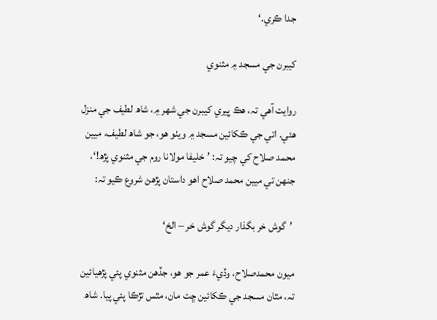جدا ڪري.‘

کيبرن جي مسجد ۾ مثنوي

روايت آھي تہ، ھڪ ڀيري کيبرن جي شھر ۾، شاھ لطيف جي منزل ھئي. اتي جي ڪکائين مسجد ۾ ويٺو ھو، جو شاھ لطيف، ميين محمد صلاح کي چيو تہ: ’خليفا مولانا روم جي مثنوي پڙھ!‘، جنھن تي ميين محمد صلاح اھو داستان پڙهڻ شروع ڪيو تہ:

 ’گوش خر بگذار ديگر گوش خر – الخ‘

ميون محمدصلاح، وڏيءَ عمر جو ھو، جڏهن مثنوي پئي پڙهيائين تہ، مٿان مسجد جي ڪکائين ڇت مان، مٿس تڙڪا پئي پيا. شاھ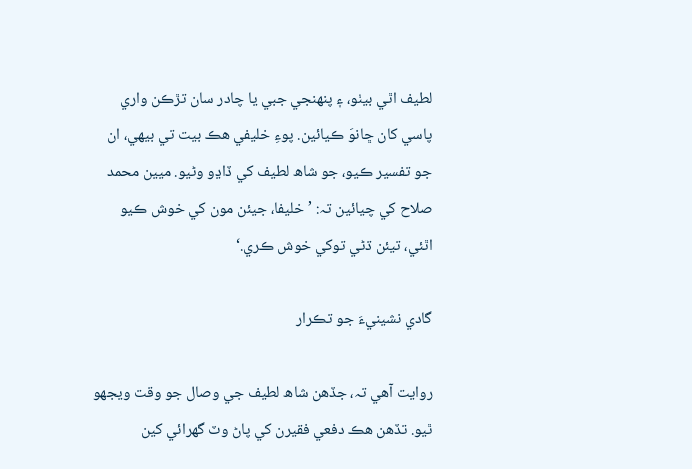لطيف اٿي بيٺو، ۽ پنھنجي جبي يا چادر سان تڙڪن واري پاسي کان ڇانوَ ڪيائين. پوءِ خليفي ھڪ بيت تي بيھي، ان جو تفسير ڪيو، جو شاھ لطيف کي ڏاڍو وڻيو. ميين محمد صلاح کي چيائين تہ: ’خليفا، جيئن مون کي خوش ڪيو اٿئي، تيئن ڌڻي توکي خوش ڪري.‘

گادي نشينيءَ جو تڪرار

روايت آھي تہ، جڏهن شاھ لطيف جي وصال جو وقت ويجهو ٿيو. تڏهن ھڪ دفعي فقيرن کي پاڻ وٽ گهرائي کين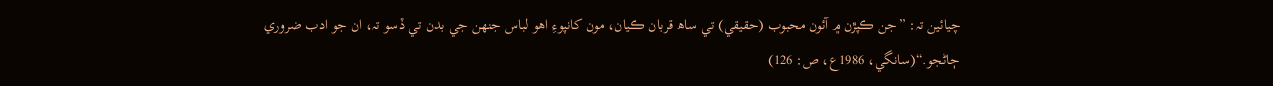چيائين تہ: ”جن ڪپڙن ۾ آئون محبوب (حقيقي) تي ساھ قربان ڪيان، مون کانپوءِ اھو لباس جنھن جي بدن تي ڏسو تہ، ان جو ادب ضروري ڄاڻجو.“(سانگي، 1986ع، ص: 126)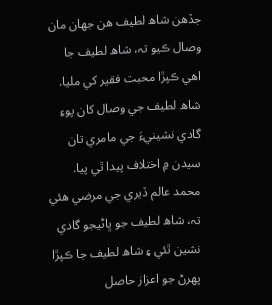جڏهن شاھ لطيف ھن جھان مان وصال ڪيو تہ، شاھ لطيف جا اھي ڪپڙا محبت فقير کي مليا. شاھ لطيف جي وصال کان پوءِ گادي نشينيءَ جي مامري تان سيدن ۾ اختلاف پيدا ٿي پيا. محمد عالم ڏيري جي مرضي ھئي تہ، شاھ لطيف جو ڀاڻيجو گادي نشين ٿئي ۽ شاھ لطيف جا ڪپڙا پھرڻ جو اعزاز حاصل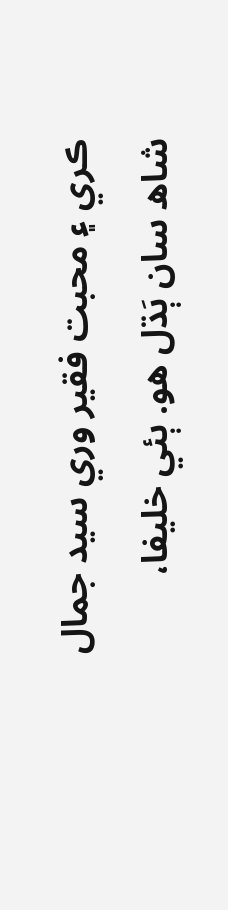ڪري ۽ محبت فقير وري سيد جمال شاھ سان ٻَڌل ھو. ٻئي خليفا،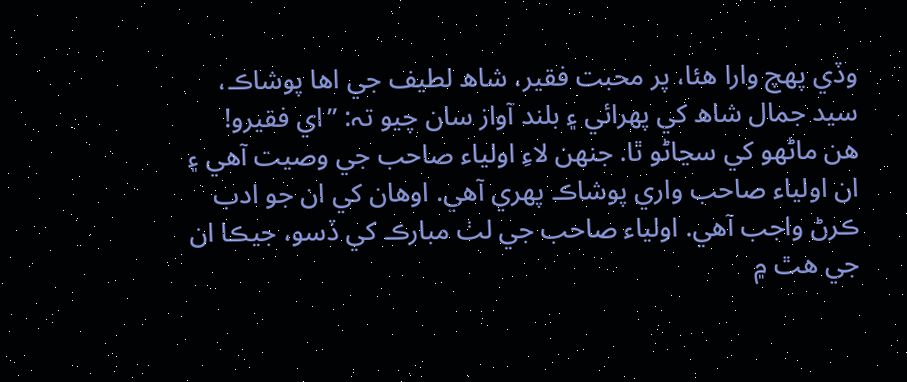وڏي پھچ وارا ھئا، پر محبت فقير، شاھ لطيف جي اھا پوشاڪ، سيد جمال شاھ کي پھرائي ۽ بلند آواز سان چيو تہ: ”اي فقيرو! ھن ماڻهو کي سڃاڻو ٿا. جنھن لاءِ اولياء صاحب جي وصيت آھي ۽ ان اولياء صاحب واري پوشاڪ پھري آھي. اوھان کي ان جو ادب ڪرڻ واجب آھي. اولياء صاحب جي لٺ مبارڪ کي ڏسو، جيڪا ان جي ھٿ ۾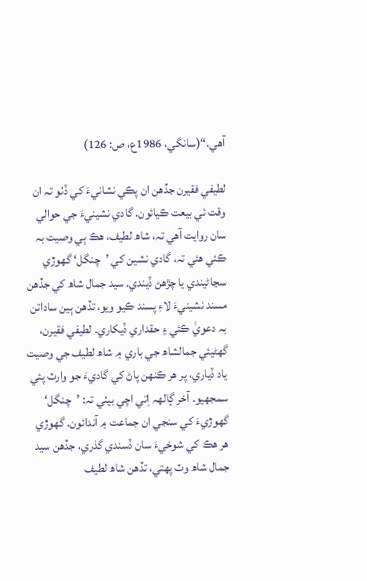آھي.“(سانگي، 1986ع، ص: 126)

لطيفي فقيرن جڏهن ان پڪي نشانيءَ کي ڏٺو تہ ان وقت ئي بيعت ڪيائون. گادي نشينيءَ جي حوالي سان روايت آھي تہ، شاھ لطيف، ھڪ ٻي وصيت بہ ڪئي ھئي تہ، گادي نشين کي ’چنگل‘ گهوڙي سڃاڻيندي يا چڙهڻ ڏيندي. سيد جمال شاھ کي جڏهن مسند نشينيءَ لاءِ پسند ڪيو ويو، تڏهن ٻين ساداتن بہ دعويٰ ڪئي ۽ حقداري ڏيکاري. لطيفي فقيرن، گهڻيئي جمالشاھ جي باري ۾ شاھ لطيف جي وصيت ياد ڏياري، پر ھر ڪنھن پاڻ کي گاديءَ جو وارث پئي سمجهيو. آخر ڳالهہ اِتي اچي بيٺي تہ: ’چنگل‘ گهوڙيءَ کي سنجي ان جماعت ۾ آندائون. گهوڙي ھر ھڪ کي شوخيءَ سان ڏسندي گذري، جڏهن سيد جمال شاھ وٽ پھتي، تڏهن شاھ لطيف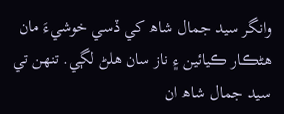وانگر سيد جمال شاھ کي ڏسي خوشيءَ مان ھڻڪار ڪيائين ۽ ناز سان ھلڻ لڳي. تنھن تي سيد جمال شاھ ان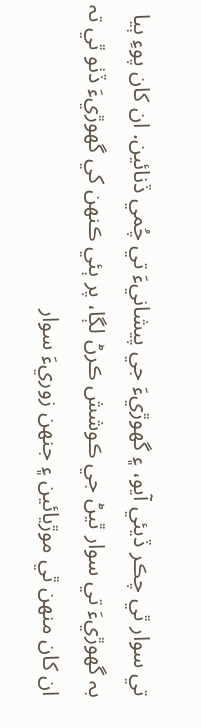تي سوار ٿي چڪر ڏيئي آيو، ۽ گهوڙيءَ جي پيشانيءَ تي چُمي ڏنائين. ان کان پوءِ ٻيا بہ گهوڙيءَ تي سوار ٿيڻ جي ڪوشش ڪرڻ لڳا، پر ٻئي ڪنھن کي گهوڙيءَ ڏٺو ٿي تہ ان کان منھن ٿي موڙيائين ۽ جنھن زوريءَ سوار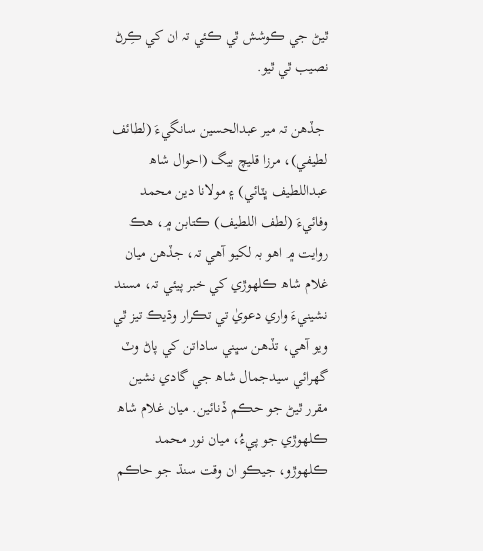ٿيڻ جي ڪوشش ٿي ڪئي تہ ان کي ڪِرڻ نصيب ٿي ٿيو.

 جڏهن تہ مير عبدالحسين سانگيءَ (لطائف لطيفي)، مرزا قليچ بيگ (احوال شاھ عبداللطيف ڀٽائي) ۽ مولانا دين محمد وفائيءَ (لطف اللطيف) ڪتابن ۾، ھڪ روايت ۾ اھو بہ لکيو آھي تہ، جڏهن ميان غلام شاھ ڪلهوڙي کي خبر پيئي تہ، مسند نشينيءَ واري دعويٰ تي تڪرار وڌيڪ تيز ٿي ويو آھي، تڏهن سڀني ساداتن کي پاڻ وٽ گهرائي سيدجمال شاھ جي گادي نشين مقرر ٿيڻ جو حڪم ڏنائين. ميان غلام شاھ ڪلهوڙي جو پيءُ، ميان نور محمد ڪلهوڙو، جيڪو ان وقت سنڌ جو حاڪم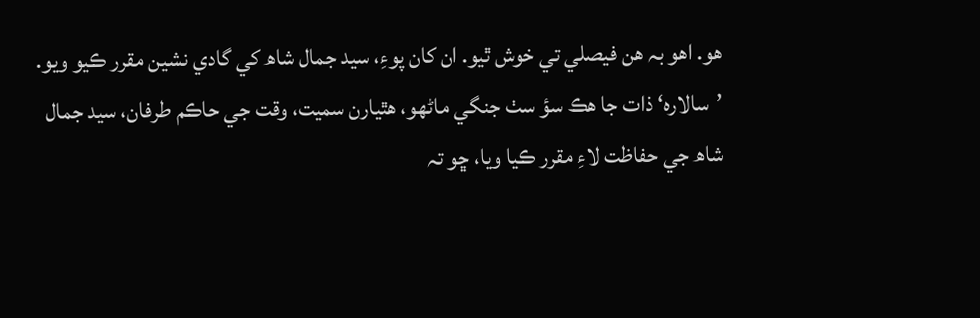ھو. اھو بہ ھن فيصلي تي خوش ٿيو. ان کان پوءِ، سيد جمال شاھ کي گادي نشين مقرر ڪيو ويو. ’سالاره‘ ذات جا ھڪ سؤ سٺ جنگي ماڻهو، ھٿيارن سميت، وقت جي حاڪم طرفان، سيد جمال شاھ جي حفاظت لاءِ مقرر ڪيا ويا، ڇو تہ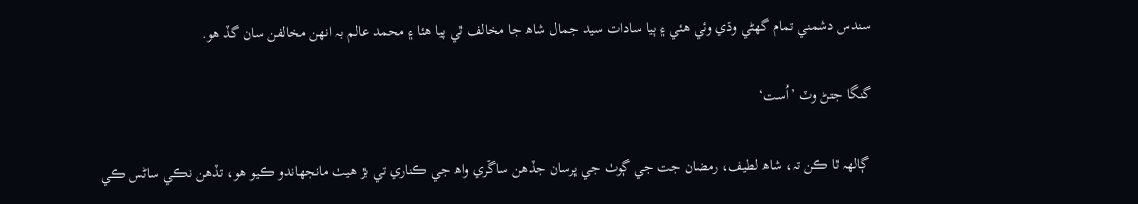سندس دشمني تمام گهڻي وڌي وئي ھئي ۽ ٻيا سادات سيد جمال شاھ جا مخالف ٿي پيا ھئا ۽ محمد عالم بہ انهن مخالفن سان گڏ ھو.

گنگا جتڻ وٽ ’اُست‘

 ڳالهہ ٿا ڪن تہ، شاھ لطيف، رمضان جت جي ڳوٺ جي ڀرسان جڏهن ساڱري واھ جي ڪناري تي بڙ ھيٺ مانجهاندو ڪيو ھو، تڏهن نڪي ساڻس ڪي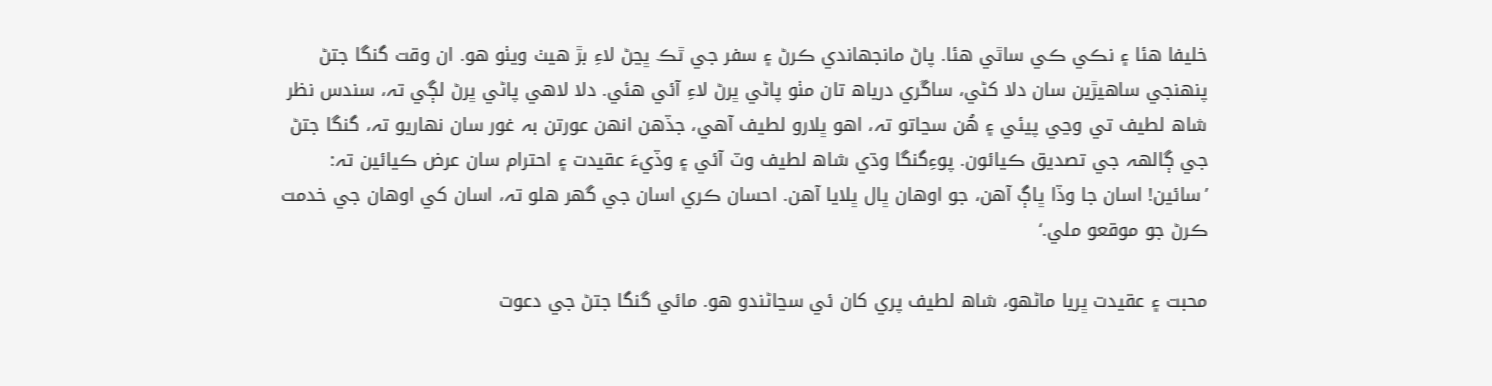خليفا ھئا ۽ نڪي ڪي ساٿي ھئا. پاڻ مانجهاندي ڪرڻ ۽ سفر جي ٿڪ ڀڃڻ لاءِ بڙ ھيٺ ويٺو ھو. ان وقت گنگا جتڻ پنھنجي ساھيڙين سان دلا کڻي، ساڱري درياھ تان مٺو پاڻي ڀرڻ لاءِ آئي ھئي. دلا لاھي پاڻي ڀرڻ لڳي تہ، سندس نظر شاھ لطيف تي وڃي پيئي ۽ ھُن سڃاتو تہ، اھو ڀلارو لطيف آھي، جڏهن انهن عورتن بہ غور سان نھاريو تہ، گنگا جتڻ جي ڳالهہ جي تصديق ڪيائون. پوءِگنگا وڌي شاھ لطيف وٽ آئي ۽ وڏيءَ عقيدت ۽ احترام سان عرض ڪيائين تہ: ’سائين! اسان جا وڏا ڀاڳ آھن، جو اوھان ڀال ڀلايا آھن. احسان ڪري اسان جي گهر ھلو تہ، اسان کي اوھان جي خدمت ڪرڻ جو موقعو ملي.‘

محبت ۽ عقيدت ڀريا ماڻهو، شاھ لطيف پري کان ئي سڃاڻندو ھو. مائي گنگا جتڻ جي دعوت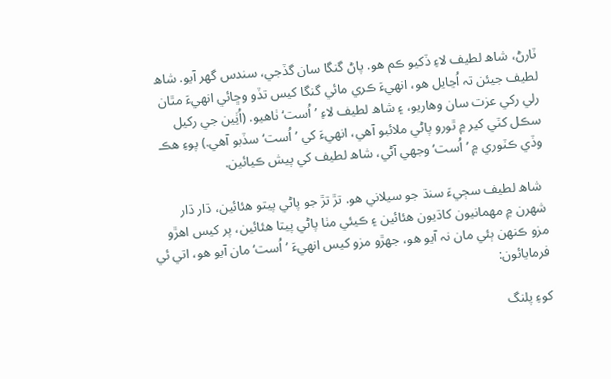ٽارڻ، شاھ لطيف لاءِ ڏکيو ڪم ھو. پاڻ گنگا سان گڏجي، سندس گهر آيو. شاھ لطيف جيئن تہ اُڃايل ھو، انهيءَ ڪري مائي گنگا کيس تڏو وڇائي انهيءَ مٿان رلي رکي عزت سان وھاريو، ۽ شاھ لطيف لاءِ ’اُست‘ ٺاھيو. (اُٺِين جي رکيل سڪل کٽي کير ۾ ٿورو پاڻي ملائبو آھي، انهيءَ کي ’اُست‘ سڏبو آھي.) پوءِ ھڪ وڏي ڪٽوري ۾ ’اُست‘ وجهي آڻي، شاھ لطيف کي پيش ڪيائين.

 شاھ لطيف سڄيءَ سنڌ جو سيلاني ھو. تڙ تڙ جو پاڻي پيتو ھئائين، ڌار ڌار شھرن ۾ مهمانيون کاڌيون ھئائين ۽ ڪيئي مٺا پاڻي پيتا ھئائين، پر کيس اھڙو مزو ڪنھن ٻئي مان نہ آيو ھو، جھڙو مزو کيس انهيءَ ’اُست‘ مان آيو ھو، اتي ئي فرمايائون:

کوءِ پلنگ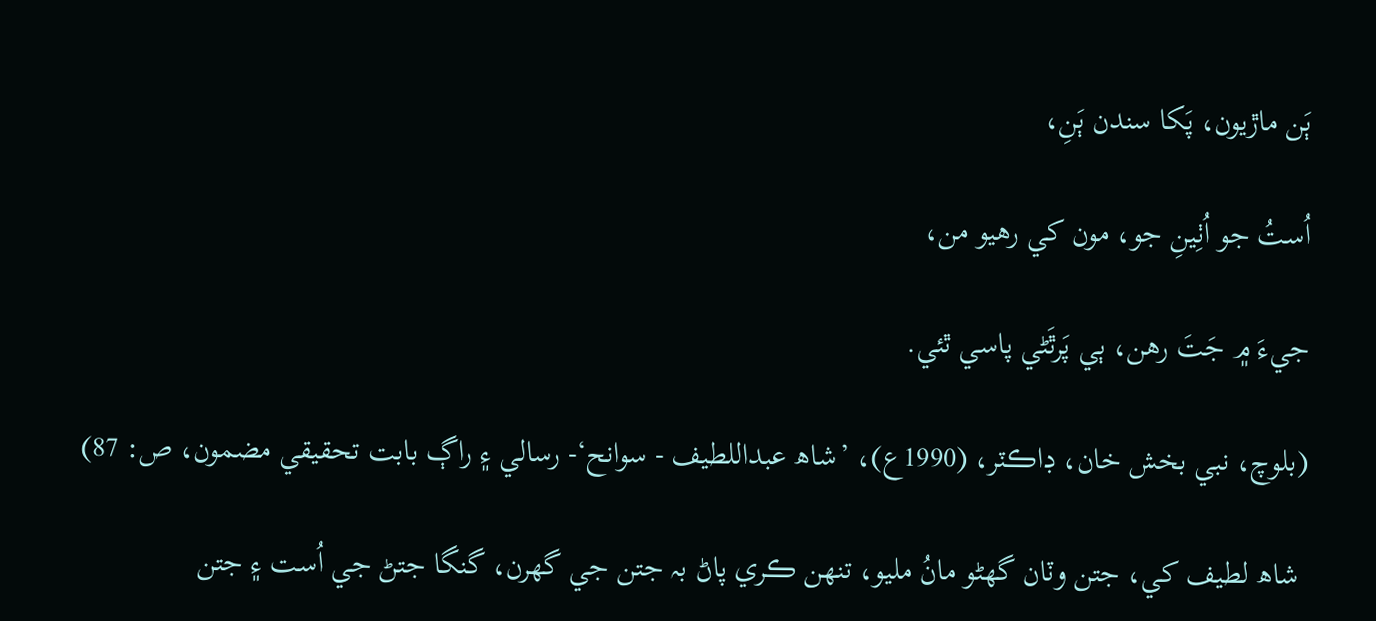ٻَن ماڙيون، پَکا سندن ٻَنِ،

اُستُ جو اُٺِينِ جو، مون کي رهيو من،

جيءَ ۾ جَتَ رهن، ٻي پَرٿَڻي پاسي ٿئي.

(بلوچ، نبي بخش خان، ڊاڪٽر، (1990ع)، ’شاھ عبداللطيف - سوانح‘- رسالي ۽ راڳ بابت تحقيقي مضمون، ص: 87)

 شاھ لطيف کي، جتن وٽان گهڻو مانُ مليو، تنھن ڪري پاڻ بہ جتن جي گهرن، گنگا جتڻ جي اُست ۽ جتن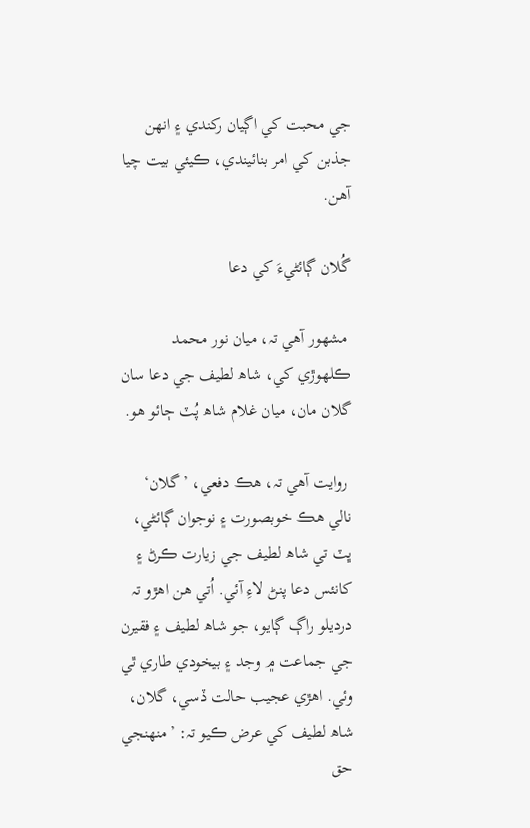جي محبت کي اڳيان رکندي ۽ انهن جذبن کي امر بنائيندي، ڪيئي بيت چيا آھن.

گُلان ڳائڻيءَ کي دعا

 مشھور آھي تہ، ميان نور محمد ڪلهوڙي کي، شاھ لطيف جي دعا سان گلان مان، ميان غلام شاھ پُٽ ڄائو ھو.

 روايت آھي تہ، ھڪ دفعي، ’گلان‘ نالي ھڪ خوبصورت ۽ نوجوان ڳائڻي، ڀٽ تي شاھ لطيف جي زيارت ڪرڻ ۽ کانئس دعا پنڻ لاءِ آئي. اُتي ھن اھڙو تہ درديلو راڳ ڳايو، جو شاھ لطيف ۽ فقيرن جي جماعت ۾ وجد ۽ بيخودي طاري ٿي وئي. اھڙي عجيب حالت ڏسي، گلان، شاھ لطيف کي عرض ڪيو تہ: ’منھنجي حق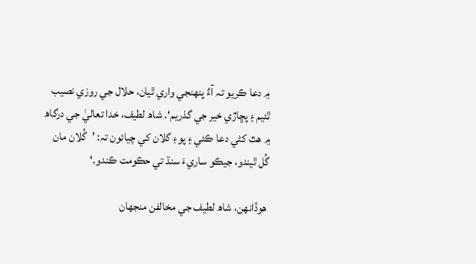۾ دعا ڪريو تہ آءٌ پنھنجي واري ٿيان، حلال جي روزي نصيب ٿئيم ۽ پڇاڙي خير جي گذريم‘. شاھ لطيف، خدا تعاليٰ جي درگاھ ۾ ھٿ کڻي دعا ڪئي ۽ پوءِ گلان کي چيائون تہ: ’گُلان مان گُل ٿيندو، جيڪو ساريءَ سنڌ تي حڪومت ڪندو.‘

 ھوڏانھن، شاھ لطيف جي مخالفن منجهان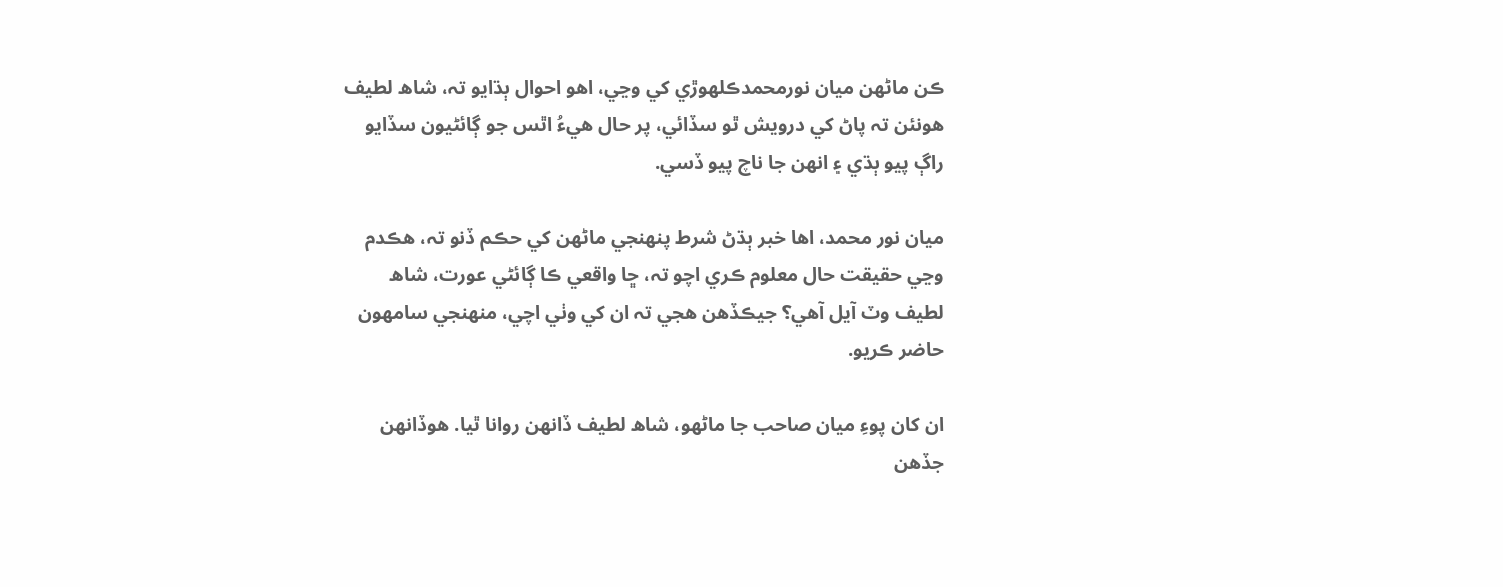ڪن ماڻهن ميان نورمحمدڪلهوڙي کي وڃي، اھو احوال ٻڌايو تہ، شاھ لطيف ھونئن تہ پاڻ کي درويش ٿو سڏائي، پر حال ھيءُ اٿس جو ڳائڻيون سڏايو راڳ پيو ٻڌي ۽ انهن جا ناچ پيو ڏسي.

ميان نور محمد، اھا خبر ٻڌڻ شرط پنھنجي ماڻهن کي حڪم ڏنو تہ، ھڪدم وڃي حقيقت حال معلوم ڪري اچو تہ، ڇا واقعي ڪا ڳائڻي عورت، شاھ لطيف وٽ آيل آھي؟ جيڪڏھن ھجي تہ ان کي وٺي اچي، منھنجي سامهون حاضر ڪريو.

ان کان پوءِ ميان صاحب جا ماڻهو، شاھ لطيف ڏانھن روانا ٿيا. ھوڏانھن جڏهن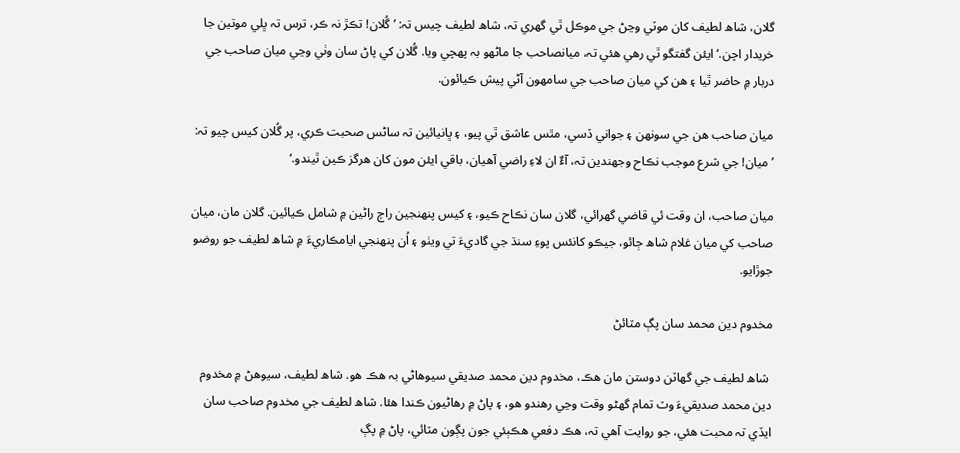گلان، شاھ لطيف کان موٽي وڃڻ جي موڪل ٿي گهري تہ، شاھ لطيف چيس تہ: ’گُلان! تڪڙ نہ ڪر، ترس تہ ڀلي موتين جا خريدار اچن.‘ ايئن گفتگو ٿي رهي ھئي تہ، ميانصاحب جا ماڻهو بہ پھچي ويا. گُلان کي پاڻ سان وٺي وڃي ميان صاحب جي دربار ۾ حاضر ٿيا ۽ ھن کي ميان صاحب جي سامهون آڻي پيش ڪيائون.

ميان صاحب ھن جي سونھن ۽ جواني ڏسي، مٿس عاشق ٿي پيو، ۽ ڀانيائين تہ ساڻس صحبت ڪري، پر گُلان کيس چيو تہ: ’ميان! جي شرع موجب نڪاح وجهندين تہ، آءٌ ان لاءِ راضي آھيان، باقي ايئن مون کان ھرگز ڪين ٿيندو.‘

ميان صاحب، ان وقت ئي قاضي گهرائي، گلان سان نڪاح ڪيو، ۽ کيس پنھنجين راڄ راڻين ۾ شامل ڪيائين. گلان مان، ميان صاحب کي ميان غلام شاھ ڄائو، جيڪو کانئس پوءِ سنڌ جي گاديءَ تي ويٺو ۽ اُن پنھنجي ايامڪاريءَ ۾ شاھ لطيف جو روضو جوڙايو.

مخدوم دين محمد سان پڳ مٽائڻ

 شاھ لطيف جي گهاٽن دوستن مان ھڪ، مخدوم دين محمد صديقي سيوھاڻي بہ ھڪ ھو. شاھ لطيف، سيوھڻ ۾ مخدوم دين محمد صديقيءَ وٽ تمام گهڻو وقت وڃي رهندو ھو، ۽ پاڻ ۾ رهاڻيون ڪندا ھئا. شاھ لطيف جي مخدوم صاحب سان ايڏي تہ محبت ھئي، جو روايت آھي تہ، ھڪ دفعي ھڪٻئي جون پڳون مٽائي، پاڻ ۾ پڳ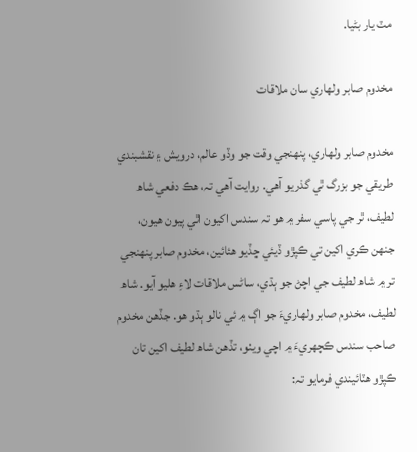مٽ يار بڻيا.

مخدوم صابر ولهاري سان ملاقات

مخدوم صابر ولهاري، پنھنجي وقت جو وڏو عالم، درويش ۽ نقشبندي طريقي جو بزرگ ٿي گذريو آھي. روايت آھي تہ، ھڪ دفعي شاھ لطيف، ٿر جي پاسي سفر ۾ ھو تہ سندس اکيون اٿي پيون ھيون، جنھن ڪري اکين تي ڪپڙو ڏيئي ڇڏيو ھئائين، مخدوم صابر پنھنجي تر ۾ شاھ لطيف جي اچڻ جو ٻڌي، ساڻس ملاقات لاءِ ھليو آيو. شاھ لطيف، مخدوم صابر ولهاريءَ جو اڳ ۾ ئي نالو ٻڌو ھو. جڏهن مخدوم صاحب سندس ڪچھريءَ ۾ اچي ويٺو، تڏهن شاھ لطيف اکين تان ڪپڙو ھٽائيندي فرمايو تہ: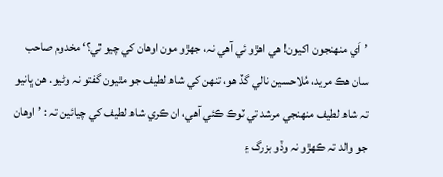’اَي منھنجون اکيون! ھي اھڙو ئي آھي نہ، جھڙو مون اوھان کي چيو ٿي؟‘ مخدوم صاحب سان ھڪ مريد، مُلاحسين نالي گڏ ھو، تنھن کي شاھ لطيف جو مٿيون گفتو نہ وڻيو. ھن ڀانيو تہ شاھ لطيف منھنجي مرشد تي ٽوڪ ڪئي آھي، ان ڪري شاھ لطيف کي چيائين تہ : ’اوھان جو والد تہ ڪھڙو نہ وڏو بزرگ ۽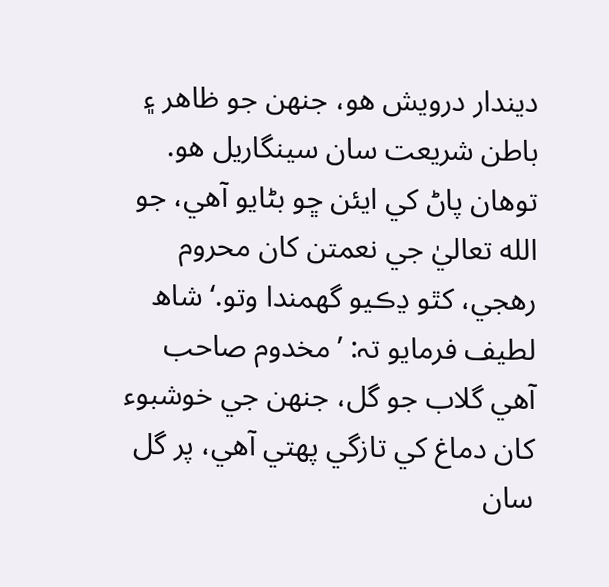ديندار درويش ھو، جنھن جو ظاھر ۽ باطن شريعت سان سينگاريل ھو. توھان پاڻ کي ايئن ڇو بڻايو آھي، جو الله تعاليٰ جي نعمتن کان محروم رهجي، کٿو ڍڪيو گهمندا وتو.‘ شاھ لطيف فرمايو تہ: ’مخدوم صاحب آھي گلاب جو گل، جنھن جي خوشبوء کان دماغ کي تازگي پھتي آھي، پر گل سان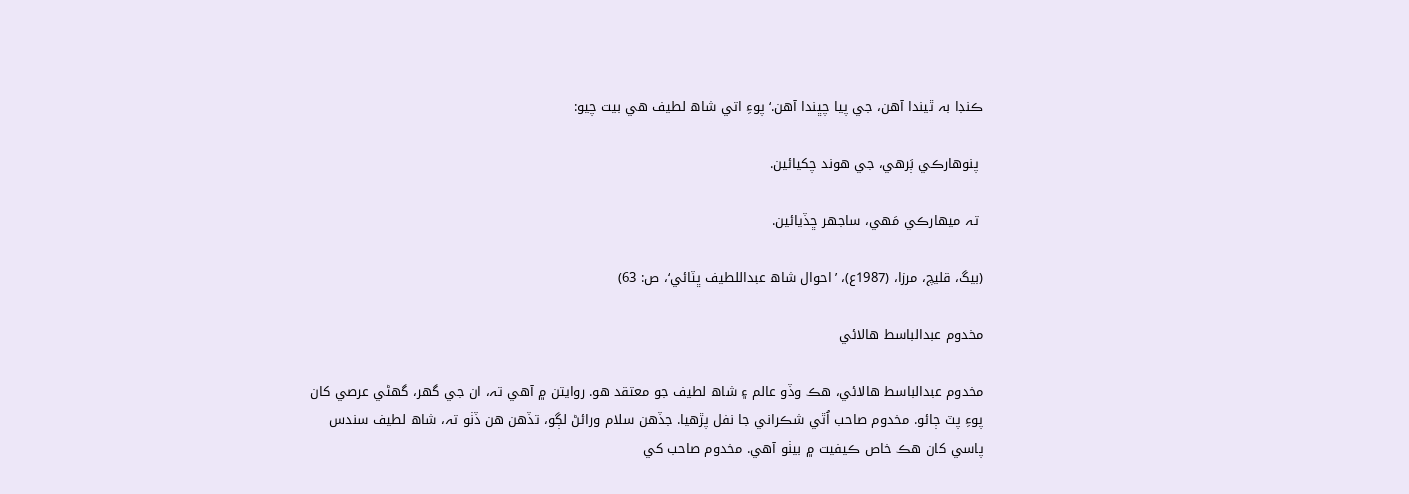ڪنڊا بہ ٿيندا آھن، جي پيا چڀندا آھن.‘ پوءِ اتي شاھ لطيف ھي بيت چيو:

 پنوھارڪي ٻَرهي، جي ھوند چکيائين.

 تہ ميھارڪي مَھي، ساجهر ڇڏيائين.

(بيگ، قليچ، مرزا، (1987ع)، ’احوال شاھ عبداللطيف ڀٽائي‘، ص: 63)

مخدوم عبدالباسط هالائي

مخدوم عبدالباسط ھالائي، ھڪ وڏو عالم ۽ شاھ لطيف جو معتقد ھو. روايتن ۾ آھي تہ، ان جي گهر، گهڻي عرصي کان پوءِ پٽ ڄائو. مخدوم صاحب اُٿي شڪراني جا نفل پڙهيا. جڏهن سلام ورائڻ لڳو، تڏهن ھن ڏٺو تہ، شاھ لطيف سندس پاسي کان ھڪ خاص ڪيفيت ۾ بيٺو آھي. مخدوم صاحب کي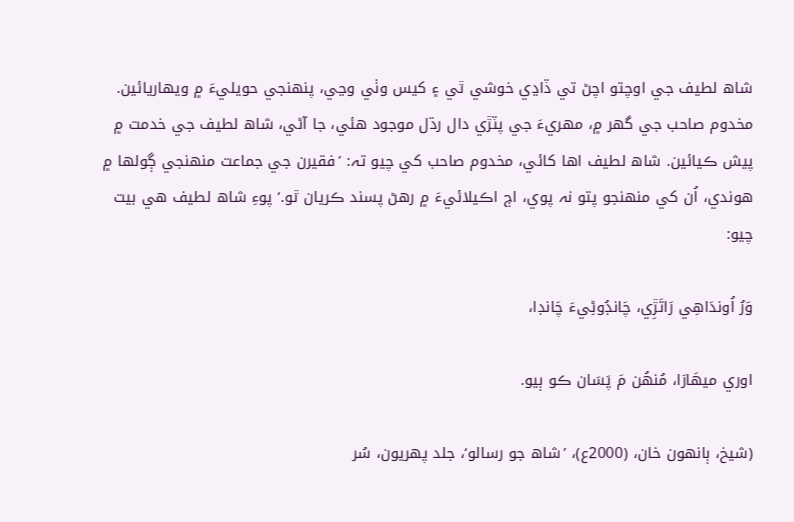شاھ لطيف جي اوچتو اچڻ تي ڏاڍي خوشي ٿي ۽ کيس وٺي وڃي، پنھنجي حويليءَ ۾ ويھاريائين. مخدوم صاحب جي گهر ۾، مھريءَ جي پٽڙي دال رڌل موجود ھئي، جا آڻي، شاھ لطيف جي خدمت ۾ پيش ڪيائين. شاھ لطيف اھا کائي، مخدوم صاحب کي چيو تہ: ’فقيرن جي جماعت منھنجي ڳولها ۾ ھوندي، اُن کي منھنجو پتو نہ پوي، اڄ اڪيلائيءَ ۾ رهڻ پسند ڪريان ٿو.‘ پوءِ شاھ لطيف ھي بيت چيو:

وَرُ اُوندَاھِي رَاتَڙِي، چَانڊُوڻِيءَ چَانڊا،

اوري ميھَارَا، مُنھُن مَ پَسَان ڪو ٻيو.

(شيخ، ٻانهون خان، (2000ع)، ’شاھ جو رسالو‘، جلد پھريون، سُر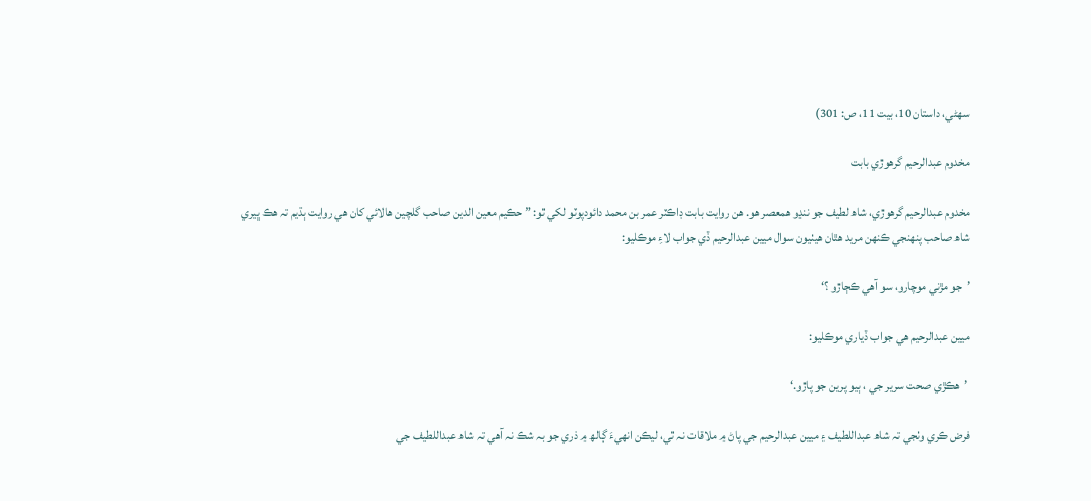سھڻي، داستان 10، بيت 11، ص: 301)

مخدوم عبدالرحيم گرهوڙي بابت

مخدوم عبدالرحيم گرهوڙي، شاھ لطيف جو ننڍو ھمعصر ھو. ھن روايت بابت ڊاڪٽر عمر بن محمد دائودپوٽو لکي ٿو: ” حڪيم معين الدين صاحب گلچين ھالائي کان ھي روايت ٻڌيم تہ ھڪ ڀيري شاھ صاحب پنھنجي ڪنھن مريد ھٿان ھيٺيون سوال ميين عبدالرحيم ڏي جواب لاءِ موڪليو:

’جو مڙني موچارو، سو آھي ڪڄاڙو ؟‘

ميين عبدالرحيم ھي جواب ڏياري موڪليو:

 ’هڪڙي صحت سرير جي ، ٻيو پرين جو پاڙو.‘

فرض ڪري وٺجي تہ شاھ عبداللطيف ۽ ميين عبدالرحيم جي پاڻ ۾ ملاقات نہ ٿي، ليڪن انهيءَ ڳالھ ۾ ذري جو بہ شڪ نہ آھي تہ شاھ عبداللطيف جي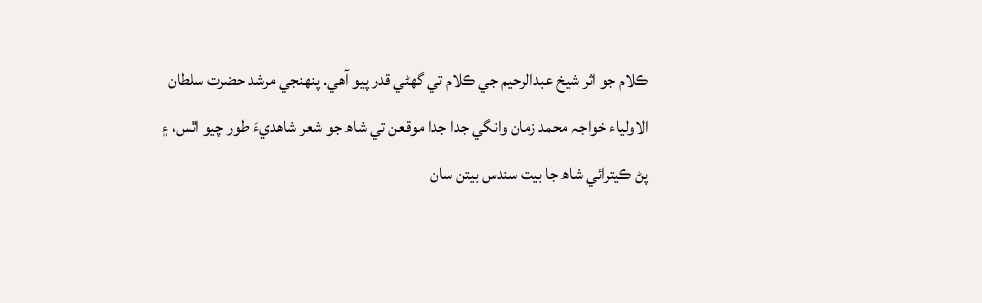ڪلام جو اثر شيخ عبدالرحيم جي ڪلام تي گهڻي قدر پيو آھي. پنھنجي مرشد حضرت سلطان الاولياء خواجہ محمد زمان وانگي جدا جدا موقعن تي شاھ جو شعر شاھديءَ طور چيو اٿس، ۽ پڻ ڪيترائي شاھ جا بيت سندس بيتن سان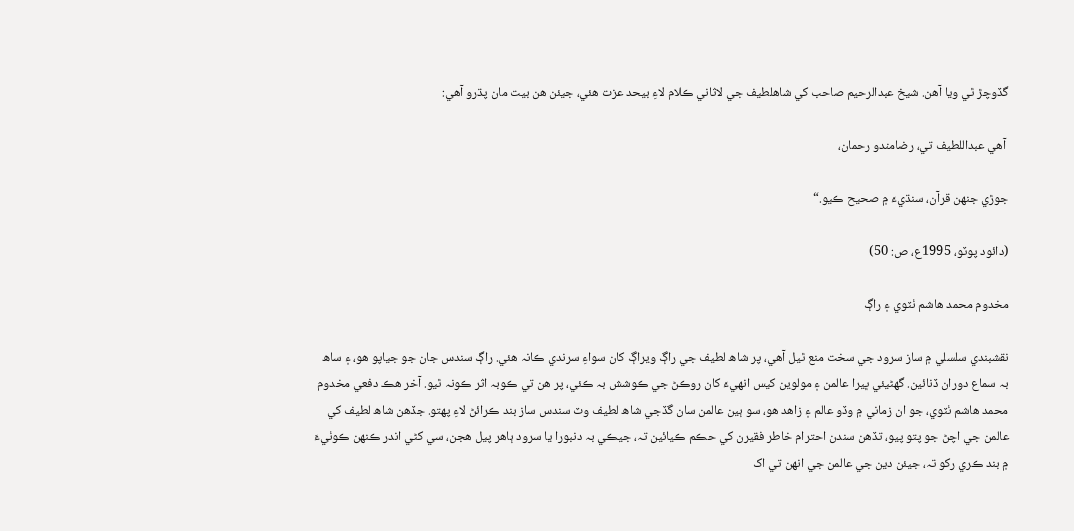گڏوچڙ ٿي ويا آھن. شيخ عبدالرحيم صاحب کي شاھلطيف جي لاثاني ڪلام لاءِ بيحد عزت ھئي، جيئن ھن بيت مان پڌرو آھي:

 آھي عبداللطيف تي، رضامندو رحمان،

جوڙي جنھن قرآن، سنڌيءَ ۾ صحيح ڪيو.“

(دائود پوٽو، 1995ع، ص: 50)

مخدوم محمد ھاشم ٺٽوي ۽ راڳ

نقشبندي سلسلي ۾ ساز سرود جي سخت منع ٿيل آھي، پر شاھ لطيف جي راڳ ويراڳ کان سواءِ سرندي ڪانہ ھئي. راڳ سندس جان جو جياپو ھو، ۽ ساھ بہ سماع دوران ڏنائين. گهڻيئي ڀيرا عالمن ۽ مولوين کيس انهيءَ کان روڪڻ جي ڪوشش بہ ڪئي، پر ھن تي ڪوبہ اثر ڪونہ ٿيو. آخر ھڪ دفعي مخدوم محمد ھاشم ٺٽوي، جو ان زماني ۾ وڏو عالم ۽ زاھد ھو، سو ٻين عالمن سان گڏجي شاھ لطيف وٽ سندس ساز بند ڪرائڻ لاءِ پھتو. جڏهن شاھ لطيف کي عالمن جي اچڻ جو پتو پيو، تڏهن سندن احترام خاطر فقيرن کي حڪم ڪيائين تہ، جيڪي بہ دنبورا يا سرود ٻاھر پيل ھجن، سي کڻي اندر ڪنھن ڪوٺيءَ ۾ بند ڪري رکو تہ، جيئن دين جي عالمن جي انهن تي اک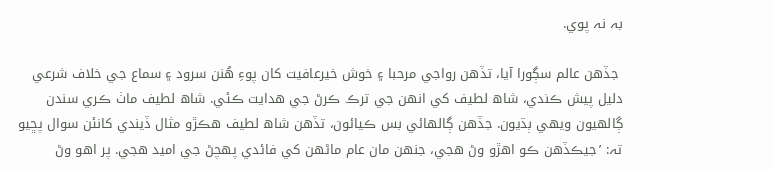بہ نہ پوي.

 جڏهن عالم سڳورا آيا، تڏهن رواجي مرحبا ۽ خوش خيرعافيت کان پوءِ ھُنن سرود ۽ سماع جي خلاف شرعي دليل پيش ڪندي، شاھ لطيف کي انهن جي ترڪ ڪرڻ جي ھدايت ڪئي. شاھ لطيف ماٺ ڪري سندن ڳالهيون ويھي ٻڌيون. جڏهن ڳالهائي بس ڪيائون، تڏهن شاھ لطيف ھڪڙو مثال ڏيندي کانئن سوال پڇيو تہ: ’جيڪڏھن ڪو اھڙو وڻ ھجي، جنھن مان عام ماڻهن کي فائدي پھچڻ جي اميد ھجي. پر اھو وڻ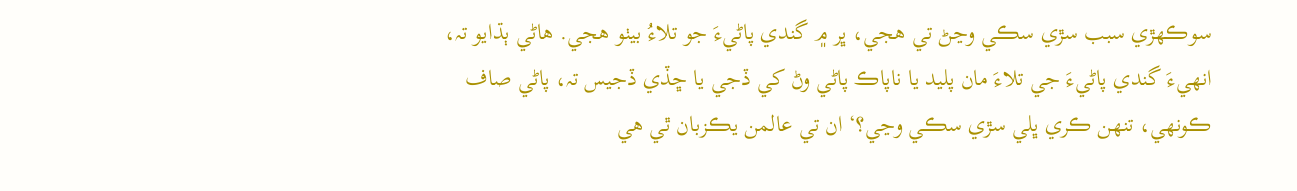سوڪھڙي سبب سڙي سڪي وڃڻ تي ھجي، ڀر ۾ گندي پاڻيءَ جو تلاءُ بيٺو ھجي. ھاڻي ٻڌايو تہ، انهيءَ گندي پاڻيءَ جي تلاءَ مان پليد يا ناپاڪ پاڻي وڻ کي ڏجي يا ڇڏي ڏجيس تہ، پاڻي صاف ڪونهي، تنھن ڪري ڀلي سڙي سڪي وڃي؟‘ ان تي عالمن يڪزبان ٿي ھي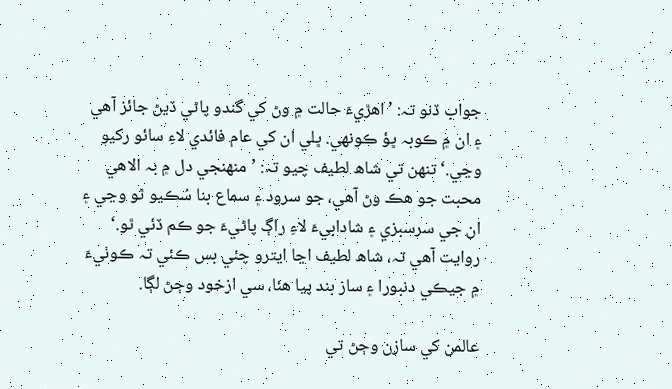جواب ڏنو تہ: ’اھڙيءَ حالت ۾ وڻ کي گندو پاڻي ڏيڻ جائز آھي ۽ ان ۾ ڪوبہ ڀؤ ڪونهي. ڀلي ان کي عام فائدي لاءِ سائو رکيو وڃي.‘ تنھن تي شاھ لطيف چيو تہ: ’منھنجي دل ۾ بہ الاھي محبت جو ھڪ وڻ آھي، جو سرود ۽ سماع بنا سُڪيو ٿو وڃي ۽ ان جي سرسبزي ۽ شادابيءَ لاءِ راڳ پاڻيءَ جو ڪم ڏئي ٿو.‘ روايت آھي تہ، شاھ لطيف اڃا ايترو چئي بس ڪئي تہ ڪوٺيءَ ۾ جيڪي دنبورا ۽ ساز بند پيا ھئا، سي ازخود وڄڻ لڳا.

عالمن کي سازن وڄڻ تي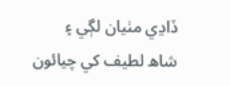ڏاڍي مٺيان لڳي ۽ شاھ لطيف کي چيائون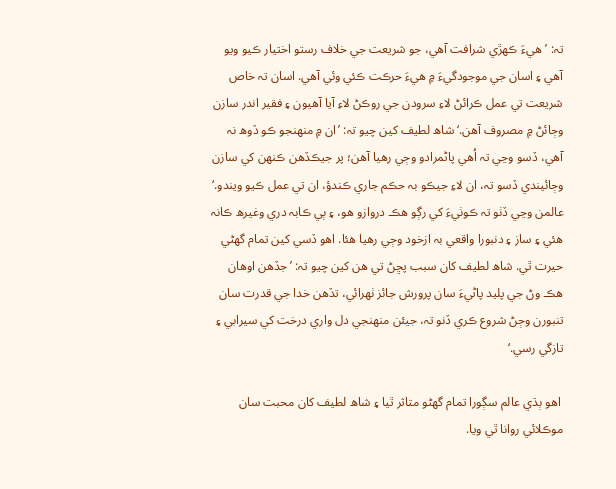تہ: ’هيءَ ڪھڙي شرافت آھي، جو شريعت جي خلاف رستو اختيار ڪيو ويو آھي ۽ اسان جي موجودگيءَ ۾ ھيءَ حرڪت ڪئي وئي آھي. اسان تہ خاص شريعت تي عمل ڪرائڻ لاءِ سرودن جي روڪڻ لاءِ آيا آھيون ۽ فقير اندر سازن وڄائڻ ۾ مصروف آھن.‘ شاھ لطيف کين چيو تہ: ’ان ۾ منھنجو ڪو ڏوھ نہ آھي، ڏسو وڃي تہ اُھي پاڻمرادو وڄي رهيا آھن؛ پر جيڪڏھن ڪنھن کي سازن وڄائيندي ڏسو تہ، ان لاءِ جيڪو بہ حڪم جاري ڪندؤ، ان تي عمل ڪيو ويندو.‘ عالمن وڃي ڏٺو تہ ڪوٺيءَ کي رڳو ھڪ دروازو ھو، ۽ ٻي ڪابہ دري وغيرھ ڪانہ ھئي ۽ ساز ۽ دنبورا واقعي بہ ازخود وڄي رهيا ھئا. اھو ڏسي کين تمام گهڻي حيرت ٿي. شاھ لطيف کان سبب پڇڻ تي ھن کين چيو تہ: ’جڏهن اوھان ھڪ وڻ جي پليد پاڻيءَ سان پرورش جائز ٺھرائي، تڏهن خدا جي قدرت سان تنبورن وڄڻ شروع ڪري ڏنو تہ، جيئن منھنجي دل واري درخت کي سيرابي ۽ تازگي رسي.‘

 اھو ٻڌي عالم سڳورا تمام گهڻو متاثر ٿيا ۽ شاھ لطيف کان محبت سان موڪلائي روانا ٿي ويا.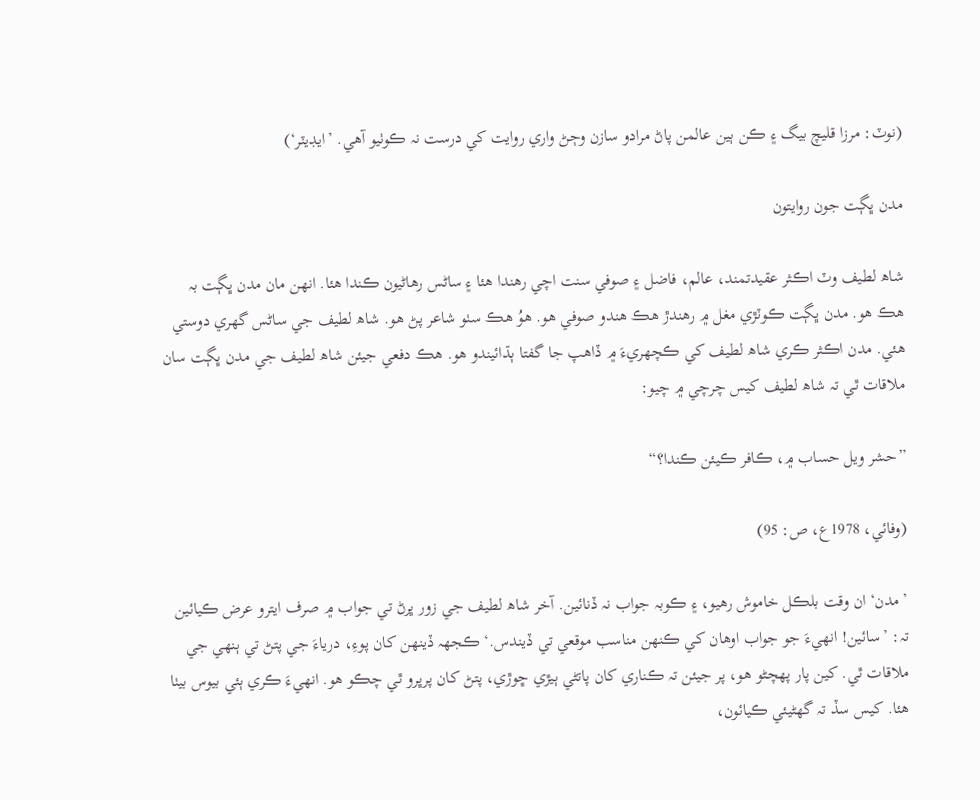(نوٽ: مرزا قليچ بيگ ۽ ڪن ٻين عالمن پاڻ مرادو سازن وڄڻ واري روايت کي درست نہ ڪوٺيو آھي. ’ايڊيٽر‘)

مدن ڀڳت جون روايتون

شاھ لطيف وٽ اڪثر عقيدتمند، عالم، فاضل ۽ صوفي سنت اچي رهندا ھئا ۽ ساڻس رهاڻيون ڪندا ھئا. انهن مان مدن ڀڳت بہ ھڪ ھو. مدن ڀڳت ڪوٽڙي مغل ۾ رهندڙ ھڪ ھندو صوفي ھو. ھوُ ھڪ سٺو شاعر پڻ ھو. شاھ لطيف جي ساڻس گهري دوستي ھئي. مدن اڪثر ڪري شاھ لطيف کي ڪچھريءَ ۾ ڏاھپ جا گفتا ٻڌائيندو ھو. ھڪ دفعي جيئن شاھ لطيف جي مدن ڀڳت سان ملاقات ٿي تہ شاھ لطيف کيس چرچي ۾ چيو:

”حشر ويل حساب ۾، ڪافر ڪيئن ڪندا؟“

(وفائي، 1978ع، ص: 95)

’مدن‘ ان وقت بلڪل خاموش رهيو، ۽ ڪوبہ جواب نہ ڏنائين. آخر شاھ لطيف جي زور ڀرڻ تي جواب ۾ صرف ايترو عرض ڪيائين تہ: ’سائين! انهيءَ جو جواب اوھان کي ڪنھن مناسب موقعي تي ڏيندس.‘ ڪجهہ ڏينھن کان پوءِ، درياءَ جي پتڻ تي ٻنهي جي ملاقات ٿي. کين پار پھچڻو ھو، پر جيئن تہ ڪناري کان پاتڻي ٻيڙي ڇوڙي، پتڻ کان پرڀرو ٿي چڪو ھو. انهيءَ ڪري ٻئي بيوس بيٺا ھئا. کيس سڏ تہ گهڻيئي ڪيائون،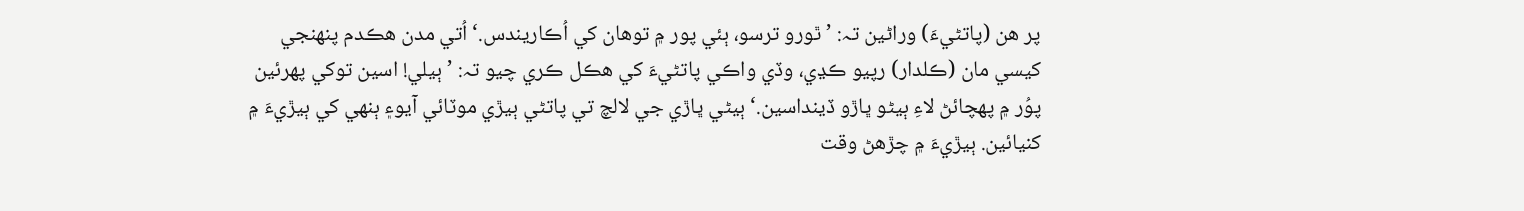پر ھن (پاتڻيءَ) وراڻين تہ: ’ٿورو ترسو، ٻئي پور ۾ توھان کي اُڪاريندس.‘ اُتي مدن ھڪدم پنھنجي کيسي مان (ڪلدار) رپيو ڪڍي، وڏي واڪي پاتڻيءَ کي ھڪل ڪري چيو تہ: ’ٻيلي! اسين توکي پھرئين پوُر ۾ پھچائڻ لاءِ ٻيڻو ڀاڙو ڏينداسين.‘ ٻيڻي ڀاڙي جي لالچ تي پاتڻي ٻيڙي موٽائي آيو۽ ٻنهي کي ٻيڙيءَ ۾ کنيائين. ٻيڙيءَ ۾ چڙهڻ وقت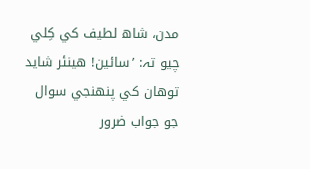مدن، شاھ لطيف کي کِلي چيو تہ: ’سائين! ھينئر شايد توھان کي پنھنجي سوال جو جواب ضرور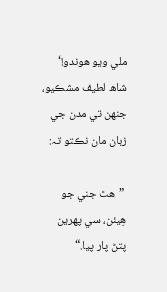ملي ويو ھوندو!‘ شاھ لطيف مشڪيو، جنھن تي مدن جي زبان مان نڪتو تہ:

 ”هٿ جني جو ھِيئن، سي پھرين پتڻ پار پيا.“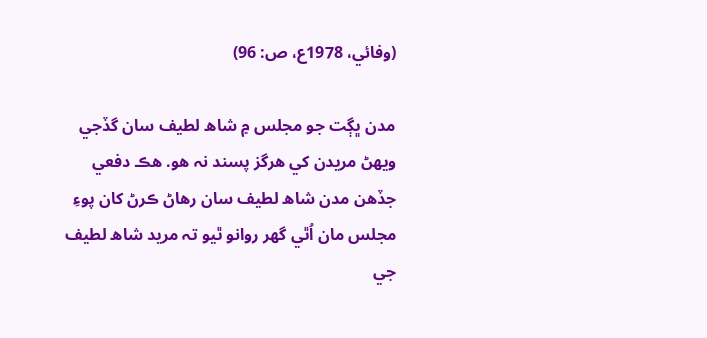(وفائي، 1978ع، ص: 96)

مدن ڀڳت جو مجلس ۾ شاھ لطيف سان گڏجي ويھڻ مريدن کي ھرگز پسند نہ ھو. ھڪ دفعي جڏهن مدن شاھ لطيف سان رهاڻ ڪرڻ کان پوءِ مجلس مان اُٿي گهر روانو ٿيو تہ مريد شاھ لطيف جي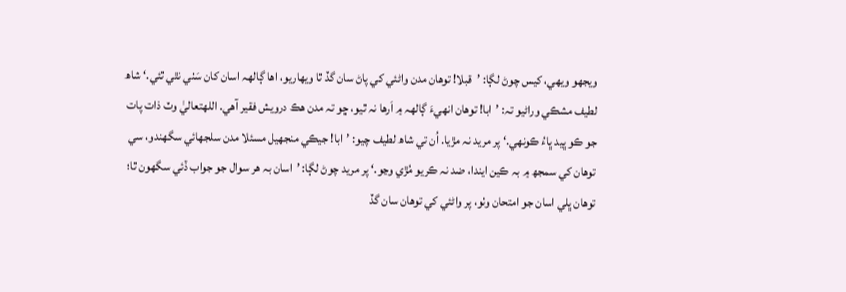ويجهو ويھي، کيس چوڻ لڳا: ’قبلا! توھان مدن واڻئي کي پاڻ سان گڏ ٿا ويھاريو، اھا ڳالهہ اسان کان سَٺي نٿي ٿئي.‘ شاھ لطيف مشڪي وراڻيو تہ: ’ابا! توھان انهيءَ ڳالهہ ۾ اَرها نہ ٿيو، ڇو تہ مدن ھڪ درويش فقير آھي. اللهتعاليٰ وٽ ذات پات جو ڪو ڀيد ڀاءُ ڪونهي.‘ پر مريد نہ مڙيا. اُن تي شاھ لطيف چيو: ’ابا! جيڪي منجهيل مسئلا مدن سلجهائي سگهندو، سي توھان کي سمجھ ۾ بہ ڪين ايندا، ضد نہ ڪريو مُڙي وڃو.‘ پر مريد چوڻ لڳا: ’اسان بہ ھر سوال جو جواب ڏئي سگهون ٿا؛ توھان ڀلي اسان جو امتحان وٺو، پر واڻئي کي توھان سان گڏ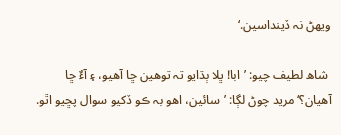ويھڻ نہ ڏينداسين.‘

 شاھ لطيف چيو: ’ابا! ڀلا ٻڌايو تہ توھين ڇا آھيو، ۽ آءٌ ڇا آھيان؟‘ مريد چوڻ لڳا: ’سائين، اھو بہ ڪو ڏکيو سوال پڇيو اٿو.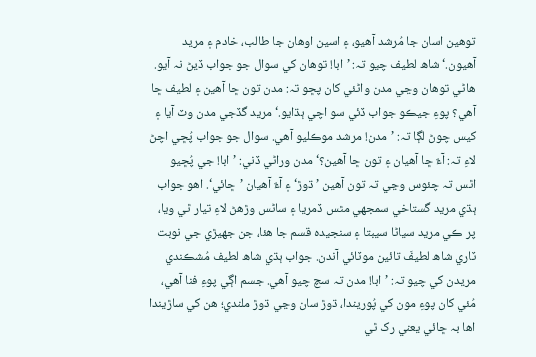توھين اسان جا مُرشد آھيو، ۽ اسين اوھان جا طالب، خادم ۽ مريد آھيون.‘ شاھ لطيف چيو تہ: ’ابا! توھان کي سوال جو جواب ڏيڻ نہ آيو. ھاڻي توھان وڃي مدن واڻئي کان پڇو تہ: مدن تون ڇا آھين ۽ لطيف ڇا آھي؟ پوءِ جيڪو جواب ڏئي سو اچي ٻڌايو.‘ مريد گڏجي مدن وٽ آيا ۽ کيس چوڻ لڳا تہ: ’مدن! مرشد موڪليو آھي. سوال جو جواب پُڇي اچڻ لاءِ تہ: آءٌ ڇا آھيان ۽ تون ڇا آھين؟‘ مدن وراڻي ڏني: ’ابا! جي پُڇيو اٿس تہ چئوس وڃي تہ تون آھين ’ڌوڙ‘ ۽ آءٌ آھيان ’ڇائي‘. اھو جواب ٻڌي مريد گستاخي سمجهي مٿس ڏمريا ۽ ساڻس وڙهڻ لاءِ تيار ٿي ويا، پر ڪي مريد سياڻا سيبتا ۽ سنجيدہ قسم جا ھئا، جن جهيڙي جي نوبت ٽاري شاھ لطيفَ تائين موٽائي آندن. جواب ٻڌي شاھ لطيف مُشڪندي مريدن کي چيو تہ: ’ابا! مدن تہ سچ چيو آھي. جسم اڳي پوءِ فنا آھي، مُئي کان پوءِ مون کي پُوريندا، ڌوڙ سان وڃي ڌوڙ ملندي؛ ھن کي ساڙيندا اھا بہ ڇائي يعني رک ٿي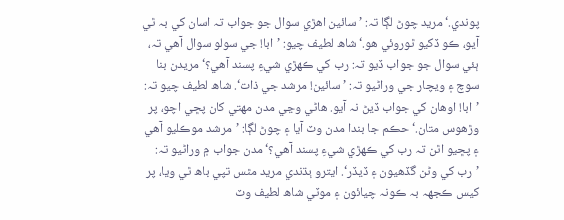پوندي.‘ مريد چوڻ لڳا تہ: ’سائين اھڙي سوال جو جواب تہ اسان کي بہ ٿي آيو، ڪو ڏکيو ٿوروئي ھو.‘ شاھ لطيف چيو: ’ابا! جي سولو سوال آھي تہ، ٻئي سوال جو جواب ڏيو تہ: رب کي ڪھڙي شيءِ پسند آھي؟‘ مريدن بنا سوچ ۽ ويچار جي وراڻيو تہ: ’سائين! مرشد جي ذات‘. شاھ لطيف چيو تہ: ’ابا! اوھان کي جواب ڏيڻ نہ آيو. ھاڻي وڃي مدن مھتي کان پڇي اچو، پر وڙهوس متان.‘ حڪم جا بندا مدن وٽ آيا ۽ چوڻ لڳا: ’مرشد موڪليو آھي ۽ پڇيو اٿن تہ رب کي ڪھڙي شيءِ پسند آھي؟‘ مدن جواب ۾ وراڻيو تہ: ’رب کي وڻن گڏھيون ۽ ڏيڏر‘. ايترو ٻڌندي مريد مٿس تپي باھ ٿي ويا، پر کيس ڪجهہ بہ ڪونہ چيائون ۽ موٽي شاھ لطيف وٽ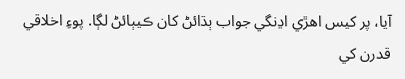آيا، پر کيس اھڙي اڍنگي جواب ٻڌائڻ کان ڪيٻائڻ لڳا. پوءِ اخلاقي قدرن کي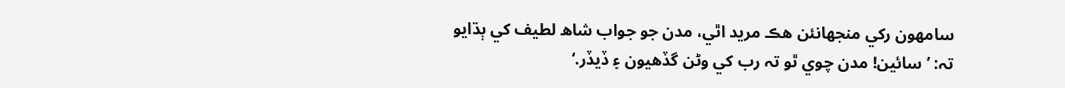سامهون رکي منجهانئن ھڪ مريد اٿي، مدن جو جواب شاھ لطيف کي ٻڌايو تہ: ’سائين! مدن چوي ٿو تہ رب کي وڻن گڏھيون ۽ ڏيڏر.‘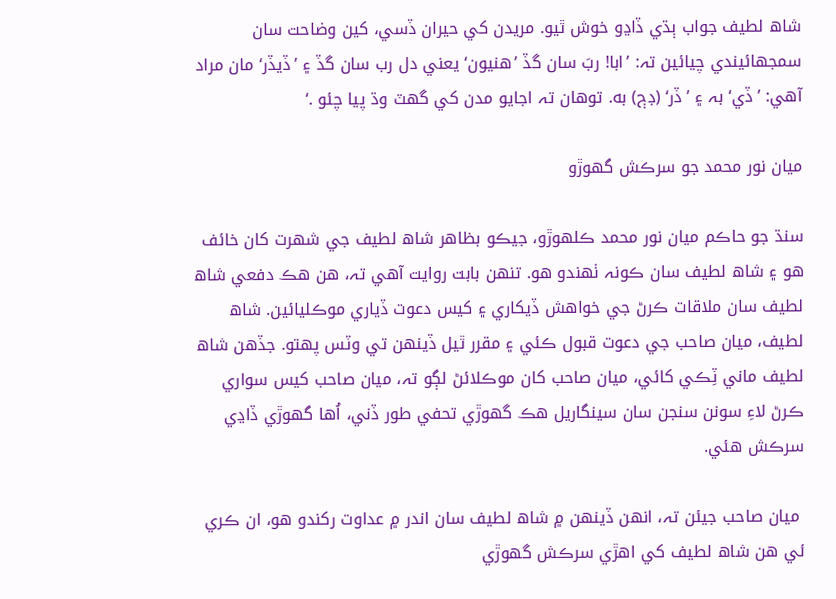شاھ لطيف جواب ٻڌي ڏاڍو خوش ٿيو. مريدن کي حيران ڏسي، کين وضاحت سان سمجهائيندي چيائين تہ: ’ابا! ربَ سان گڏ ’هنيون‘ يعني دل رب سان گڏ ۽ ’ڏيڏر‘ مان مراد آھي: ’ڏي‘ بہ ۽ ’ڏر‘ (ڊڄ) به. توھان تہ اجايو مدن کي گهٽ وڌ پيا چئو .‘

ميان نور محمد جو سرڪش گهوڙو

سنڌ جو حاڪم ميان نور محمد ڪلهوڙو، جيڪو بظاھر شاھ لطيف جي شھرت کان خائف ھو ۽ شاھ لطيف سان ڪونہ ٺھندو ھو. تنھن بابت روايت آھي تہ، ھن ھڪ دفعي شاھ لطيف سان ملاقات ڪرڻ جي خواھش ڏيکاري ۽ کيس دعوت ڏياري موڪليائين. شاھ لطيف، ميان صاحب جي دعوت قبول ڪئي ۽ مقرر ٿيل ڏينھن تي وٽس پھتو. جڏهن شاھ لطيف ماني ٽِڪي کائي، ميان صاحب کان موڪلائڻ لڳو تہ، ميان صاحب کيس سواري ڪرڻ لاءِ سونن سنجن سان سينگاريل ھڪ گهوڙي تحفي طور ڏني، اُھا گهوڙي ڏاڍي سرڪش ھئي.

 ميان صاحب جيئن تہ، انهن ڏينھن ۾ شاھ لطيف سان اندر ۾ عداوت رکندو ھو، ان ڪري ئي ھن شاھ لطيف کي اھڙي سرڪش گهوڙي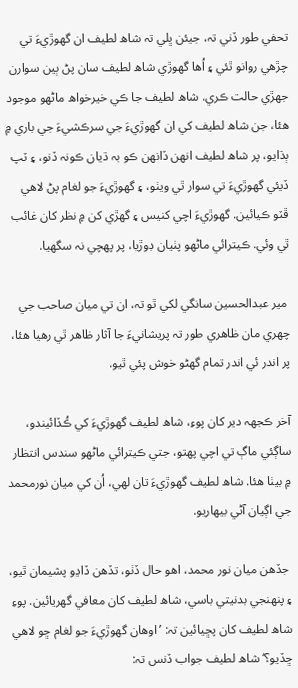تحفي طور ڏني تہ، جيئن ڀلي تہ شاھ لطيف ان گهوڙيءَ تي چڙهي روانو ٿئي ۽ اُھا گهوڙي شاھ لطيف سان پڻ ٻين سوارن جھڙي حالت ڪري. شاھ لطيف جا ڪي خيرخواھ ماڻهو موجود ھئا، جن شاھ لطيف کي ان گهوڙيءَ جي سرڪشيءَ جي باري ۾ ٻڌايو، پر شاھ لطيف انهن ڏانھن ڪو بہ ڌيان ڪونہ ڏنو، ۽ ٽپ ڏيئي گهوڙيءَ تي سوار ٿي ويٺو، ۽ گهوڙيءَ جو لغام پڻ لاھي ڦٽو ڪيائين. گهوڙيءَ اچي کنيس ۽ گهڙي کن ۾ نظر کان غائب ٿي وئي. ڪيترائي ماڻهو پٺيان ڊوڙيا، پر پھچي نہ سگهيا.

 مير عبدالحسين سانگي لکي ٿو تہ، ان تي ميان صاحب جي چھري مان ظاھري طور تہ پريشانيءَ جا آثار ظاھر ٿي رهيا ھئا، پر اندر ئي اندر تمام گهڻو خوش پئي ٿيو.

آخر ڪجهہ دير کان پوءِ، شاھ لطيف گهوڙيءَ کي ڪُڏائيندو، ساڳئي ماڳ تي اچي پھتو، جتي ڪيترائي ماڻهو سندس انتظار ۾ بيٺا ھئا. شاھ لطيف گهوڙيءَ تان لھي، اُن کي ميان نورمحمد جي اڳيان آڻي بيھاريو.

 جڏهن ميان نور محمد، اھو حال ڏٺو، تڏهن ڏاڍو پشيمان ٿيو، ۽ پنھنجي بدنيتي باسي، شاھ لطيف کان معافي گهريائين. پوءِ شاھ لطيف کان پڇيائين تہ: ’اوھان گهوڙيءَ جو لغام ڇو لاھي ڇڏيو؟‘ شاھ لطيف جواب ڏنس تہ: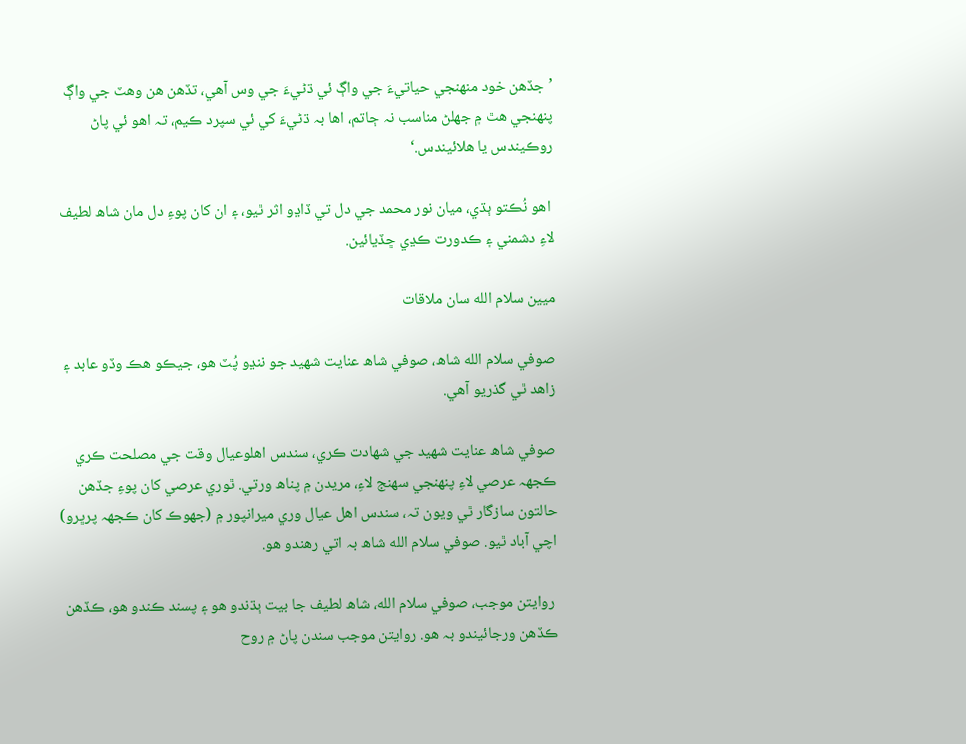’جڏهن خود منھنجي حياتيءَ جي واڳ ئي ڌڻيءَ جي وس آھي، تڏهن ھن وھٽ جي واڳ پنھنجي ھٿ ۾ جهلڻ مناسب نہ ڄاتم، اھا بہ ڌڻيءَ کي ئي سپرد ڪيم، تہ اھو ئي پاڻ روڪيندس يا ھلائيندس.‘

 اھو نُڪتو ٻڌي، ميان نور محمد جي دل تي ڏاڍو اثر ٿيو، ۽ ان کان پوءِ دل مان شاھ لطيف لاءِ دشمني ۽ ڪدورت ڪڍي ڇڏيائين.

ميين سلام الله سان ملاقات

صوفي سلام الله شاھ، صوفي شاھ عنايت شھيد جو ننڍو پُٽ ھو، جيڪو ھڪ وڏو عابد ۽ زاھد ٿي گذريو آھي.

صوفي شاھ عنايت شھيد جي شھادت ڪري، سندس اھلوعيال وقت جي مصلحت ڪري ڪجهہ عرصي لاءِ پنھنجي سھنج لاءِ، مريدن ۾ پناھ ورتي. ٿوري عرصي کان پوءِ جڏهن حالتون سازگار ٿي ويون تہ، سندس اھل عيال وري ميرانپور ۾ (جهوڪ کان ڪجهہ پرڀرو) اچي آباد ٿيو. صوفي سلام الله شاھ بہ اتي رهندو ھو.

 روايتن موجب، صوفي سلام الله، شاھ لطيف جا بيت ٻڌندو ھو ۽ پسند ڪندو ھو، ڪڏهن ڪڏهن ورجائيندو بہ ھو. روايتن موجب سندن پاڻ ۾ روح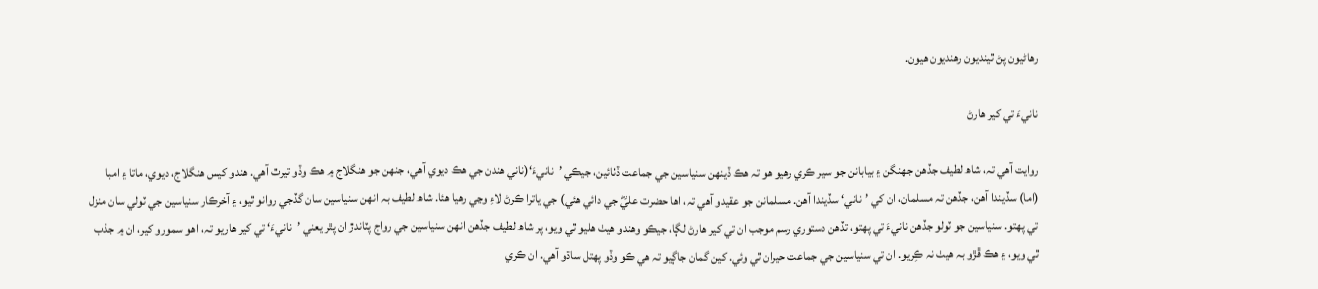رهاڻيون پڻ ٿينديون رهنديون ھيون.

نانيءَ تي کير ھارڻ

روايت آھي تہ، شاھ لطيف جڏهن جهنگن ۽ بيابانن جو سير ڪري رهيو ھو تہ ھڪ ڏينھن سنياسين جي جماعت ڏٺائين، جيڪي ’نانيءَ‘(ناني ھندن جي ھڪ ديوي آھي، جنھن جو ھنگلاج ۾ ھڪ وڏو تيرٿ آھي. ھندو کيس ھنگلاج، ديوي، ماتا ۽ امبا (اما) سڏيندا آھن، جڏهن تہ مسلمان، ان کي ’ناني‘ سڏيندا آھن. مسلمانن جو عقيدو آھي تہ، اھا حضرت عليؓ جي دائي ھئي) جي ياترا ڪرڻ لاءِ وڃي رهيا ھئا. شاھ لطيف بہ انهن سنياسين سان گڏجي روانو ٿيو، ۽ آخرڪار سنياسين جي ٽولي سان منزل تي پھتو. سنياسين جو ٽولو جڏهن نانيءَ تي پھتو، تڏهن دستوري رسم موجب ان تي کير ھارڻ لڳا، جيڪو وھندو ھيٺ ھليو ٿي ويو، پر شاھ لطيف جڏهن انهن سنياسين جي رواج پٽاندڙ ان پٿر يعني ’نانيءَ‘ تي کير ھاريو تہ، اھو سمورو کير، ان ۾ جذب ٿي ويو، ۽ ھڪ ڦڙو بہ ھيٺ نہ ڪِريو. ان تي سنياسين جي جماعت حيران ٿي وئي. کين گمان جاڳيو تہ ھي ڪو وڏو پھتل ساڌو آھي. ان ڪري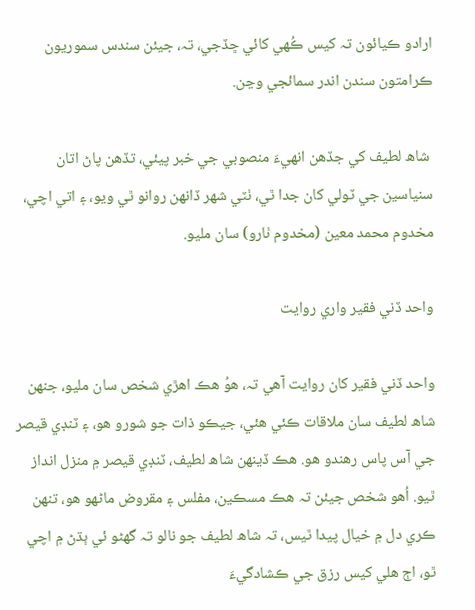ارادو ڪيائون تہ کيس ڪُھي کائي ڇڏجي، تہ، جيئن سندس سموريون ڪرامتون سندن اندر سمائجي وڃن.

 شاھ لطيف کي جڏهن انهيءَ منصوبي جي خبر پيئي، تڏهن پاڻ اتان سنياسين جي ٽولي کان جدا ٿي، ٺٽي شھر ڏانھن روانو ٿي ويو، ۽ اتي اچي، مخدوم محمد معين (مخدوم ٺارو) سان مليو.

واحد ڏني فقير واري روايت

واحد ڏني فقير کان روايت آھي تہ، ھوُ ھڪ اھڙي شخص سان مليو، جنھن شاھ لطيف سان ملاقات ڪئي ھئي، جيڪو ذات جو شورو ھو، ۽ ٽنڊي قيصر جي آس پاس رهندو ھو. ھڪ ڏينھن شاھ لطيف، ٽنڊي قيصر ۾ منزل انداز ٿيو. اُھو شخص جيئن تہ ھڪ مسڪين، مفلس ۽ مقروض ماڻهو ھو، تنھن ڪري دل ۾ خيال پيدا ٿيس، تہ شاھ لطيف جو نالو تہ گهڻو ئي ٻڌڻ ۾ اچي ٿو، اڄ ھلي کيس رزق جي ڪشادگيءَ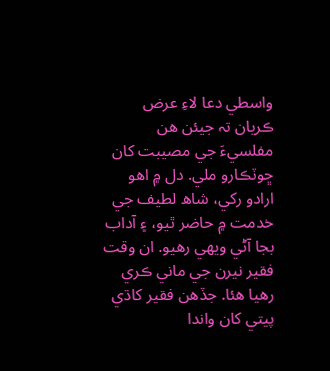واسطي دعا لاءِ عرض ڪريان تہ جيئن ھن مفلسيءَ جي مصيبت کان ڇوٽڪارو ملي. دل ۾ اھو ارادو رکي، شاھ لطيف جي خدمت ۾ حاضر ٿيو، ۽ آداب بجا آڻي ويھي رهيو. ان وقت فقير نيرن جي ماني ڪري رهيا ھئا. جڏهن فقير کاڌي پيتي کان واندا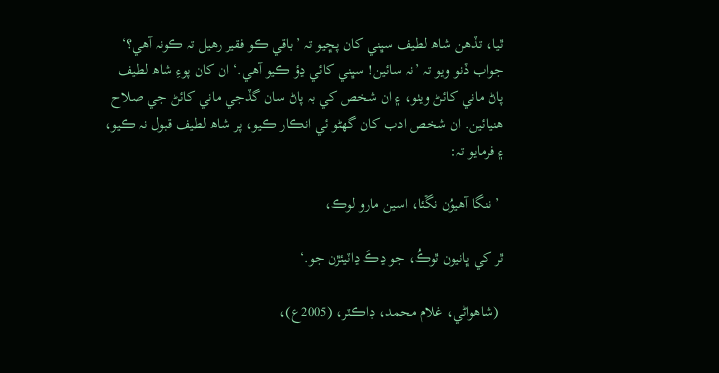ٿيا، تڏهن شاھ لطيف سڀني کان پڇيو تہ ’باقي ڪو فقير رهيل تہ ڪونہ آھي؟‘ جواب ڏنو ويو تہ ’نہ سائين! سڀني کائي ڍؤ ڪيو آھي.‘ ان کان پوءِ شاھ لطيف پاڻ ماني کائڻ ويٺو، ۽ ان شخص کي بہ پاڻ سان گڏجي ماني کائڻ جي صلاح ھنيائين. ان شخص ادب کان گهڻو ئي انڪار ڪيو، پر شاھ لطيف قبول نہ ڪيو، ۽ فرمايو تہ:

 ’ننگا آھيوُن نڱئا، اسين مارو لوڪ،

ٿر کي ڀانيون ٿوڪُ، جو ڍڪَ ڍاٽيئڙن جو.‘

 (شاھواڻي، غلام محمد، ڊاڪٽر، (2005ع)،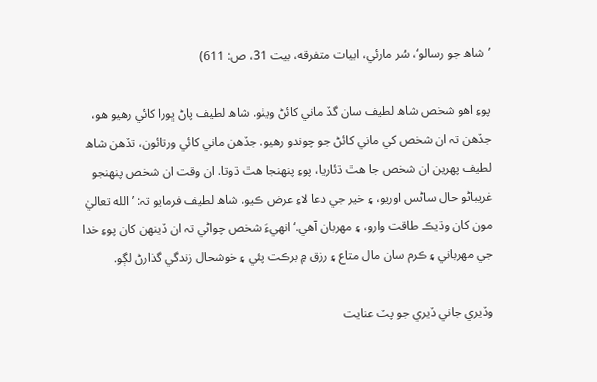’شاھ جو رسالو‘، سُر مارئي، ابيات متفرقه، بيت 31، ص: 611)

پوءِ اھو شخص شاھ لطيف سان گڏ ماني کائڻ ويٺو. شاھ لطيف پاڻ ڀورا کائي رهيو ھو، جڏهن تہ ان شخص کي ماني کائڻ جو چوندو رهيو. جڏهن ماني کائي ورتائون، تڏهن شاھ لطيف پھرين ان شخص جا ھٿ ڌئاريا، پوءِ پنھنجا ھٿ ڌوتا. ان وقت ان شخص پنھنجو غريباڻو حال ساڻس اوريو، ۽ خير جي دعا لاءِ عرض ڪيو. شاھ لطيف فرمايو تہ: ’الله تعاليٰ مون کان وڌيڪ طاقت وارو، ۽ مھربان آھي.‘ انهيءَ شخص چواڻي تہ ان ڏينھن کان پوءِ خدا جي مھرباني ۽ ڪرم سان مال متاع ۽ رزق ۾ برڪت پئي ۽ خوشحال زندگي گذارڻ لڳو.

وڏيري جاني ڏيري جو پٽ عنايت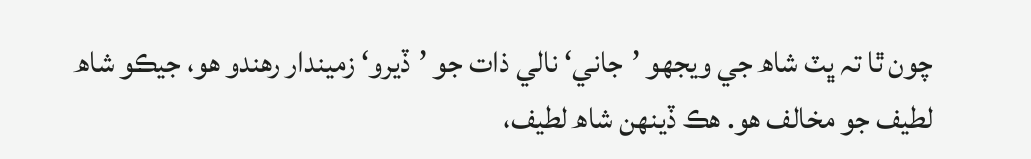چون ٿا تہ ڀٽ شاھ جي ويجهو ’جاني‘ نالي ذات جو ’ڏيرو‘ زميندار رهندو ھو، جيڪو شاھ لطيف جو مخالف ھو. ھڪ ڏينھن شاھ لطيف،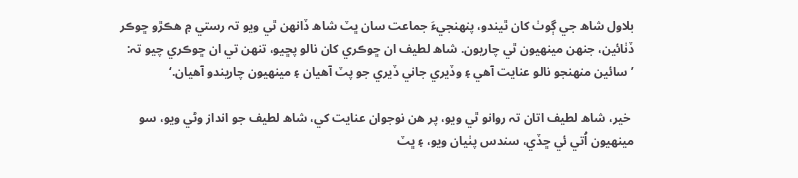بلاول شاھ جي ڳوٺ کان ٿيندو، پنھنجيءَ جماعت سان ڀٽ شاھ ڏانھن ٿي ويو تہ رستي ۾ ھڪڙو ڇوڪر ڏٺائين، جنھن مينھيون ٿي چاريون. شاھ لطيف ان ڇوڪري کان نالو پڇيو، تنھن تي ان ڇوڪري چيو تہ: ’سائين منھنجو نالو عنايت آھي ۽ وڏيري جاني ڏيري جو پٽ آھيان ۽ مينھيون چاريندو آھيان.‘

 خير، شاھ لطيف اتان تہ روانو ٿي ويو، پر ھن نوجوان عنايت کي، شاھ لطيف جو انداز وڻي ويو، سو مينھيون اُتي ئي ڇڏي، سندس پٺيان ويو، ۽ ڀٽ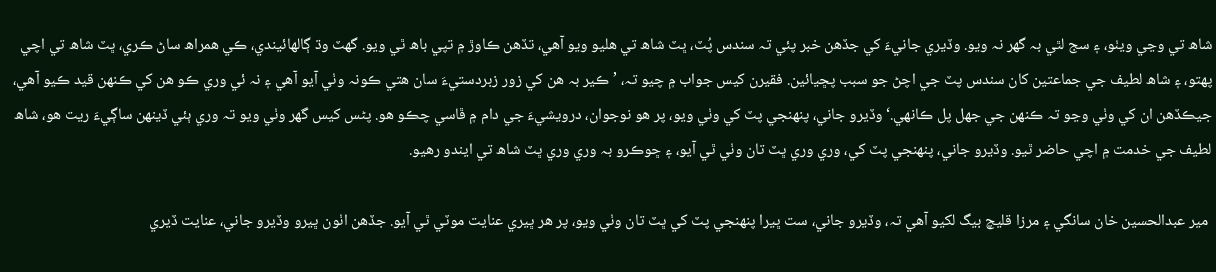شاھ تي وڃي ويٺو، ۽ سج لٿي بہ گهر نہ ويو. وڏيري جانيءَ کي جڏهن خبر پئي تہ سندس پُٽ، ڀٽ شاھ تي ھليو ويو آھي، تڏهن ڪاوڙ ۾ تپي باھ ٿي ويو. گهٽ وڌ ڳالهائيندي، ڪي ھمراھ ساڻ ڪري، ڀٽ شاھ تي اچي پھتو، ۽ شاھ لطيف جي جماعتين کان سندس پٽ جي اچڻ جو سبب پڇيائين. فقيرن کيس جواب ۾ چيو تہ، ’ڪير بہ ھن کي زور زبردستيءَ سان ھتي ڪونہ وٺي آيو آھي ۽ نہ ئي وري ڪو ھن کي ڪنھن قيد ڪيو آھي، جيڪڏھن ان کي وٺي وڃو تہ ڪنھن جي جهل پل ڪانهي.‘ وڏيرو جاني، پنھنجي پٽ کي وٺي ويو، پر ھو نوجوان، درويشيءَ جي دام ۾ ڦاسي چڪو ھو. پڻس کيس گهر وٺي ويو تہ وري ٻئي ڏينھن ساڳيءَ ريت ھو، شاھ لطيف جي خدمت ۾ اچي حاضر ٿيو. وڏيرو جاني، پنھنجي پٽ کي، وري وري ڀٽ تان وٺي ٿي آيو، ۽ ڇوڪرو بہ وري وري ڀٽ شاھ تي ايندو رهيو.

 مير عبدالحسين خان سانگي ۽ مرزا قليچ بيگ لکيو آھي تہ، وڏيرو جاني، ست ڀيرا پنھنجي پٽ کي ڀٽ تان وٺي ويو، پر ھر ڀيري عنايت موٽي ٿي آيو. جڏهن اٺون ڀيرو وڏيرو جاني، عنايت ڏيري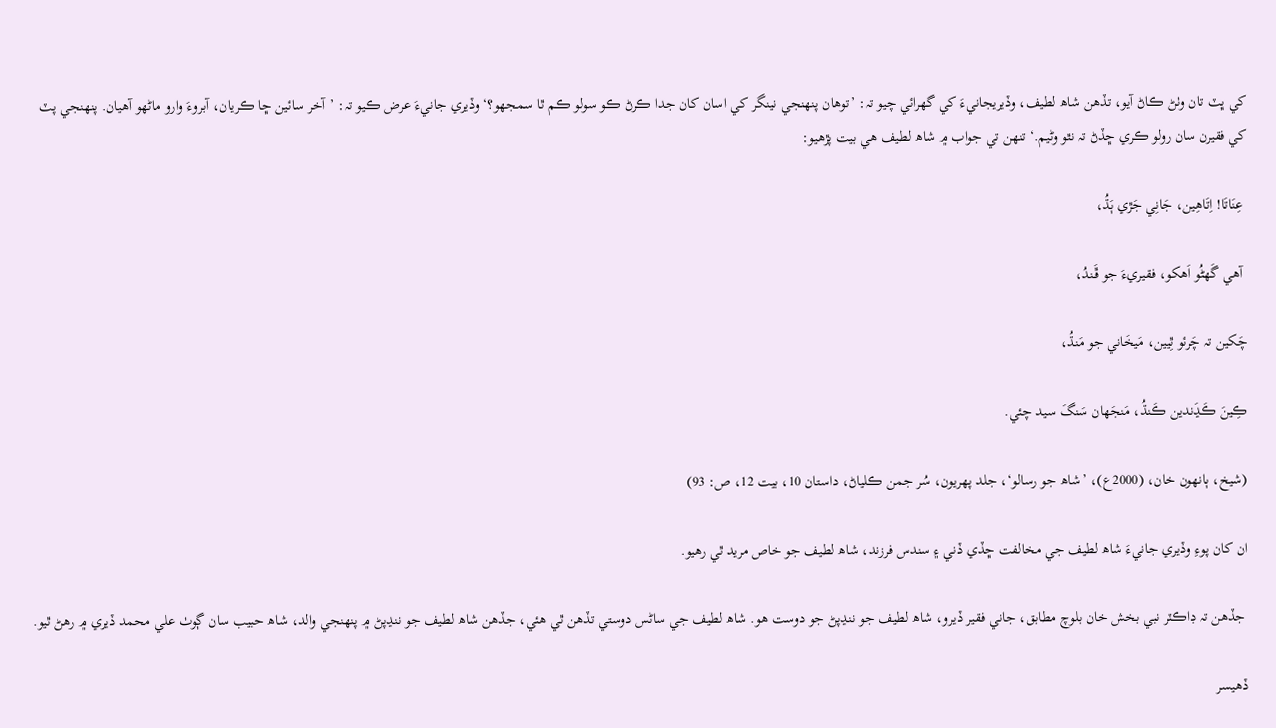کي ڀٽ تان وٺڻ ڪاڻ آيو، تڏهن شاھ لطيف، وڏيريجانيءَ کي گهرائي چيو تہ: ’توھان پنھنجي نينگر کي اسان کان جدا ڪرڻ ڪو سولو ڪم ٿا سمجهو؟‘ وڏيري جانيءَ عرض ڪيو تہ: ’آخر سائين ڇا ڪريان، آبروءَ وارو ماڻهو آھيان. پنھنجي پٽ کي فقيرن سان رولو ڪري ڇڏڻ تہ نٿو وڻيم.‘ تنھن تي جواب ۾ شاھ لطيف ھي بيت پڙهيو:

 عِنَاتَا! اِتَاھِين، جَانِي جَڙي ٻَڌُ،

 آھي گَهڻُو اَھکو، فقيريءَ جو ڦَـندُ،

چَکين تہ چَرئو ٿِيين، مَيخَاني جو مَنڌُ،

ڪِينَ ڪَڍَندين ڪَنڌُ، مَنجَهان سَنگَ سيد چئي.

(شيخ، ٻانھون خان، (2000ع)، ’شاھ جو رسالو‘، جلد پھريون، سُر جمن ڪلياڻ، داستان 10، بيت 12، ص: 93)

ان کان پوءِ وڏيري جانيءَ شاھ لطيف جي مخالفت ڇڏي ڏني ۽ سندس فرزند، شاھ لطيف جو خاص مريد ٿي رهيو.

 جڏهن تہ ڊاڪٽر نبي بخش خان بلوچ مطابق، جاني فقير ڏيرو، شاھ لطيف جو ننڍپڻ جو دوست ھو. شاھ لطيف جي ساڻس دوستي تڏهن ٿي ھئي، جڏهن شاھ لطيف جو ننڍپڻ ۾ پنھنجي والد، شاھ حبيب سان ڳوٺ علي محمد ڏيري ۾ رهڻ ٿيو.

ڏهيسر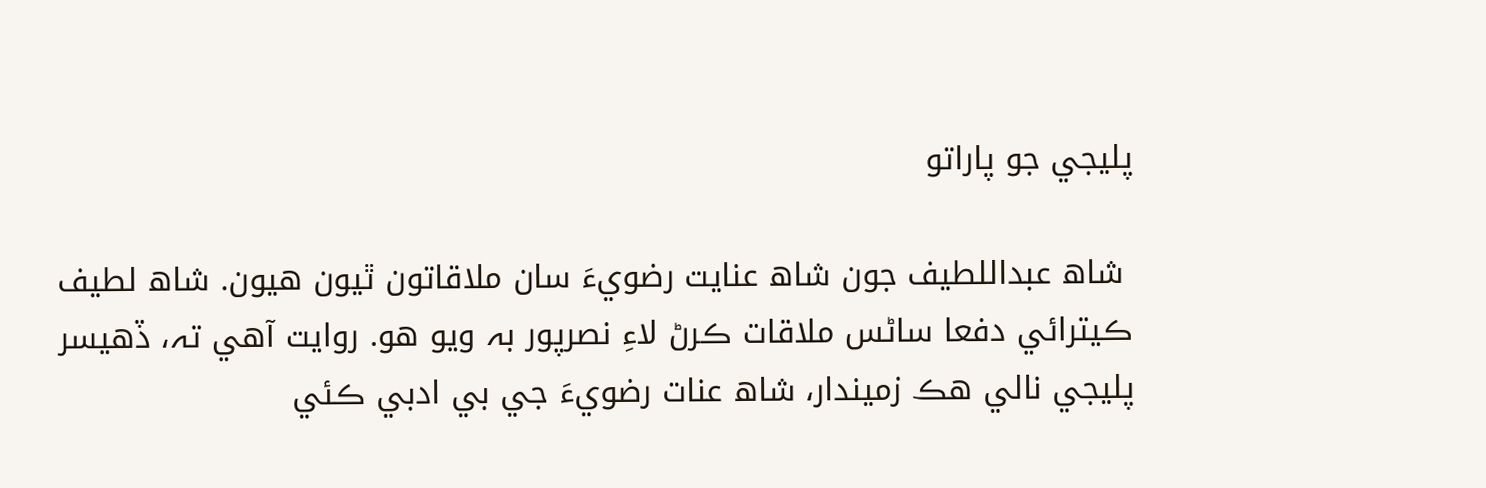پليجي جو پاراتو

 شاھ عبداللطيف جون شاھ عنايت رضويءَ سان ملاقاتون ٿيون ھيون. شاھ لطيف ڪيترائي دفعا ساڻس ملاقات ڪرڻ لاءِ نصرپور بہ ويو ھو. روايت آھي تہ، ڏهيسر پليجي نالي ھڪ زميندار، شاھ عنات رضويءَ جي بي ادبي ڪئي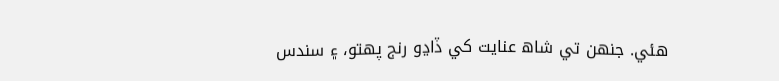ھئي. جنھن تي شاھ عنايت کي ڏاڍو رنج پھتو، ۽ سندس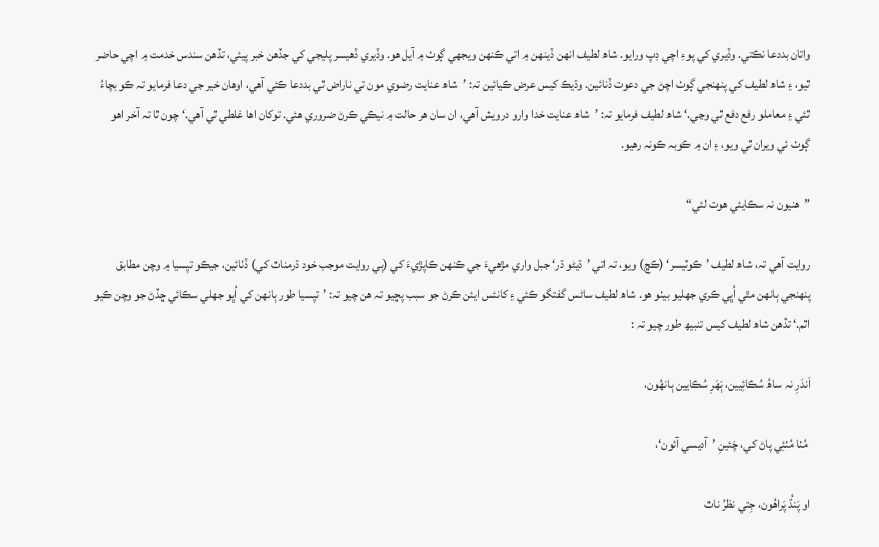واتان بددعا نڪتي. وڏيري کي پوءِ اچي ڊپ ورايو. شاھ لطيف انهن ڏينھن ۾ اتي ڪنھن ويجهي ڳوٺ ۾ آيل ھو. وڏيري ڏهيسر پليجي کي جڏهن خبر پيئي، تڏهن سندس خدمت ۾ اچي حاضر ٿيو، ۽ شاھ لطيف کي پنھنجي ڳوٺ اچڻ جي دعوت ڏنائين. وڌيڪ کيس عرض ڪيائين تہ: ’شاھ عنايت رضوي مون تي ناراض ٿي بددعا ڪئي آھي، اوھان خير جي دعا فرمايو تہ ڪو بچاءُ ٿئي ۽ معاملو رفع دفع ٿي وڃي.‘ شاھ لطيف فرمايو تہ: ’شاھ عنايت خدا وارو درويش آھي، ان سان ھر حالت ۾ نيڪي ڪرڻ ضروري ھئي. توکان اھا غلطي ٿي آھي.‘ چون ٿا تہ آخر اھو ڳوٺ ئي ويران ٿي ويو، ۽ ان ۾ ڪوبہ ڪونہ رهيو.

”هنيون نہ سڪايئي ھوت لئي“

روايت آھي تہ، شاھ لطيف ’ڪوٽيسر‘ (ڪڇ) ويو، تہ اتي ’ڌيڻو ڌر‘ جبل واري مڙهيءَ جي ڪنھن ڪاپڙيءَ کي (ٻي روايت موجب خود ڌرمناٿ کي) ڏٺائين، جيڪو تپسيا ۾ وچن مطابق پنھنجي ٻانھن مٿي اُڀي ڪري جهليو بيٺو ھو. شاھ لطيف ساڻس گفتگو ڪئي ۽ کانئس ايئن ڪرڻ جو سبب پڇيو تہ ھن چيو تہ: ’تپسيا طور ٻانھن کي اُڀو جهلي سڪائي ڇڏڻ جو وچن ڪيو اٿم.‘ تڏهن شاھ لطيف کيس تنبيھ طور چيو تہ :

اَندَرِ نہ ساھُ سُڪائِيين، ٻَھَرِ سُڪايين ٻانھُون،

 مُٺا مُٺئِي پاڻ کي، چَئينِ ’آديسي آئون‘،

او پَنڌُ پَراھُون، جِتي نظرُ ناٿ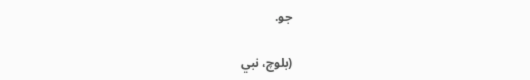جو.

(بلوچ، نبي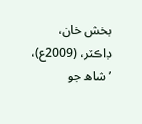بخش خان، ڊاڪٽر، (2009ع)، ’شاھ جو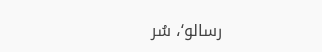رسالو‘، سُر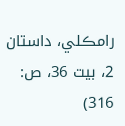رامڪلي، داستان 2، بيت 36، ص: 316)